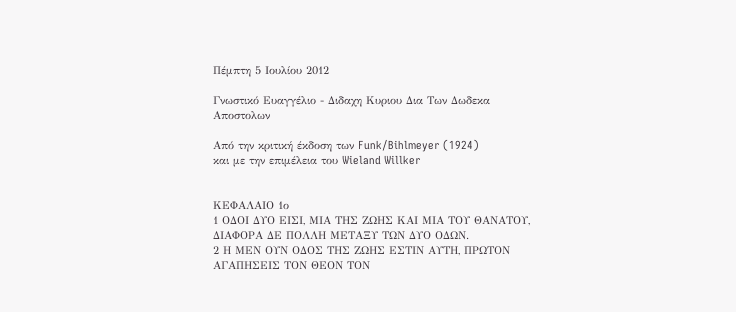Πέμπτη 5 Ιουλίου 2012

Γνωστικό Ευαγγέλιο - Διδαχη Κυριου Δια Των Δωδεκα Αποστολων

Από την κριτική έκδοση των Funk/Bihlmeyer (1924)
και με την επιμέλεια του Wieland Willker


ΚΕΦΑΛΑΙΟ 1ο
1 ΟΔΟΙ ΔΥΟ ΕΙΣΙ, ΜΙΑ ΤΗΣ ΖΩΗΣ ΚΑΙ ΜΙΑ ΤΟΥ ΘΑΝΑΤΟΥ, ΔΙΑΦΟΡΑ ΔΕ ΠΟΛΛΗ ΜΕΤΑΞΥ ΤΩΝ ΔΥΟ ΟΔΩΝ.
2 Η ΜΕΝ ΟΥΝ ΟΔΟΣ ΤΗΣ ΖΩΗΣ ΕΣΤΙΝ ΑΥΤΗ, ΠΡΩΤΟΝ ΑΓΑΠΗΣΕΙΣ ΤΟΝ ΘΕΟΝ ΤΟΝ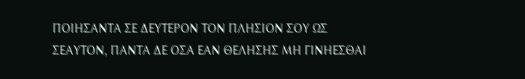ΠΟΙΗΣΑΝΤΑ ΣΕ ΔΕΥΤΕΡΟΝ ΤΟΝ ΠΛΗΣΙΟΝ ΣΟΥ ΩΣ ΣΕΑΥΤΟΝ, ΠΑΝΤΑ ΔΕ ΟΣΑ ΕΑΝ ΘΕΛΗΣΗΣ ΜΗ ΓΙΝΗΕΣΘΑΙ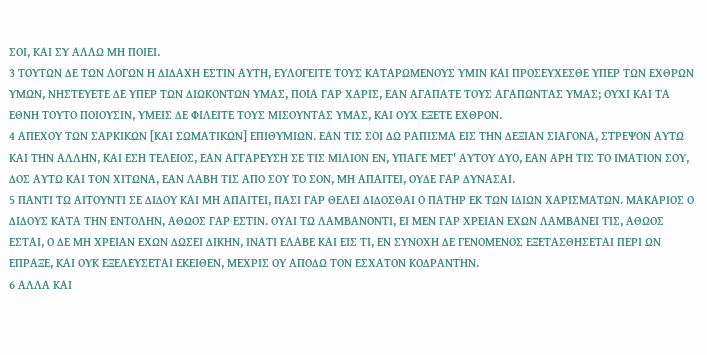ΣΟΙ, ΚΑΙ ΣΥ ΑΛΛΩ ΜΗ ΠΟΙΕΙ.
3 ΤΟΥΤΩΝ ΔΕ ΤΩΝ ΛΟΓΩΝ Η ΔΙΔΑΧΗ ΕΣΤΙΝ ΑΥΤΗ, ΕΥΛΟΓΕΙΤΕ ΤΟΥΣ ΚΑΤΑΡΩΜΕΝΟΥΣ ΥΜΙΝ ΚΑΙ ΠΡΟΣΕΥΧΕΣΘΕ ΥΠΕΡ ΤΩΝ ΕΧΘΡΩΝ ΥΜΩΝ, ΝΗΣΤΕΥΕΤΕ ΔΕ ΥΠΕΡ ΤΩΝ ΔΙΩΚΟΝΤΩΝ ΥΜΑΣ, ΠΟΙΑ ΓΑΡ ΧΑΡΙΣ, ΕΑΝ ΑΓΑΠΑΤΕ ΤΟΥΣ ΑΓΑΠΩΝΤΑΣ ΥΜΑΣ; ΟΥΧΙ ΚΑΙ ΤΑ ΕΘΝΗ ΤΟΥΤΟ ΠΟΙΟΥΣΙΝ, ΥΜΕΙΣ ΔΕ ΦΙΛΕΙΤΕ ΤΟΥΣ ΜΙΣΟΥΝΤΑΣ ΥΜΑΣ, ΚΑΙ ΟΥΧ ΕΞΕΤΕ ΕΧΘΡΟΝ.
4 ΑΠΕΧΟΥ ΤΩΝ ΣΑΡΚΙΚΩΝ [ΚΑΙ ΣΩΜΑΤΙΚΩΝ] ΕΠΙΘΥΜΙΩΝ. ΕΑΝ ΤΙΣ ΣΟΙ ΔΩ ΡΑΠΙΣΜΑ ΕΙΣ ΤΗΝ ΔΕΞΙΑΝ ΣΙΑΓΟΝΑ, ΣΤΡΕΨΟΝ ΑΥΤΩ ΚΑΙ ΤΗΝ ΑΛΛΗΝ, ΚΑΙ ΕΣΗ ΤΕΛΕΙΟΣ, ΕΑΝ ΑΓΓΑΡΕΥΣΗ ΣΕ ΤΙΣ ΜΙΛΙΟΝ ΕΝ, ΥΠΑΓΕ ΜΕΤ' ΑΥΤΟΥ ΔΥΟ, ΕΑΝ ΑΡΗ ΤΙΣ ΤΟ ΙΜΑΤΙΟΝ ΣΟΥ, ΔΟΣ ΑΥΤΩ ΚΑΙ ΤΟΝ ΧΙΤΩΝΑ, ΕΑΝ ΛΑΒΗ ΤΙΣ ΑΠΟ ΣΟΥ ΤΟ ΣΟΝ, ΜΗ ΑΠΑΙΤΕΙ, ΟΥΔΕ ΓΑΡ ΔΥΝΑΣΑΙ.
5 ΠΑΝΤΙ ΤΩ ΑΙΤΟΥΝΤΙ ΣΕ ΔΙΔΟΥ ΚΑΙ ΜΗ ΑΠΑΙΤΕΙ, ΠΑΣΙ ΓΑΡ ΘΕΛΕΙ ΔΙΔΟΣΘΑΙ Ο ΠΑΤΗΡ ΕΚ ΤΩΝ ΙΔΙΩΝ ΧΑΡΙΣΜΑΤΩΝ. ΜΑΚΑΡΙΟΣ Ο ΔΙΔΟΥΣ ΚΑΤΑ ΤΗΝ ΕΝΤΟΛΗΝ, ΑΘΩΟΣ ΓΑΡ ΕΣΤΙΝ. ΟΥΑΙ ΤΩ ΛΑΜΒΑΝΟΝΤΙ, ΕΙ ΜΕΝ ΓΑΡ ΧΡΕΙΑΝ ΕΧΩΝ ΛΑΜΒΑΝΕΙ ΤΙΣ, ΑΘΩΟΣ ΕΣΤΑΙ, Ο ΔΕ ΜΗ ΧΡΕΙΑΝ ΕΧΩΝ ΔΩΣΕΙ ΔΙΚΗΝ, ΙΝΑΤΙ ΕΛΑΒΕ ΚΑΙ ΕΙΣ ΤΙ, ΕΝ ΣΥΝΟΧΗ ΔΕ ΓΕΝΟΜΕΝΟΣ ΕΞΕΤΑΣΘΗΣΕΤΑΙ ΠΕΡΙ ΩΝ ΕΠΡΑΞΕ, ΚΑΙ ΟΥΚ ΕΞΕΛΕΥΣΕΤΑΙ ΕΚΕΙΘΕΝ, ΜΕΧΡΙΣ ΟΥ ΑΠΟΔΩ ΤΟΝ ΕΣΧΑΤΟΝ ΚΟΔΡΑΝΤΗΝ.
6 ΑΛΛΑ ΚΑΙ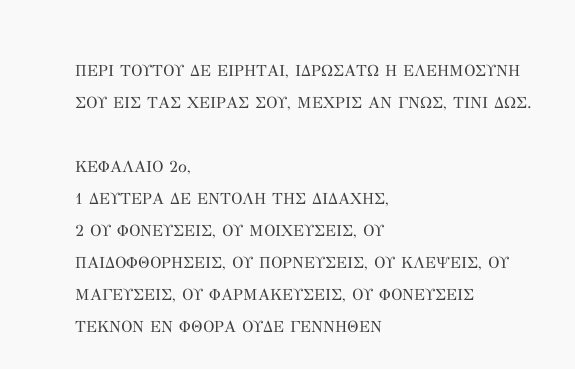ΠΕΡΙ ΤΟΥΤΟΥ ΔΕ ΕΙΡΗΤΑΙ, ΙΔΡΩΣΑΤΩ Η ΕΛΕΗΜΟΣΥΝΗ ΣΟΥ ΕΙΣ ΤΑΣ ΧΕΙΡΑΣ ΣΟΥ, ΜΕΧΡΙΣ ΑΝ ΓΝΩΣ, ΤΙΝΙ ΔΩΣ.

ΚΕΦΑΛΑΙΟ 2ο,
1 ΔΕΥΤΕΡΑ ΔΕ ΕΝΤΟΛΗ ΤΗΣ ΔΙΔΑΧΗΣ,
2 ΟΥ ΦΟΝΕΥΣΕΙΣ, ΟΥ ΜΟΙΧΕΥΣΕΙΣ, ΟΥ ΠΑΙΔΟΦΘΟΡΗΣΕΙΣ, ΟΥ ΠΟΡΝΕΥΣΕΙΣ, ΟΥ ΚΛΕΨΕΙΣ, ΟΥ ΜΑΓΕΥΣΕΙΣ, ΟΥ ΦΑΡΜΑΚΕΥΣΕΙΣ, ΟΥ ΦΟΝΕΥΣΕΙΣ ΤΕΚΝΟΝ ΕΝ ΦΘΟΡΑ ΟΥΔΕ ΓΕΝΝΗΘΕΝ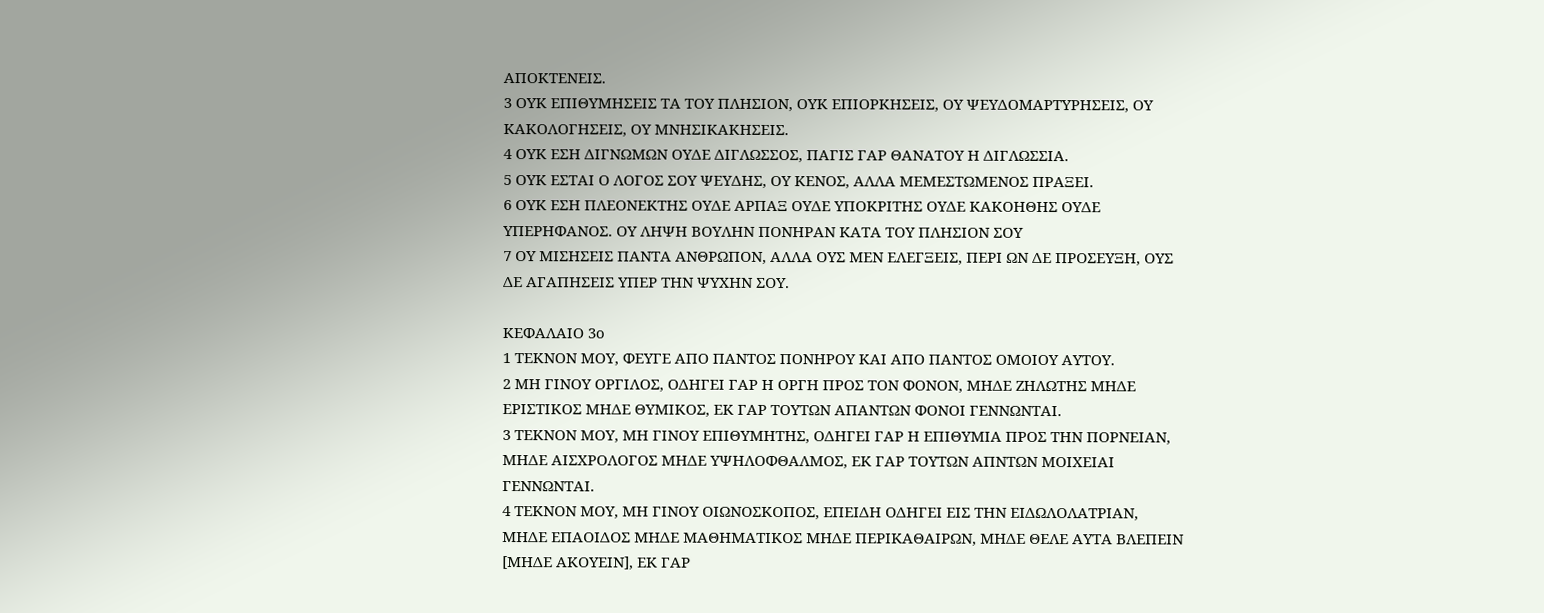ΑΠΟΚΤΕΝΕΙΣ.
3 ΟΥΚ ΕΠΙΘΥΜΗΣΕΙΣ ΤΑ ΤΟΥ ΠΛΗΣΙΟΝ, ΟΥΚ ΕΠΙΟΡΚΗΣΕΙΣ, ΟΥ ΨΕΥΔΟΜΑΡΤΥΡΗΣΕΙΣ, ΟΥ ΚΑΚΟΛΟΓΗΣΕΙΣ, ΟΥ ΜΝΗΣΙΚΑΚΗΣΕΙΣ.
4 ΟΥΚ ΕΣΗ ΔΙΓΝΩΜΩΝ ΟΥΔΕ ΔΙΓΛΩΣΣΟΣ, ΠΑΓΙΣ ΓΑΡ ΘΑΝΑΤΟΥ Η ΔΙΓΛΩΣΣΙΑ.
5 ΟΥΚ ΕΣΤΑΙ Ο ΛΟΓΟΣ ΣΟΥ ΨΕΥΔΗΣ, ΟΥ ΚΕΝΟΣ, ΑΛΛΑ ΜΕΜΕΣΤΩΜΕΝΟΣ ΠΡΑΞΕΙ.
6 ΟΥΚ ΕΣΗ ΠΛΕΟΝΕΚΤΗΣ ΟΥΔΕ ΑΡΠΑΞ ΟΥΔΕ ΥΠΟΚΡΙΤΗΣ ΟΥΔΕ ΚΑΚΟΗΘΗΣ ΟΥΔΕ ΥΠΕΡΗΦΑΝΟΣ. ΟΥ ΛΗΨΗ ΒΟΥΛΗΝ ΠΟΝΗΡΑΝ ΚΑΤΑ ΤΟΥ ΠΛΗΣΙΟΝ ΣΟΥ
7 ΟΥ ΜΙΣΗΣΕΙΣ ΠΑΝΤΑ ΑΝΘΡΩΠΟΝ, ΑΛΛΑ ΟΥΣ ΜΕΝ ΕΛΕΓΞΕΙΣ, ΠΕΡΙ ΩΝ ΔΕ ΠΡΟΣΕΥΞΗ, ΟΥΣ ΔΕ ΑΓΑΠΗΣΕΙΣ ΥΠΕΡ ΤΗΝ ΨΥΧΗΝ ΣΟΥ.

ΚΕΦΑΛΑΙΟ 3ο
1 ΤΕΚΝΟΝ ΜΟΥ, ΦΕΥΓΕ ΑΠΟ ΠΑΝΤΟΣ ΠΟΝΗΡΟΥ ΚΑΙ ΑΠΟ ΠΑΝΤΟΣ ΟΜΟΙΟΥ ΑΥΤΟΥ.
2 ΜΗ ΓΙΝΟΥ ΟΡΓΙΛΟΣ, ΟΔΗΓΕΙ ΓΑΡ Η ΟΡΓΗ ΠΡΟΣ ΤΟΝ ΦΟΝΟΝ, ΜΗΔΕ ΖΗΛΩΤΗΣ ΜΗΔΕ ΕΡΙΣΤΙΚΟΣ ΜΗΔΕ ΘΥΜΙΚΟΣ, ΕΚ ΓΑΡ ΤΟΥΤΩΝ ΑΠΑΝΤΩΝ ΦΟΝΟΙ ΓΕΝΝΩΝΤΑΙ.
3 ΤΕΚΝΟΝ ΜΟΥ, ΜΗ ΓΙΝΟΥ ΕΠΙΘΥΜΗΤΗΣ, ΟΔΗΓΕΙ ΓΑΡ Η ΕΠΙΘΥΜΙΑ ΠΡΟΣ ΤΗΝ ΠΟΡΝΕΙΑΝ, ΜΗΔΕ ΑΙΣΧΡΟΛΟΓΟΣ ΜΗΔΕ ΥΨΗΛΟΦΘΑΛΜΟΣ, ΕΚ ΓΑΡ ΤΟΥΤΩΝ ΑΠΝΤΩΝ ΜΟΙΧΕΙΑΙ ΓΕΝΝΩΝΤΑΙ.
4 ΤΕΚΝΟΝ ΜΟΥ, ΜΗ ΓΙΝΟΥ ΟΙΩΝΟΣΚΟΠΟΣ, ΕΠΕΙΔΗ ΟΔΗΓΕΙ ΕΙΣ ΤΗΝ ΕΙΔΩΛΟΛΑΤΡΙΑΝ, ΜΗΔΕ ΕΠΑΟΙΔΟΣ ΜΗΔΕ ΜΑΘΗΜΑΤΙΚΟΣ ΜΗΔΕ ΠΕΡΙΚΑΘΑΙΡΩΝ, ΜΗΔΕ ΘΕΛΕ ΑΥΤΑ ΒΛΕΠΕΙΝ [ΜΗΔΕ ΑΚΟΥΕΙΝ], ΕΚ ΓΑΡ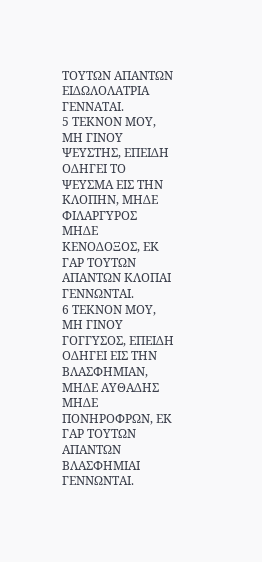ΤΟΥΤΩΝ ΑΠΑΝΤΩΝ ΕΙΔΩΛΟΛΑΤΡΙΑ ΓΕΝΝΑΤΑΙ.
5 ΤΕΚΝΟΝ ΜΟΥ, ΜΗ ΓΙΝΟΥ ΨΕΥΣΤΗΣ, ΕΠΕΙΔΗ ΟΔΗΓΕΙ ΤΟ ΨΕΥΣΜΑ ΕΙΣ ΤΗΝ ΚΛΟΠΗΝ, ΜΗΔΕ ΦΙΛΑΡΓΥΡΟΣ ΜΗΔΕ ΚΕΝΟΔΟΞΟΣ, ΕΚ ΓΑΡ ΤΟΥΤΩΝ ΑΠΑΝΤΩΝ ΚΛΟΠΑΙ ΓΕΝΝΩΝΤΑΙ.
6 ΤΕΚΝΟΝ ΜΟΥ, ΜΗ ΓΙΝΟΥ ΓΟΓΓΥΣΟΣ, ΕΠΕΙΔΗ ΟΔΗΓΕΙ ΕΙΣ ΤΗΝ ΒΛΑΣΦΗΜΙΑΝ, ΜΗΔΕ ΑΥΘΑΔΗΣ ΜΗΔΕ ΠΟΝΗΡΟΦΡΩΝ, ΕΚ ΓΑΡ ΤΟΥΤΩΝ ΑΠΑΝΤΩΝ ΒΛΑΣΦΗΜΙΑΙ ΓΕΝΝΩΝΤΑΙ.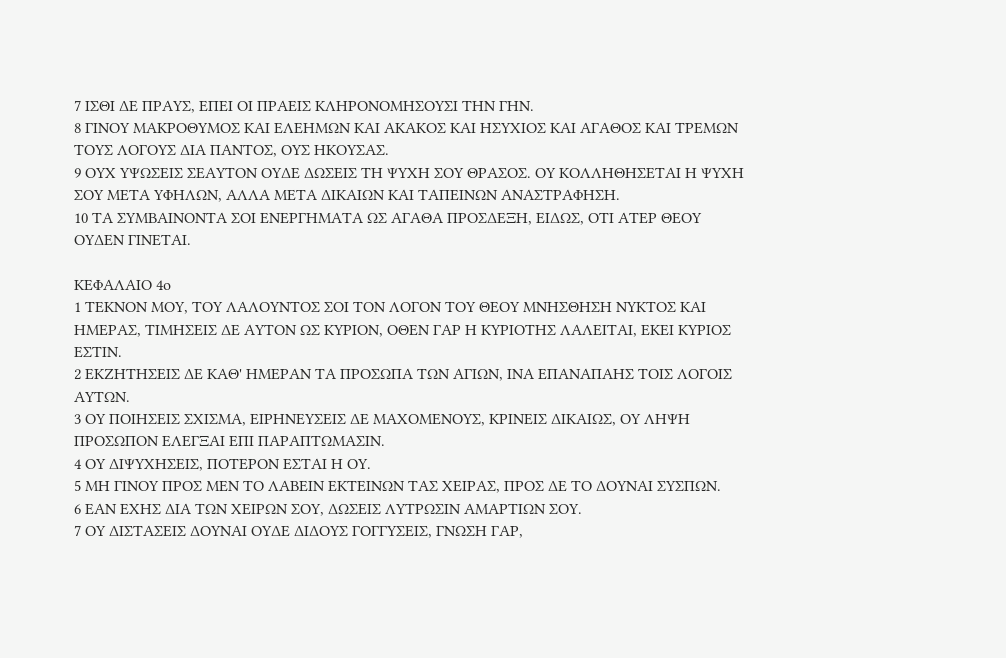7 ΙΣΘΙ ΔΕ ΠΡΑΥΣ, ΕΠΕΙ ΟΙ ΠΡΑΕΙΣ ΚΛΗΡΟΝΟΜΗΣΟΥΣΙ ΤΗΝ ΓΗΝ.
8 ΓΙΝΟΥ ΜΑΚΡΟΘΥΜΟΣ ΚΑΙ ΕΛΕΗΜΩΝ ΚΑΙ ΑΚΑΚΟΣ ΚΑΙ ΗΣΥΧΙΟΣ ΚΑΙ ΑΓΑΘΟΣ ΚΑΙ ΤΡΕΜΩΝ ΤΟΥΣ ΛΟΓΟΥΣ ΔΙΑ ΠΑΝΤΟΣ, ΟΥΣ ΗΚΟΥΣΑΣ.
9 ΟΥΧ ΥΨΩΣΕΙΣ ΣΕΑΥΤΟΝ ΟΥΔΕ ΔΩΣΕΙΣ ΤΗ ΨΥΧΗ ΣΟΥ ΘΡΑΣΟΣ. ΟΥ ΚΟΛΛΗΘΗΣΕΤΑΙ Η ΨΥΧΗ ΣΟΥ ΜΕΤΑ ΥΦΗΛΩΝ, ΑΛΛΑ ΜΕΤΑ ΔΙΚΑΙΩΝ ΚΑΙ ΤΑΠΕΙΝΩΝ ΑΝΑΣΤΡΑΦΗΣΗ.
10 ΤΑ ΣΥΜΒΑΙΝΟΝΤΑ ΣΟΙ ΕΝΕΡΓΗΜΑΤΑ ΩΣ ΑΓΑΘΑ ΠΡΟΣΔΕΞΗ, ΕΙΔΩΣ, ΟΤΙ ΑΤΕΡ ΘΕΟΥ ΟΥΔΕΝ ΓΙΝΕΤΑΙ.

ΚΕΦΑΛΑΙΟ 4ο
1 ΤΕΚΝΟΝ ΜΟΥ, ΤΟΥ ΛΑΛΟΥΝΤΟΣ ΣΟΙ ΤΟΝ ΛΟΓΟΝ ΤΟΥ ΘΕΟΥ ΜΝΗΣΘΗΣΗ ΝΥΚΤΟΣ ΚΑΙ ΗΜΕΡΑΣ, ΤΙΜΗΣΕΙΣ ΔΕ ΑΥΤΟΝ ΩΣ ΚΥΡΙΟΝ, ΟΘΕΝ ΓΑΡ Η ΚΥΡΙΟΤΗΣ ΛΑΛΕΙΤΑΙ, ΕΚΕΙ ΚΥΡΙΟΣ ΕΣΤΙΝ.
2 ΕΚΖΗΤΗΣΕΙΣ ΔΕ ΚΑΘ' ΗΜΕΡΑΝ ΤΑ ΠΡΟΣΩΠΑ ΤΩΝ ΑΓΙΩΝ, ΙΝΑ ΕΠΑΝΑΠΑΗΣ ΤΟΙΣ ΛΟΓΟΙΣ ΑΥΤΩΝ.
3 ΟΥ ΠΟΙΗΣΕΙΣ ΣΧΙΣΜΑ, ΕΙΡΗΝΕΥΣΕΙΣ ΔΕ ΜΑΧΟΜΕΝΟΥΣ, ΚΡΙΝΕΙΣ ΔΙΚΑΙΩΣ, ΟΥ ΛΗΨΗ ΠΡΟΣΩΠΟΝ ΕΛΕΓΞΑΙ ΕΠΙ ΠΑΡΑΠΤΩΜΑΣΙΝ.
4 ΟΥ ΔΙΨΥΧΗΣΕΙΣ, ΠΟΤΕΡΟΝ ΕΣΤΑΙ Η ΟΥ.
5 ΜΗ ΓΙΝΟΥ ΠΡΟΣ ΜΕΝ ΤΟ ΛΑΒΕΙΝ ΕΚΤΕΙΝΩΝ ΤΑΣ ΧΕΙΡΑΣ, ΠΡΟΣ ΔΕ ΤΟ ΔΟΥΝΑΙ ΣΥΣΠΩΝ.
6 ΕΑΝ ΕΧΗΣ ΔΙΑ ΤΩΝ ΧΕΙΡΩΝ ΣΟΥ, ΔΩΣΕΙΣ ΛΥΤΡΩΣΙΝ ΑΜΑΡΤΙΩΝ ΣΟΥ.
7 ΟΥ ΔΙΣΤΑΣΕΙΣ ΔΟΥΝΑΙ ΟΥΔΕ ΔΙΔΟΥΣ ΓΟΓΓΥΣΕΙΣ, ΓΝΩΣΗ ΓΑΡ,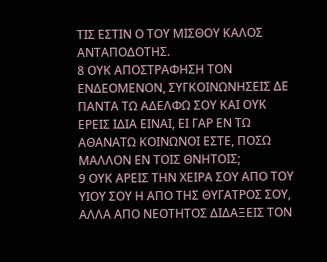ΤΙΣ ΕΣΤΙΝ Ο ΤΟΥ ΜΙΣΘΟΥ ΚΑΛΟΣ ΑΝΤΑΠΟΔΟΤΗΣ.
8 ΟΥΚ ΑΠΟΣΤΡΑΦΗΣΗ ΤΟΝ ΕΝΔΕΟΜΕΝΟΝ, ΣΥΓΚΟΙΝΩΝΗΣΕΙΣ ΔΕ ΠΑΝΤΑ ΤΩ ΑΔΕΛΦΩ ΣΟΥ ΚΑΙ ΟΥΚ ΕΡΕΙΣ ΙΔΙΑ ΕΙΝΑΙ, ΕΙ ΓΑΡ ΕΝ ΤΩ ΑΘΑΝΑΤΩ ΚΟΙΝΩΝΟΙ ΕΣΤΕ, ΠΟΣΩ ΜΑΛΛΟΝ ΕΝ ΤΟΙΣ ΘΝΗΤΟΙΣ;
9 ΟΥΚ ΑΡΕΙΣ ΤΗΝ ΧΕΙΡΑ ΣΟΥ ΑΠΟ ΤΟΥ ΥΙΟΥ ΣΟΥ Η ΑΠΟ ΤΗΣ ΘΥΓΑΤΡΟΣ ΣΟΥ, ΑΛΛΑ ΑΠΟ ΝΕΟΤΗΤΟΣ ΔΙΔΑΞΕΙΣ ΤΟΝ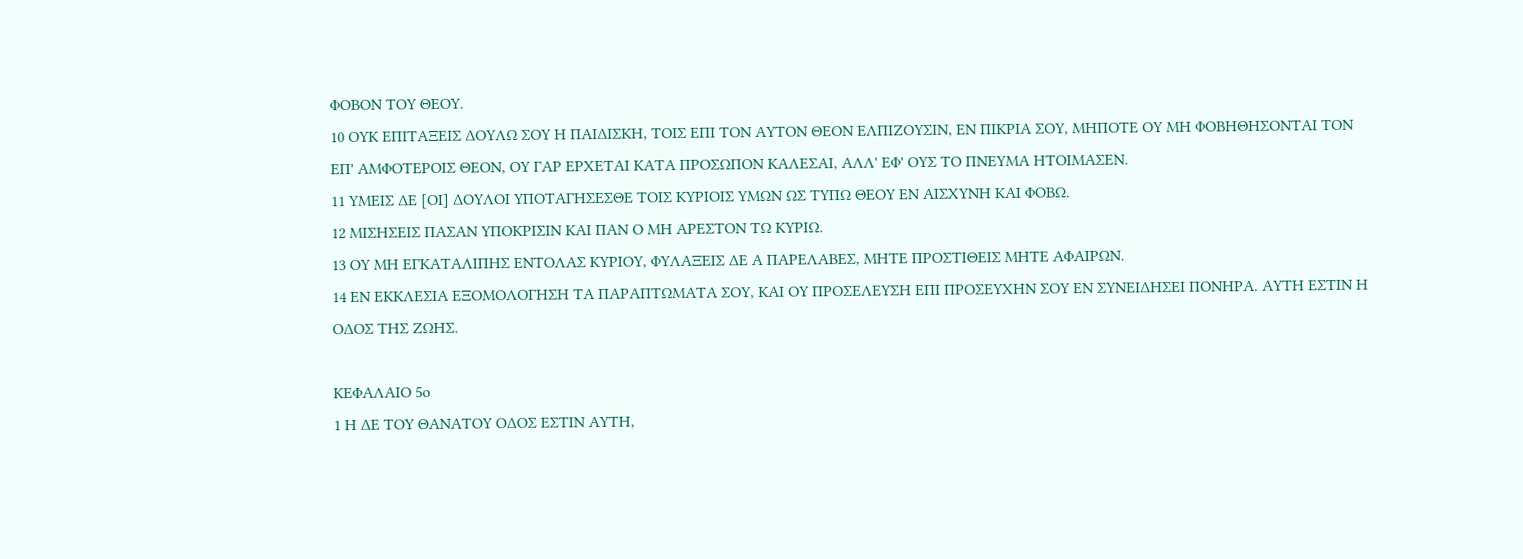ΦΟΒΟΝ ΤΟΥ ΘΕΟΥ.
10 ΟΥΚ ΕΠΙΤΑΞΕΙΣ ΔΟΥΛΩ ΣΟΥ Η ΠΑΙΔΙΣΚΗ, ΤΟΙΣ ΕΠΙ ΤΟΝ ΑΥΤΟΝ ΘΕΟΝ ΕΛΠΙΖΟΥΣΙΝ, ΕΝ ΠΙΚΡΙΑ ΣΟΥ, ΜΗΠΟΤΕ ΟΥ ΜΗ ΦΟΒΗΘΗΣΟΝΤΑΙ ΤΟΝ ΕΠ' ΑΜΦΟΤΕΡΟΙΣ ΘΕΟΝ, ΟΥ ΓΑΡ ΕΡΧΕΤΑΙ ΚΑΤΑ ΠΡΟΣΩΠΟΝ ΚΑΛΕΣΑΙ, ΑΛΛ' ΕΦ' ΟΥΣ ΤΟ ΠΝΕΥΜΑ ΗΤΟΙΜΑΣΕΝ.
11 ΥΜΕΙΣ ΔΕ [ΟΙ] ΔΟΥΛΟΙ ΥΠΟΤΑΓΗΣΕΣΘΕ ΤΟΙΣ ΚΥΡΙΟΙΣ ΥΜΩΝ ΩΣ ΤΥΠΩ ΘΕΟΥ ΕΝ ΑΙΣΧΥΝΗ ΚΑΙ ΦΟΒΩ.
12 ΜΙΣΗΣΕΙΣ ΠΑΣΑΝ ΥΠΟΚΡΙΣΙΝ ΚΑΙ ΠΑΝ Ο ΜΗ ΑΡΕΣΤΟΝ ΤΩ ΚΥΡΙΩ.
13 ΟΥ ΜΗ ΕΓΚΑΤΑΛΙΠΗΣ ΕΝΤΟΛΑΣ ΚΥΡΙΟΥ, ΦΥΛΑΞΕΙΣ ΔΕ Α ΠΑΡΕΛΑΒΕΣ, ΜΗΤΕ ΠΡΟΣΤΙΘΕΙΣ ΜΗΤΕ ΑΦΑΙΡΩΝ.
14 ΕΝ ΕΚΚΛΕΣΙΑ ΕΞΟΜΟΛΟΓΗΣΗ ΤΑ ΠΑΡΑΠΤΩΜΑΤΑ ΣΟΥ, ΚΑΙ ΟΥ ΠΡΟΣΕΛΕΥΣΗ ΕΠΙ ΠΡΟΣΕΥΧΗΝ ΣΟΥ ΕΝ ΣΥΝΕΙΔΗΣΕΙ ΠΟΝΗΡΑ. ΑΥΤΗ ΕΣΤΙΝ Η ΟΔΟΣ ΤΗΣ ΖΩΗΣ.

ΚΕΦΑΛΑΙΟ 5ο
1 Η ΔΕ ΤΟΥ ΘΑΝΑΤΟΥ ΟΔΟΣ ΕΣΤΙΝ ΑΥΤΗ,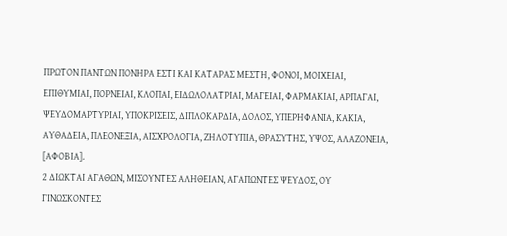ΠΡΩΤΟΝ ΠΑΝΤΩΝ ΠΟΝΗΡΑ ΕΣΤΙ ΚΑΙ ΚΑΤΑΡΑΣ ΜΕΣΤΗ, ΦΟΝΟΙ, ΜΟΙΧΕΙΑΙ, ΕΠΙΘΥΜΙΑΙ, ΠΟΡΝΕΙΑΙ, ΚΛΟΠΑΙ, ΕΙΔΩΛΟΛΑΤΡΙΑΙ, ΜΑΓΕΙΑΙ, ΦΑΡΜΑΚΙΑΙ, ΑΡΠΑΓΑΙ, ΨΕΥΔΟΜΑΡΤΥΡΙΑΙ, ΥΠΟΚΡΙΣΕΙΣ, ΔΙΠΛΟΚΑΡΔΙΑ, ΔΟΛΟΣ, ΥΠΕΡΗΦΑΝΙΑ, ΚΑΚΙΑ, ΑΥΘΑΔΕΙΑ, ΠΛΕΟΝΕΞΙΑ, ΑΙΣΧΡΟΛΟΓΙΑ, ΖΗΛΟΤΥΠΙΑ, ΘΡΑΣΥΤΗΣ, ΥΨΟΣ, ΑΛΑΖΟΝΕΙΑ, [ΑΦΟΒΙΑ].
2 ΔΙΩΚΤΑΙ ΑΓΑΘΩΝ, ΜΙΣΟΥΝΤΕΣ ΑΛΗΘΕΙΑΝ, ΑΓΑΠΩΝΤΕΣ ΨΕΥΔΟΣ, ΟΥ ΓΙΝΩΣΚΟΝΤΕΣ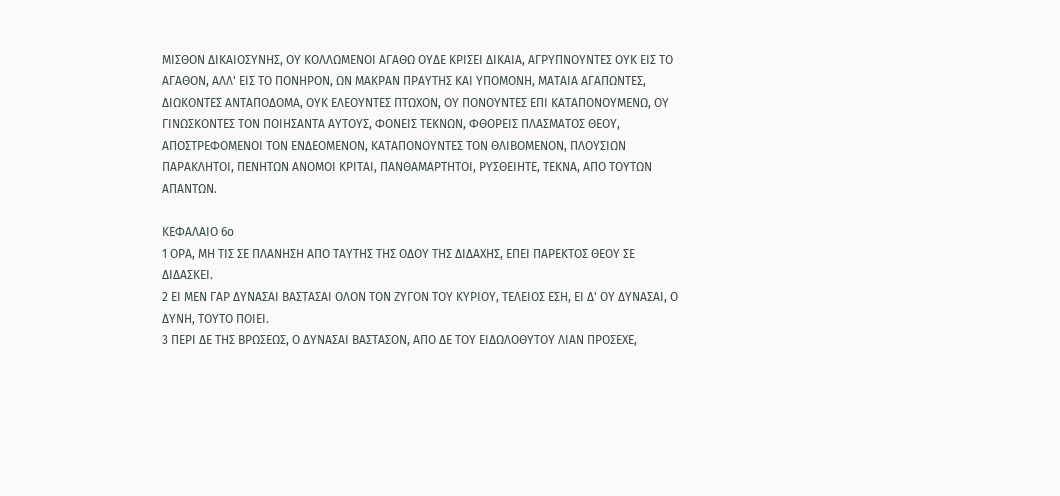ΜΙΣΘΟΝ ΔΙΚΑΙΟΣΥΝΗΣ, ΟΥ ΚΟΛΛΩΜΕΝΟΙ ΑΓΑΘΩ ΟΥΔΕ ΚΡΙΣΕΙ ΔΙΚΑΙΑ, ΑΓΡΥΠΝΟΥΝΤΕΣ ΟΥΚ ΕΙΣ ΤΟ ΑΓΑΘΟΝ, ΑΛΛ' ΕΙΣ ΤΟ ΠΟΝΗΡΟΝ, ΩΝ ΜΑΚΡΑΝ ΠΡΑΥΤΗΣ ΚΑΙ ΥΠΟΜΟΝΗ, ΜΑΤΑΙΑ ΑΓΑΠΩΝΤΕΣ, ΔΙΩΚΟΝΤΕΣ ΑΝΤΑΠΟΔΟΜΑ, ΟΥΚ ΕΛΕΟΥΝΤΕΣ ΠΤΩΧΟΝ, ΟΥ ΠΟΝΟΥΝΤΕΣ ΕΠΙ ΚΑΤΑΠΟΝΟΥΜΕΝΩ, ΟΥ ΓΙΝΩΣΚΟΝΤΕΣ ΤΟΝ ΠΟΙΗΣΑΝΤΑ ΑΥΤΟΥΣ, ΦΟΝΕΙΣ ΤΕΚΝΩΝ, ΦΘΟΡΕΙΣ ΠΛΑΣΜΑΤΟΣ ΘΕΟΥ, ΑΠΟΣΤΡΕΦΟΜΕΝΟΙ ΤΟΝ ΕΝΔΕΟΜΕΝΟΝ, ΚΑΤΑΠΟΝΟΥΝΤΕΣ ΤΟΝ ΘΛΙΒΟΜΕΝΟΝ, ΠΛΟΥΣΙΩΝ ΠΑΡΑΚΛΗΤΟΙ, ΠΕΝΗΤΩΝ ΑΝΟΜΟΙ ΚΡΙΤΑΙ, ΠΑΝΘΑΜΑΡΤΗΤΟΙ, ΡΥΣΘΕΙΗΤΕ, ΤΕΚΝΑ, ΑΠΟ ΤΟΥΤΩΝ ΑΠΑΝΤΩΝ.

ΚΕΦΑΛΑΙΟ 6ο
1 ΟΡΑ, ΜΗ ΤΙΣ ΣΕ ΠΛΑΝΗΣΗ ΑΠΟ ΤΑΥΤΗΣ ΤΗΣ ΟΔΟΥ ΤΗΣ ΔΙΔΑΧΗΣ, ΕΠΕΙ ΠΑΡΕΚΤΟΣ ΘΕΟΥ ΣΕ ΔΙΔΑΣΚΕΙ.
2 ΕΙ ΜΕΝ ΓΑΡ ΔΥΝΑΣΑΙ ΒΑΣΤΑΣΑΙ ΟΛΟΝ ΤΟΝ ΖΥΓΟΝ ΤΟΥ ΚΥΡΙΟΥ, ΤΕΛΕΙΟΣ ΕΣΗ, ΕΙ Δ' ΟΥ ΔΥΝΑΣΑΙ, Ο ΔΥΝΗ, ΤΟΥΤΟ ΠΟΙΕΙ.
3 ΠΕΡΙ ΔΕ ΤΗΣ ΒΡΩΣΕΩΣ, Ο ΔΥΝΑΣΑΙ ΒΑΣΤΑΣΟΝ, ΑΠΟ ΔΕ ΤΟΥ ΕΙΔΩΛΟΘΥΤΟΥ ΛΙΑΝ ΠΡΟΣΕΧΕ,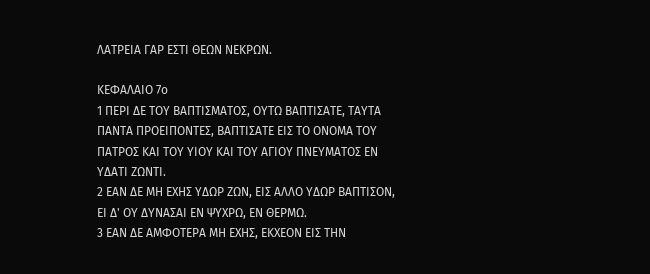ΛΑΤΡΕΙΑ ΓΑΡ ΕΣΤΙ ΘΕΩΝ ΝΕΚΡΩΝ.

ΚΕΦΑΛΑΙΟ 7ο
1 ΠΕΡΙ ΔΕ ΤΟΥ ΒΑΠΤΙΣΜΑΤΟΣ, ΟΥΤΩ ΒΑΠΤΙΣΑΤΕ, ΤΑΥΤΑ ΠΑΝΤΑ ΠΡΟΕΙΠΟΝΤΕΣ, ΒΑΠΤΙΣΑΤΕ ΕΙΣ ΤΟ ΟΝΟΜΑ ΤΟΥ ΠΑΤΡΟΣ ΚΑΙ ΤΟΥ ΥΙΟΥ ΚΑΙ ΤΟΥ ΑΓΙΟΥ ΠΝΕΥΜΑΤΟΣ ΕΝ ΥΔΑΤΙ ΖΩΝΤΙ.
2 ΕΑΝ ΔΕ ΜΗ ΕΧΗΣ ΥΔΩΡ ΖΩΝ, ΕΙΣ ΑΛΛΟ ΥΔΩΡ ΒΑΠΤΙΣΟΝ, ΕΙ Δ' ΟΥ ΔΥΝΑΣΑΙ ΕΝ ΨΥΧΡΩ, ΕΝ ΘΕΡΜΩ.
3 ΕΑΝ ΔΕ ΑΜΦΟΤΕΡΑ ΜΗ ΕΧΗΣ, ΕΚΧΕΟΝ ΕΙΣ ΤΗΝ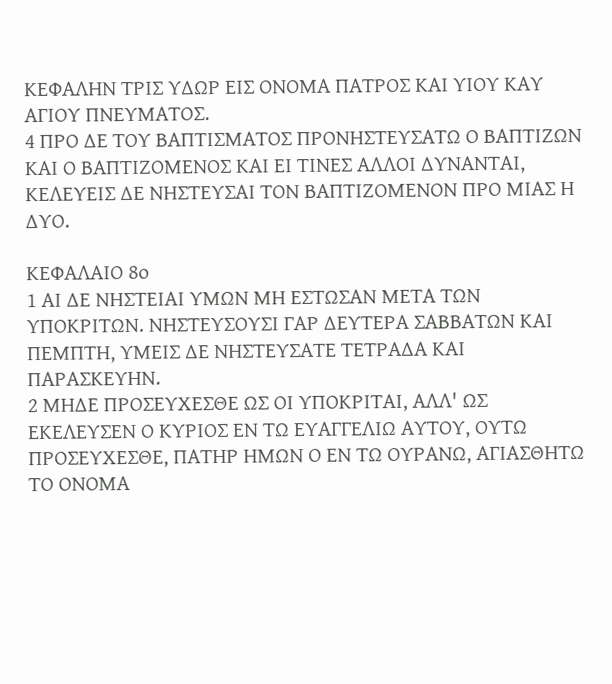ΚΕΦΑΛΗΝ ΤΡΙΣ ΥΔΩΡ ΕΙΣ ΟΝΟΜΑ ΠΑΤΡΟΣ ΚΑΙ ΥΙΟΥ ΚΑΥ ΑΓΙΟΥ ΠΝΕΥΜΑΤΟΣ.
4 ΠΡΟ ΔΕ ΤΟΥ ΒΑΠΤΙΣΜΑΤΟΣ ΠΡΟΝΗΣΤΕΥΣΑΤΩ Ο ΒΑΠΤΙΖΩΝ ΚΑΙ Ο ΒΑΠΤΙΖΟΜΕΝΟΣ ΚΑΙ ΕΙ ΤΙΝΕΣ ΑΛΛΟΙ ΔΥΝΑΝΤΑΙ, ΚΕΛΕΥΕΙΣ ΔΕ ΝΗΣΤΕΥΣΑΙ ΤΟΝ ΒΑΠΤΙΖΟΜΕΝΟΝ ΠΡΟ ΜΙΑΣ Η ΔΥΟ.

ΚΕΦΑΛΑΙΟ 8ο
1 ΑΙ ΔΕ ΝΗΣΤΕΙΑΙ ΥΜΩΝ ΜΗ ΕΣΤΩΣΑΝ ΜΕΤΑ ΤΩΝ ΥΠΟΚΡΙΤΩΝ. ΝΗΣΤΕΥΣΟΥΣΙ ΓΑΡ ΔΕΥΤΕΡΑ ΣΑΒΒΑΤΩΝ ΚΑΙ ΠΕΜΠΤΗ, ΥΜΕΙΣ ΔΕ ΝΗΣΤΕΥΣΑΤΕ ΤΕΤΡΑΔΑ ΚΑΙ ΠΑΡΑΣΚΕΥΗΝ.
2 ΜΗΔΕ ΠΡΟΣΕΥΧΕΣΘΕ ΩΣ ΟΙ ΥΠΟΚΡΙΤΑΙ, ΑΛΛ' ΩΣ ΕΚΕΛΕΥΣΕΝ Ο ΚΥΡΙΟΣ ΕΝ ΤΩ ΕΥΑΓΓΕΛΙΩ ΑΥΤΟΥ, ΟΥΤΩ ΠΡΟΣΕΥΧΕΣΘΕ, ΠΑΤΗΡ ΗΜΩΝ Ο ΕΝ ΤΩ ΟΥΡΑΝΩ, ΑΓΙΑΣΘΗΤΩ ΤΟ ΟΝΟΜΑ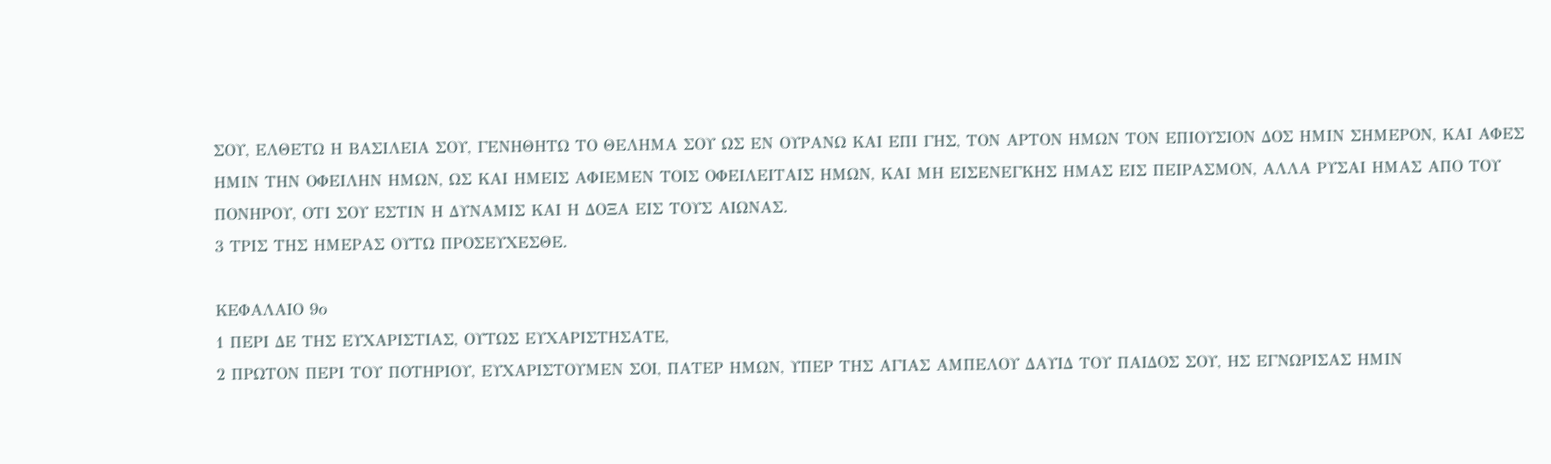ΣΟΥ, ΕΛΘΕΤΩ Η ΒΑΣΙΛΕΙΑ ΣΟΥ, ΓΕΝΗΘΗΤΩ ΤΟ ΘΕΛΗΜΑ ΣΟΥ ΩΣ ΕΝ ΟΥΡΑΝΩ ΚΑΙ ΕΠΙ ΓΗΣ, ΤΟΝ ΑΡΤΟΝ ΗΜΩΝ ΤΟΝ ΕΠΙΟΥΣΙΟΝ ΔΟΣ ΗΜΙΝ ΣΗΜΕΡΟΝ, ΚΑΙ ΑΦΕΣ ΗΜΙΝ ΤΗΝ ΟΦΕΙΛΗΝ ΗΜΩΝ, ΩΣ ΚΑΙ ΗΜΕΙΣ ΑΦΙΕΜΕΝ ΤΟΙΣ ΟΦΕΙΛΕΙΤΑΙΣ ΗΜΩΝ, ΚΑΙ ΜΗ ΕΙΣΕΝΕΓΚΗΣ ΗΜΑΣ ΕΙΣ ΠΕΙΡΑΣΜΟΝ, ΑΛΛΑ ΡΥΣΑΙ ΗΜΑΣ ΑΠΟ ΤΟΥ ΠΟΝΗΡΟΥ, ΟΤΙ ΣΟΥ ΕΣΤΙΝ Η ΔΥΝΑΜΙΣ ΚΑΙ Η ΔΟΞΑ ΕΙΣ ΤΟΥΣ ΑΙΩΝΑΣ.
3 ΤΡΙΣ ΤΗΣ ΗΜΕΡΑΣ ΟΥΤΩ ΠΡΟΣΕΥΧΕΣΘΕ.

ΚΕΦΑΛΑΙΟ 9ο
1 ΠΕΡΙ ΔΕ ΤΗΣ ΕΥΧΑΡΙΣΤΙΑΣ, ΟΥΤΩΣ ΕΥΧΑΡΙΣΤΗΣΑΤΕ,
2 ΠΡΩΤΟΝ ΠΕΡΙ ΤΟΥ ΠΟΤΗΡΙΟΥ, ΕΥΧΑΡΙΣΤΟΥΜΕΝ ΣΟΙ, ΠΑΤΕΡ ΗΜΩΝ, ΥΠΕΡ ΤΗΣ ΑΓΙΑΣ ΑΜΠΕΛΟΥ ΔΑΥΙΔ ΤΟΥ ΠΑΙΔΟΣ ΣΟΥ, ΗΣ ΕΓΝΩΡΙΣΑΣ ΗΜΙΝ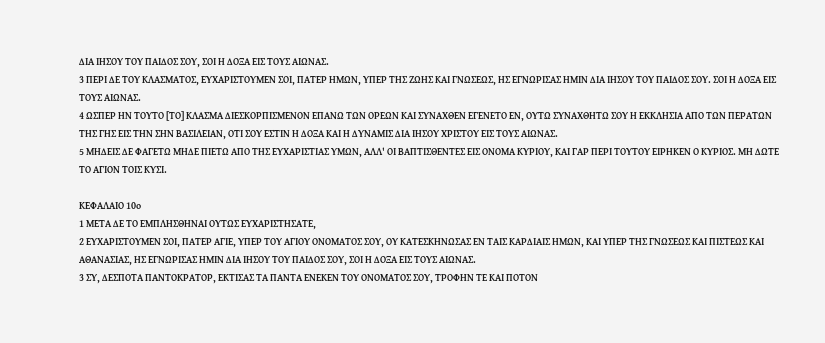ΔΙΑ ΙΗΣΟΥ ΤΟΥ ΠΑΙΔΟΣ ΣΟΥ, ΣΟΙ Η ΔΟΞΑ ΕΙΣ ΤΟΥΣ ΑΙΩΝΑΣ.
3 ΠΕΡΙ ΔΕ ΤΟΥ ΚΛΑΣΜΑΤΟΣ, ΕΥΧΑΡΙΣΤΟΥΜΕΝ ΣΟΙ, ΠΑΤΕΡ ΗΜΩΝ, ΥΠΕΡ ΤΗΣ ΖΩΗΣ ΚΑΙ ΓΝΩΣΕΩΣ, ΗΣ ΕΓΝΩΡΙΣΑΣ ΗΜΙΝ ΔΙΑ ΙΗΣΟΥ ΤΟΥ ΠΑΙΔΟΣ ΣΟΥ. ΣΟΙ Η ΔΟΞΑ ΕΙΣ ΤΟΥΣ ΑΙΩΝΑΣ.
4 ΩΣΠΕΡ ΗΝ ΤΟΥΤΟ [ΤΟ] ΚΛΑΣΜΑ ΔΙΕΣΚΟΡΠΙΣΜΕΝΟΝ ΕΠΑΝΩ ΤΩΝ ΟΡΕΩΝ ΚΑΙ ΣΥΝΑΧΘΕΝ ΕΓΕΝΕΤΟ ΕΝ, ΟΥΤΩ ΣΥΝΑΧΘΗΤΩ ΣΟΥ Η ΕΚΚΛΗΣΙΑ ΑΠΟ ΤΩΝ ΠΕΡΑΤΩΝ ΤΗΣ ΓΗΣ ΕΙΣ ΤΗΝ ΣΗΝ ΒΑΣΙΛΕΙΑΝ, ΟΤΙ ΣΟΥ ΕΣΤΙΝ Η ΔΟΞΑ ΚΑΙ Η ΔΥΝΑΜΙΣ ΔΙΑ ΙΗΣΟΥ ΧΡΙΣΤΟΥ ΕΙΣ ΤΟΥΣ ΑΙΩΝΑΣ.
5 ΜΗΔΕΙΣ ΔΕ ΦΑΓΕΤΩ ΜΗΔΕ ΠΙΕΤΩ ΑΠΟ ΤΗΣ ΕΥΧΑΡΙΣΤΙΑΣ ΥΜΩΝ, ΑΛΛ' ΟΙ ΒΑΠΤΙΣΘΕΝΤΕΣ ΕΙΣ ΟΝΟΜΑ ΚΥΡΙΟΥ, ΚΑΙ ΓΑΡ ΠΕΡΙ ΤΟΥΤΟΥ ΕΙΡΗΚΕΝ Ο ΚΥΡΙΟΣ. ΜΗ ΔΩΤΕ ΤΟ ΑΓΙΟΝ ΤΟΙΣ ΚΥΣΙ.

ΚΕΦΑΛΑΙΟ 10ο
1 ΜΕΤΑ ΔΕ ΤΟ ΕΜΠΛΗΣΘΗΝΑΙ ΟΥΤΩΣ ΕΥΧΑΡΙΣΤΗΣΑΤΕ,
2 ΕΥΧΑΡΙΣΤΟΥΜΕΝ ΣΟΙ, ΠΑΤΕΡ ΑΓΙΕ, ΥΠΕΡ ΤΟΥ ΑΓΙΟΥ ΟΝΟΜΑΤΟΣ ΣΟΥ, ΟΥ ΚΑΤΕΣΚΗΝΩΣΑΣ ΕΝ ΤΑΙΣ ΚΑΡΔΙΑΙΣ ΗΜΩΝ, ΚΑΙ ΥΠΕΡ ΤΗΣ ΓΝΩΣΕΩΣ ΚΑΙ ΠΙΣΤΕΩΣ ΚΑΙ ΑΘΑΝΑΣΙΑΣ, ΗΣ ΕΓΝΩΡΙΣΑΣ ΗΜΙΝ ΔΙΑ ΙΗΣΟΥ ΤΟΥ ΠΑΙΔΟΣ ΣΟΥ, ΣΟΙ Η ΔΟΞΑ ΕΙΣ ΤΟΥΣ ΑΙΩΝΑΣ.
3 ΣΥ, ΔΕΣΠΟΤΑ ΠΑΝΤΟΚΡΑΤΟΡ, ΕΚΤΙΣΑΣ ΤΑ ΠΑΝΤΑ ΕΝΕΚΕΝ ΤΟΥ ΟΝΟΜΑΤΟΣ ΣΟΥ, ΤΡΟΦΗΝ ΤΕ ΚΑΙ ΠΟΤΟΝ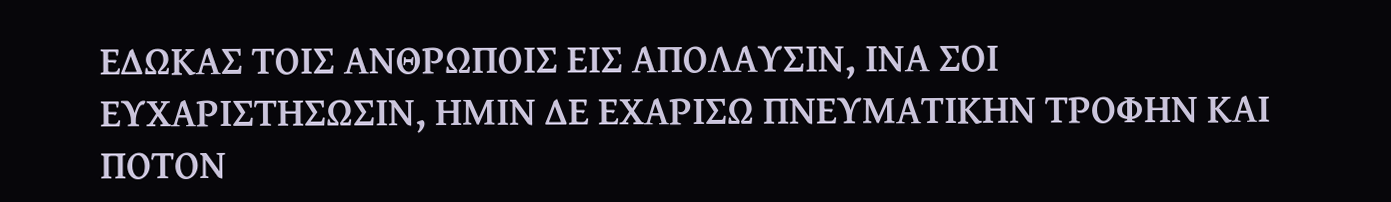ΕΔΩΚΑΣ ΤΟΙΣ ΑΝΘΡΩΠΟΙΣ ΕΙΣ ΑΠΟΛΑΥΣΙΝ, ΙΝΑ ΣΟΙ ΕΥΧΑΡΙΣΤΗΣΩΣΙΝ, ΗΜΙΝ ΔΕ ΕΧΑΡΙΣΩ ΠΝΕΥΜΑΤΙΚΗΝ ΤΡΟΦΗΝ ΚΑΙ ΠΟΤΟΝ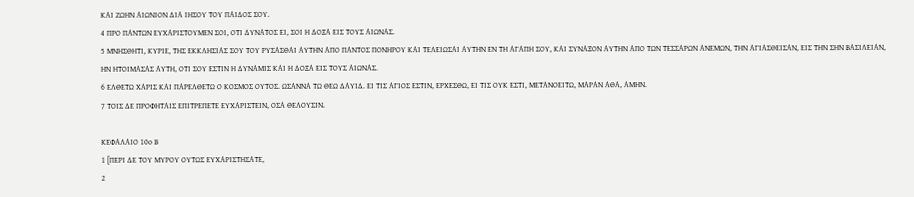ΚΑΙ ΖΩΗΝ ΑΙΩΝΙΟΝ ΔΙΑ ΙΗΣΟΥ ΤΟΥ ΠΑΙΔΟΣ ΣΟΥ.
4 ΠΡΟ ΠΑΝΤΩΝ ΕΥΧΑΡΙΣΤΟΥΜΕΝ ΣΟΙ, ΟΤΙ ΔΥΝΑΤΟΣ ΕΙ, ΣΟΙ Η ΔΟΞΑ ΕΙΣ ΤΟΥΣ ΑΙΩΝΑΣ.
5 ΜΝΗΣΘΗΤΙ, ΚΥΡΙΕ, ΤΗΣ ΕΚΚΛΗΣΙΑΣ ΣΟΥ ΤΟΥ ΡΥΣΑΣΘΑΙ ΑΥΤΗΝ ΑΠΟ ΠΑΝΤΟΣ ΠΟΝΗΡΟΥ ΚΑΙ ΤΕΛΕΙΩΣΑΙ ΑΥΤΗΝ ΕΝ ΤΗ ΑΓΑΠΗ ΣΟΥ, ΚΑΙ ΣΥΝΑΞΟΝ ΑΥΤΗΝ ΑΠΟ ΤΩΝ ΤΕΣΣΑΡΩΝ ΑΝΕΜΩΝ, ΤΗΝ ΑΓΙΑΣΘΕΙΣΑΝ, ΕΙΣ ΤΗΝ ΣΗΝ ΒΑΣΙΛΕΙΑΝ, ΗΝ ΗΤΟΙΜΑΣΑΣ ΑΥΤΗ, ΟΤΙ ΣΟΥ ΕΣΤΙΝ Η ΔΥΝΑΜΙΣ ΚΑΙ Η ΔΟΞΑ ΕΙΣ ΤΟΥΣ ΑΙΩΝΑΣ.
6 ΕΛΘΕΤΩ ΧΑΡΙΣ ΚΑΙ ΠΑΡΕΛΘΕΤΩ Ο ΚΟΣΜΟΣ ΟΥΤΟΣ. ΩΣΑΝΝΑ ΤΩ ΘΕΩ ΔΑΥΙΔ. ΕΙ ΤΙΣ ΑΓΙΟΣ ΕΣΤΙΝ, ΕΡΧΕΣΘΩ, ΕΙ ΤΙΣ ΟΥΚ ΕΣΤΙ, ΜΕΤΑΝΟΕΙΤΩ, ΜΑΡΑΝ ΑΘΑ, ΑΜΗΝ.
7 ΤΟΙΣ ΔΕ ΠΡΟΦΗΤΑΙΣ ΕΠΙΤΡΕΠΕΤΕ ΕΥΧΑΡΙΣΤΕΙΝ, ΟΣΑ ΘΕΛΟΥΣΙΝ.

ΚΕΦΑΛΑΙΟ 10ο Β
1 [ΠΕΡΙ ΔΕ ΤΟΥ ΜΥΡΟΥ ΟΥΤΩΣ ΕΥΧΑΡΙΣΤΗΣΑΤΕ,
2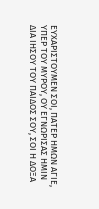ΕΥΧΑΡΙΣΤΟΥΜΕΝ ΣΟΙ, ΠΑΤΕΡ ΗΜΩΝ ΑΓΙΕ, ΥΠΕΡ ΤΟΥ ΜΥΡΟΥ, ΟΥ ΕΓΝΩΡΙΣΑΣ ΗΜΙΝ ΔΙΑ ΙΗΣΟΥ ΤΟΥ ΠΑΙΔΟΣ ΣΟΥ, ΣΟΙ Η ΔΟΞΑ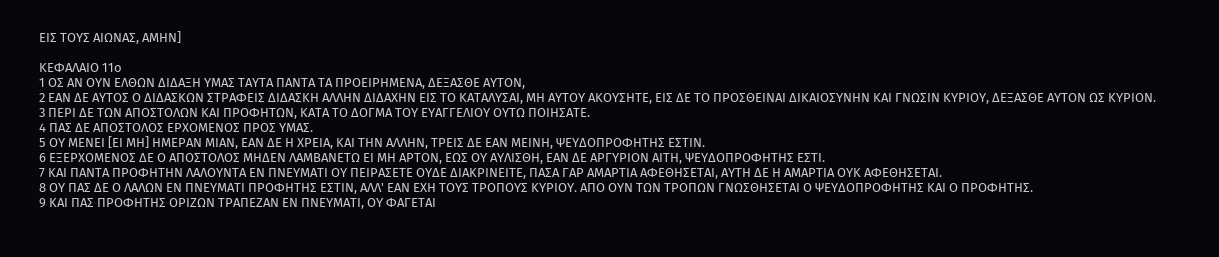ΕΙΣ ΤΟΥΣ ΑΙΩΝΑΣ, ΑΜΗΝ]

ΚΕΦΑΛΑΙΟ 11ο
1 ΟΣ ΑΝ ΟΥΝ ΕΛΘΩΝ ΔΙΔΑΞΗ ΥΜΑΣ ΤΑΥΤΑ ΠΑΝΤΑ ΤΑ ΠΡΟΕΙΡΗΜΕΝΑ, ΔΕΞΑΣΘΕ ΑΥΤΟΝ,
2 ΕΑΝ ΔΕ ΑΥΤΟΣ Ο ΔΙΔΑΣΚΩΝ ΣΤΡΑΦΕΙΣ ΔΙΔΑΣΚΗ ΑΛΛΗΝ ΔΙΔΑΧΗΝ ΕΙΣ ΤΟ ΚΑΤΑΛΥΣΑΙ, ΜΗ ΑΥΤΟΥ ΑΚΟΥΣΗΤΕ, ΕΙΣ ΔΕ ΤΟ ΠΡΟΣΘΕΙΝΑΙ ΔΙΚΑΙΟΣΥΝΗΝ ΚΑΙ ΓΝΩΣΙΝ ΚΥΡΙΟΥ, ΔΕΞΑΣΘΕ ΑΥΤΟΝ ΩΣ ΚΥΡΙΟΝ.
3 ΠΕΡΙ ΔΕ ΤΩΝ ΑΠΟΣΤΟΛΩΝ ΚΑΙ ΠΡΟΦΗΤΩΝ, ΚΑΤΑ ΤΟ ΔΟΓΜΑ ΤΟΥ ΕΥΑΓΓΕΛΙΟΥ ΟΥΤΩ ΠΟΙΗΣΑΤΕ.
4 ΠΑΣ ΔΕ ΑΠΟΣΤΟΛΟΣ ΕΡΧΟΜΕΝΟΣ ΠΡΟΣ ΥΜΑΣ.
5 ΟΥ ΜΕΝΕΙ [ΕΙ ΜΗ] ΗΜΕΡΑΝ ΜΙΑΝ, ΕΑΝ ΔΕ Η ΧΡΕΙΑ, ΚΑΙ ΤΗΝ ΑΛΛΗΝ, ΤΡΕΙΣ ΔΕ ΕΑΝ ΜΕΙΝΗ, ΨΕΥΔΟΠΡΟΦΗΤΗΣ ΕΣΤΙΝ.
6 ΕΞΕΡΧΟΜΕΝΟΣ ΔΕ Ο ΑΠΟΣΤΟΛΟΣ ΜΗΔΕΝ ΛΑΜΒΑΝΕΤΩ ΕΙ ΜΗ ΑΡΤΟΝ, ΕΩΣ ΟΥ ΑΥΛΙΣΘΗ, ΕΑΝ ΔΕ ΑΡΓΥΡΙΟΝ ΑΙΤΗ, ΨΕΥΔΟΠΡΟΦΗΤΗΣ ΕΣΤΙ.
7 ΚΑΙ ΠΑΝΤΑ ΠΡΟΦΗΤΗΝ ΛΑΛΟΥΝΤΑ ΕΝ ΠΝΕΥΜΑΤΙ ΟΥ ΠΕΙΡΑΣΕΤΕ ΟΥΔΕ ΔΙΑΚΡΙΝΕΙΤΕ, ΠΑΣΑ ΓΑΡ ΑΜΑΡΤΙΑ ΑΦΕΘΗΣΕΤΑΙ, ΑΥΤΗ ΔΕ Η ΑΜΑΡΤΙΑ ΟΥΚ ΑΦΕΘΗΣΕΤΑΙ.
8 ΟΥ ΠΑΣ ΔΕ Ο ΛΑΛΩΝ ΕΝ ΠΝΕΥΜΑΤΙ ΠΡΟΦΗΤΗΣ ΕΣΤΙΝ, ΑΛΛ' ΕΑΝ ΕΧΗ ΤΟΥΣ ΤΡΟΠΟΥΣ ΚΥΡΙΟΥ. ΑΠΟ ΟΥΝ ΤΩΝ ΤΡΟΠΩΝ ΓΝΩΣΘΗΣΕΤΑΙ Ο ΨΕΥΔΟΠΡΟΦΗΤΗΣ ΚΑΙ Ο ΠΡΟΦΗΤΗΣ.
9 ΚΑΙ ΠΑΣ ΠΡΟΦΗΤΗΣ ΟΡΙΖΩΝ ΤΡΑΠΕΖΑΝ ΕΝ ΠΝΕΥΜΑΤΙ, ΟΥ ΦΑΓΕΤΑΙ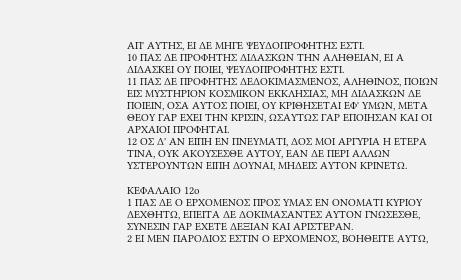ΑΠ' ΑΥΤΗΣ, ΕΙ ΔΕ ΜΗΓΕ ΨΕΥΔΟΠΡΟΦΗΤΗΣ ΕΣΤΙ.
10 ΠΑΣ ΔΕ ΠΡΟΦΗΤΗΣ ΔΙΔΑΣΚΩΝ ΤΗΝ ΑΛΗΘΕΙΑΝ, ΕΙ Α ΔΙΔΑΣΚΕΙ ΟΥ ΠΟΙΕΙ, ΨΕΥΔΟΠΡΟΦΗΤΗΣ ΕΣΤΙ.
11 ΠΑΣ ΔΕ ΠΡΟΦΗΤΗΣ ΔΕΔΟΚΙΜΑΣΜΕΝΟΣ, ΑΛΗΘΙΝΟΣ, ΠΟΙΩΝ ΕΙΣ ΜΥΣΤΗΡΙΟΝ ΚΟΣΜΙΚΟΝ ΕΚΚΛΗΣΙΑΣ, ΜΗ ΔΙΔΑΣΚΩΝ ΔΕ ΠΟΙΕΙΝ, ΟΣΑ ΑΥΤΟΣ ΠΟΙΕΙ, ΟΥ ΚΡΙΘΗΣΕΤΑΙ ΕΦ' ΥΜΩΝ, ΜΕΤΑ ΘΕΟΥ ΓΑΡ ΕΧΕΙ ΤΗΝ ΚΡΙΣΙΝ, ΩΣΑΥΤΩΣ ΓΑΡ ΕΠΟΙΗΣΑΝ ΚΑΙ ΟΙ ΑΡΧΑΙΟΙ ΠΡΟΦΗΤΑΙ.
12 ΟΣ Δ' ΑΝ ΕΙΠΗ ΕΝ ΠΝΕΥΜΑΤΙ, ΔΟΣ ΜΟΙ ΑΡΓΥΡΙΑ Η ΕΤΕΡΑ ΤΙΝΑ, ΟΥΚ ΑΚΟΥΣΕΣΘΕ ΑΥΤΟΥ, ΕΑΝ ΔΕ ΠΕΡΙ ΑΛΛΩΝ ΥΣΤΕΡΟΥΝΤΩΝ ΕΙΠΗ ΔΟΥΝΑΙ, ΜΗΔΕΙΣ ΑΥΤΟΝ ΚΡΙΝΕΤΩ.

ΚΕΦΑΛΑΙΟ 12ο
1 ΠΑΣ ΔΕ Ο ΕΡΧΟΜΕΝΟΣ ΠΡΟΣ ΥΜΑΣ ΕΝ ΟΝΟΜΑΤΙ ΚΥΡΙΟΥ ΔΕΧΘΗΤΩ, ΕΠΕΙΤΑ ΔΕ ΔΟΚΙΜΑΣΑΝΤΕΣ ΑΥΤΟΝ ΓΝΩΣΕΣΘΕ, ΣΥΝΕΣΙΝ ΓΑΡ ΕΧΕΤΕ ΔΕΞΙΑΝ ΚΑΙ ΑΡΙΣΤΕΡΑΝ.
2 ΕΙ ΜΕΝ ΠΑΡΟΔΙΟΣ ΕΣΤΙΝ Ο ΕΡΧΟΜΕΝΟΣ, ΒΟΗΘΕΙΤΕ ΑΥΤΩ,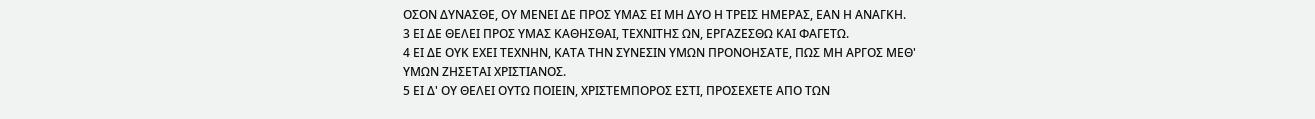ΟΣΟΝ ΔΥΝΑΣΘΕ, ΟΥ ΜΕΝΕΙ ΔΕ ΠΡΟΣ ΥΜΑΣ ΕΙ ΜΗ ΔΥΟ Η ΤΡΕΙΣ ΗΜΕΡΑΣ, ΕΑΝ Η ΑΝΑΓΚΗ.
3 ΕΙ ΔΕ ΘΕΛΕΙ ΠΡΟΣ ΥΜΑΣ ΚΑΘΗΣΘΑΙ, ΤΕΧΝΙΤΗΣ ΩΝ, ΕΡΓΑΖΕΣΘΩ ΚΑΙ ΦΑΓΕΤΩ.
4 ΕΙ ΔΕ ΟΥΚ ΕΧΕΙ ΤΕΧΝΗΝ, ΚΑΤΑ ΤΗΝ ΣΥΝΕΣΙΝ ΥΜΩΝ ΠΡΟΝΟΗΣΑΤΕ, ΠΩΣ ΜΗ ΑΡΓΟΣ ΜΕΘ' ΥΜΩΝ ΖΗΣΕΤΑΙ ΧΡΙΣΤΙΑΝΟΣ.
5 ΕΙ Δ' ΟΥ ΘΕΛΕΙ ΟΥΤΩ ΠΟΙΕΙΝ, ΧΡΙΣΤΕΜΠΟΡΟΣ ΕΣΤΙ, ΠΡΟΣΕΧΕΤΕ ΑΠΟ ΤΩΝ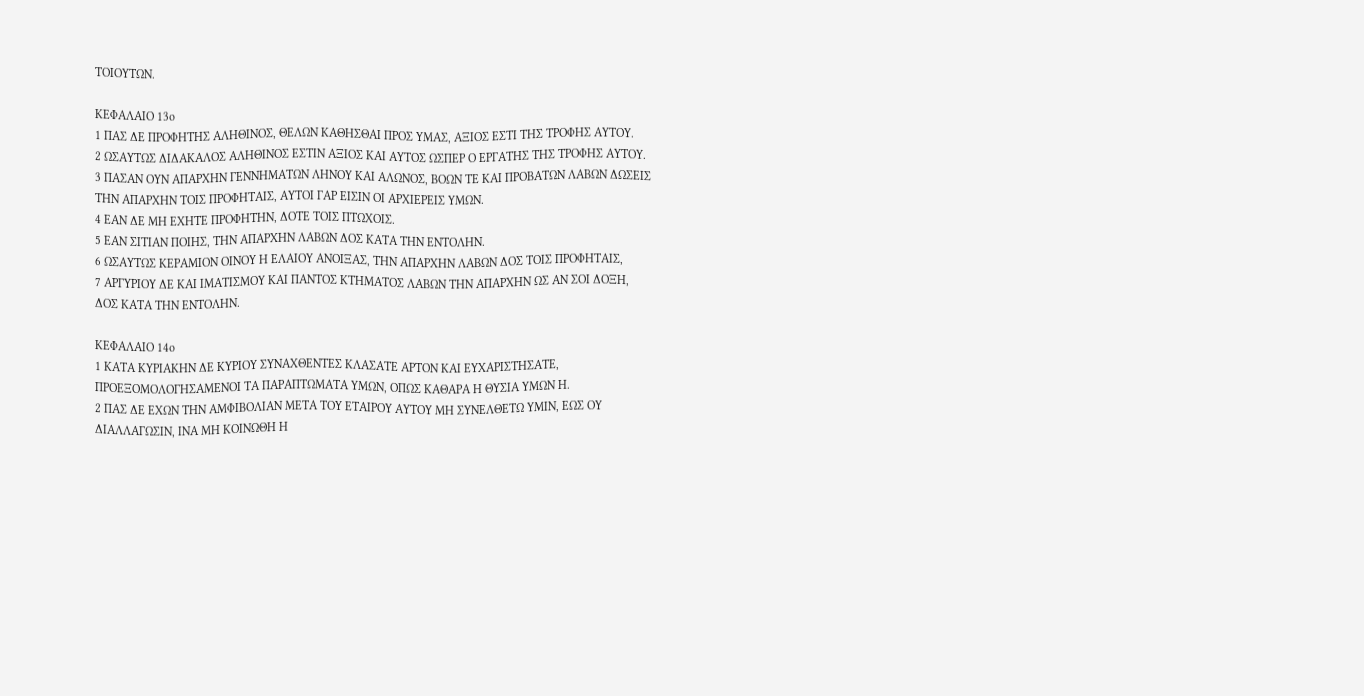ΤΟΙΟΥΤΩΝ.

ΚΕΦΑΛΑΙΟ 13ο
1 ΠΑΣ ΔΕ ΠΡΟΦΗΤΗΣ ΑΛΗΘΙΝΟΣ, ΘΕΛΩΝ ΚΑΘΗΣΘΑΙ ΠΡΟΣ ΥΜΑΣ, ΑΞΙΟΣ ΕΣΤΙ ΤΗΣ ΤΡΟΦΗΣ ΑΥΤΟΥ.
2 ΩΣΑΥΤΩΣ ΔΙΔΑΚΑΛΟΣ ΑΛΗΘΙΝΟΣ ΕΣΤΙΝ ΑΞΙΟΣ ΚΑΙ ΑΥΤΟΣ ΩΣΠΕΡ Ο ΕΡΓΑΤΗΣ ΤΗΣ ΤΡΟΦΗΣ ΑΥΤΟΥ.
3 ΠΑΣΑΝ ΟΥΝ ΑΠΑΡΧΗΝ ΓΕΝΝΗΜΑΤΩΝ ΛΗΝΟΥ ΚΑΙ ΑΛΩΝΟΣ, ΒΟΩΝ ΤΕ ΚΑΙ ΠΡΟΒΑΤΩΝ ΛΑΒΩΝ ΔΩΣΕΙΣ ΤΗΝ ΑΠΑΡΧΗΝ ΤΟΙΣ ΠΡΟΦΗΤΑΙΣ, ΑΥΤΟΙ ΓΑΡ ΕΙΣΙΝ ΟΙ ΑΡΧΙΕΡΕΙΣ ΥΜΩΝ.
4 ΕΑΝ ΔΕ ΜΗ ΕΧΗΤΕ ΠΡΟΦΗΤΗΝ, ΔΟΤΕ ΤΟΙΣ ΠΤΩΧΟΙΣ.
5 ΕΑΝ ΣΙΤΙΑΝ ΠΟΙΗΣ, ΤΗΝ ΑΠΑΡΧΗΝ ΛΑΒΩΝ ΔΟΣ ΚΑΤΑ ΤΗΝ ΕΝΤΟΛΗΝ.
6 ΩΣΑΥΤΩΣ ΚΕΡΑΜΙΟΝ ΟΙΝΟΥ Η ΕΛΑΙΟΥ ΑΝΟΙΞΑΣ, ΤΗΝ ΑΠΑΡΧΗΝ ΛΑΒΩΝ ΔΟΣ ΤΟΙΣ ΠΡΟΦΗΤΑΙΣ,
7 ΑΡΓΥΡΙΟΥ ΔΕ ΚΑΙ ΙΜΑΤΙΣΜΟΥ ΚΑΙ ΠΑΝΤΟΣ ΚΤΗΜΑΤΟΣ ΛΑΒΩΝ ΤΗΝ ΑΠΑΡΧΗΝ ΩΣ ΑΝ ΣΟΙ ΔΟΞΗ, ΔΟΣ ΚΑΤΑ ΤΗΝ ΕΝΤΟΛΗΝ.

ΚΕΦΑΛΑΙΟ 14ο
1 ΚΑΤΑ ΚΥΡΙΑΚΗΝ ΔΕ ΚΥΡΙΟΥ ΣΥΝΑΧΘΕΝΤΕΣ ΚΛΑΣΑΤΕ ΑΡΤΟΝ ΚΑΙ ΕΥΧΑΡΙΣΤΗΣΑΤΕ, ΠΡΟΕΞΟΜΟΛΟΓΗΣΑΜΕΝΟΙ ΤΑ ΠΑΡΑΠΤΩΜΑΤΑ ΥΜΩΝ, ΟΠΩΣ ΚΑΘΑΡΑ Η ΘΥΣΙΑ ΥΜΩΝ Η.
2 ΠΑΣ ΔΕ ΕΧΩΝ ΤΗΝ ΑΜΦΙΒΟΛΙΑΝ ΜΕΤΑ ΤΟΥ ΕΤΑΙΡΟΥ ΑΥΤΟΥ ΜΗ ΣΥΝΕΛΘΕΤΩ ΥΜΙΝ, ΕΩΣ ΟΥ ΔΙΑΛΛΑΓΩΣΙΝ, ΙΝΑ ΜΗ ΚΟΙΝΩΘΗ Η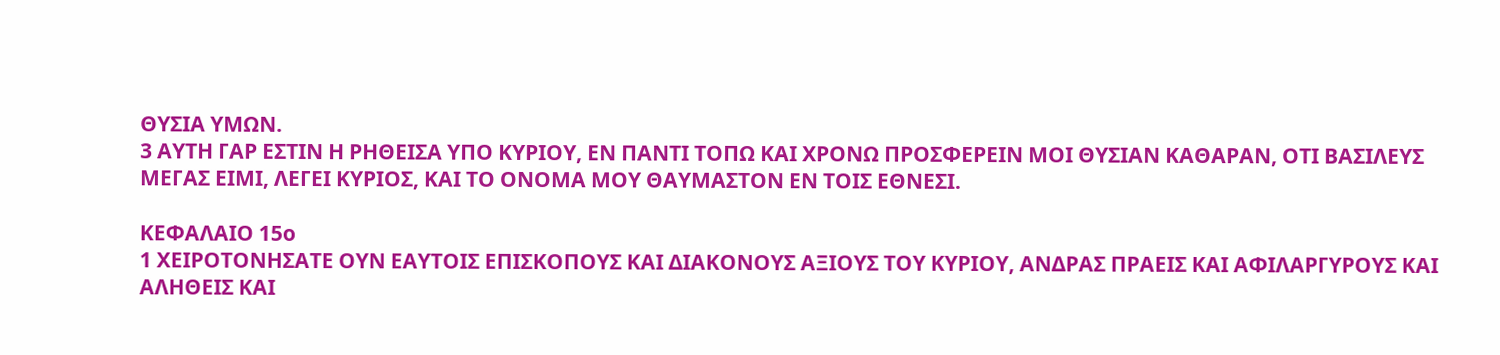ΘΥΣΙΑ ΥΜΩΝ.
3 ΑΥΤΗ ΓΑΡ ΕΣΤΙΝ Η ΡΗΘΕΙΣΑ ΥΠΟ ΚΥΡΙΟΥ, ΕΝ ΠΑΝΤΙ ΤΟΠΩ ΚΑΙ ΧΡΟΝΩ ΠΡΟΣΦΕΡΕΙΝ ΜΟΙ ΘΥΣΙΑΝ ΚΑΘΑΡΑΝ, ΟΤΙ ΒΑΣΙΛΕΥΣ ΜΕΓΑΣ ΕΙΜΙ, ΛΕΓΕΙ ΚΥΡΙΟΣ, ΚΑΙ ΤΟ ΟΝΟΜΑ ΜΟΥ ΘΑΥΜΑΣΤΟΝ ΕΝ ΤΟΙΣ ΕΘΝΕΣΙ.

ΚΕΦΑΛΑΙΟ 15ο
1 ΧΕΙΡΟΤΟΝΗΣΑΤΕ ΟΥΝ ΕΑΥΤΟΙΣ ΕΠΙΣΚΟΠΟΥΣ ΚΑΙ ΔΙΑΚΟΝΟΥΣ ΑΞΙΟΥΣ ΤΟΥ ΚΥΡΙΟΥ, ΑΝΔΡΑΣ ΠΡΑΕΙΣ ΚΑΙ ΑΦΙΛΑΡΓΥΡΟΥΣ ΚΑΙ ΑΛΗΘΕΙΣ ΚΑΙ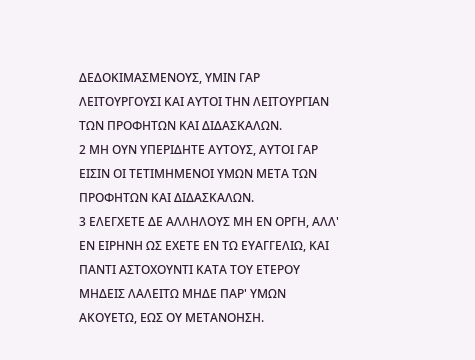ΔΕΔΟΚΙΜΑΣΜΕΝΟΥΣ, ΥΜΙΝ ΓΑΡ ΛΕΙΤΟΥΡΓΟΥΣΙ ΚΑΙ ΑΥΤΟΙ ΤΗΝ ΛΕΙΤΟΥΡΓΙΑΝ ΤΩΝ ΠΡΟΦΗΤΩΝ ΚΑΙ ΔΙΔΑΣΚΑΛΩΝ.
2 ΜΗ ΟΥΝ ΥΠΕΡΙΔΗΤΕ ΑΥΤΟΥΣ, ΑΥΤΟΙ ΓΑΡ ΕΙΣΙΝ ΟΙ ΤΕΤΙΜΗΜΕΝΟΙ ΥΜΩΝ ΜΕΤΑ ΤΩΝ ΠΡΟΦΗΤΩΝ ΚΑΙ ΔΙΔΑΣΚΑΛΩΝ.
3 ΕΛΕΓΧΕΤΕ ΔΕ ΑΛΛΗΛΟΥΣ ΜΗ ΕΝ ΟΡΓΗ, ΑΛΛ' ΕΝ ΕΙΡΗΝΗ ΩΣ ΕΧΕΤΕ ΕΝ ΤΩ ΕΥΑΓΓΕΛΙΩ, ΚΑΙ ΠΑΝΤΙ ΑΣΤΟΧΟΥΝΤΙ ΚΑΤΑ ΤΟΥ ΕΤΕΡΟΥ ΜΗΔΕΙΣ ΛΑΛΕΙΤΩ ΜΗΔΕ ΠΑΡ' ΥΜΩΝ ΑΚΟΥΕΤΩ, ΕΩΣ ΟΥ ΜΕΤΑΝΟΗΣΗ.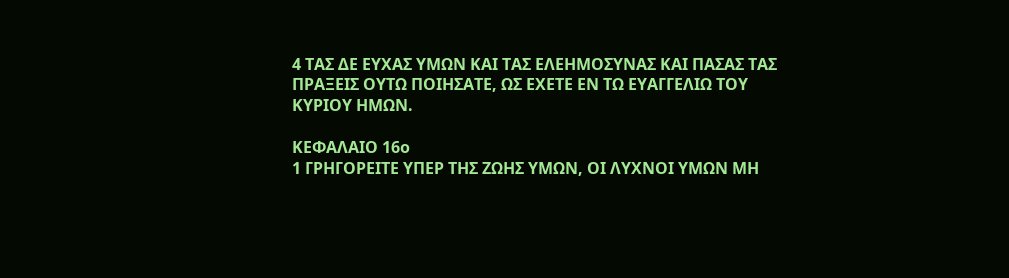4 ΤΑΣ ΔΕ ΕΥΧΑΣ ΥΜΩΝ ΚΑΙ ΤΑΣ ΕΛΕΗΜΟΣΥΝΑΣ ΚΑΙ ΠΑΣΑΣ ΤΑΣ ΠΡΑΞΕΙΣ ΟΥΤΩ ΠΟΙΗΣΑΤΕ, ΩΣ ΕΧΕΤΕ ΕΝ ΤΩ ΕΥΑΓΓΕΛΙΩ ΤΟΥ ΚΥΡΙΟΥ ΗΜΩΝ.

ΚΕΦΑΛΑΙΟ 16ο
1 ΓΡΗΓΟΡΕΙΤΕ ΥΠΕΡ ΤΗΣ ΖΩΗΣ ΥΜΩΝ, ΟΙ ΛΥΧΝΟΙ ΥΜΩΝ ΜΗ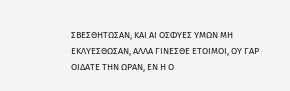ΣΒΕΣΘΗΤΩΣΑΝ, ΚΑΙ ΑΙ ΟΣΦΥΕΣ ΥΜΩΝ ΜΗ ΕΚΛΥΕΣΘΩΣΑΝ, ΑΛΛΑ ΓΙΝΕΣΘΕ ΕΤΟΙΜΟΙ, ΟΥ ΓΑΡ ΟΙΔΑΤΕ ΤΗΝ ΩΡΑΝ, ΕΝ Η Ο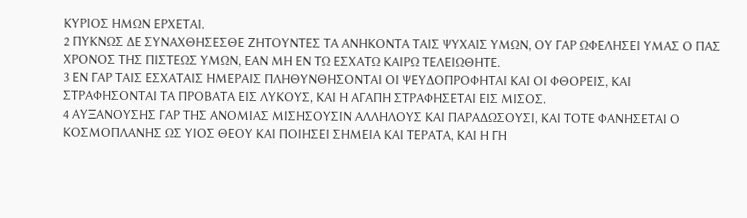ΚΥΡΙΟΣ ΗΜΩΝ ΕΡΧΕΤΑΙ.
2 ΠΥΚΝΩΣ ΔΕ ΣΥΝΑΧΘΗΣΕΣΘΕ ΖΗΤΟΥΝΤΕΣ ΤΑ ΑΝΗΚΟΝΤΑ ΤΑΙΣ ΨΥΧΑΙΣ ΥΜΩΝ, ΟΥ ΓΑΡ ΩΦΕΛΗΣΕΙ ΥΜΑΣ Ο ΠΑΣ ΧΡΟΝΟΣ ΤΗΣ ΠΙΣΤΕΩΣ ΥΜΩΝ, ΕΑΝ ΜΗ ΕΝ ΤΩ ΕΣΧΑΤΩ ΚΑΙΡΩ ΤΕΛΕΙΩΘΗΤΕ.
3 ΕΝ ΓΑΡ ΤΑΙΣ ΕΣΧΑΤΑΙΣ ΗΜΕΡΑΙΣ ΠΛΗΘΥΝΘΗΣΟΝΤΑΙ ΟΙ ΨΕΥΔΟΠΡΟΦΗΤΑΙ ΚΑΙ ΟΙ ΦΘΟΡΕΙΣ, ΚΑΙ ΣΤΡΑΦΗΣΟΝΤΑΙ ΤΑ ΠΡΟΒΑΤΑ ΕΙΣ ΛΥΚΟΥΣ, ΚΑΙ Η ΑΓΑΠΗ ΣΤΡΑΦΗΣΕΤΑΙ ΕΙΣ ΜΙΣΟΣ.
4 ΑΥΞΑΝΟΥΣΗΣ ΓΑΡ ΤΗΣ ΑΝΟΜΙΑΣ ΜΙΣΗΣΟΥΣΙΝ ΑΛΛΗΛΟΥΣ ΚΑΙ ΠΑΡΑΔΩΣΟΥΣΙ, ΚΑΙ ΤΟΤΕ ΦΑΝΗΣΕΤΑΙ Ο ΚΟΣΜΟΠΛΑΝΗΣ ΩΣ ΥΙΟΣ ΘΕΟΥ ΚΑΙ ΠΟΙΗΣΕΙ ΣΗΜΕΙΑ ΚΑΙ ΤΕΡΑΤΑ, ΚΑΙ Η ΓΗ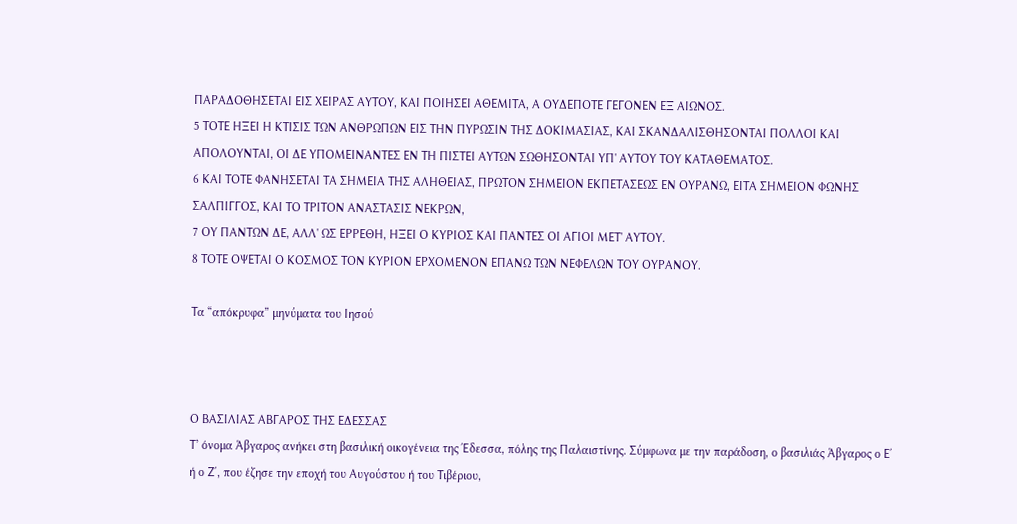ΠΑΡΑΔΟΘΗΣΕΤΑΙ ΕΙΣ ΧΕΙΡΑΣ ΑΥΤΟΥ, ΚΑΙ ΠΟΙΗΣΕΙ ΑΘΕΜΙΤΑ, Α ΟΥΔΕΠΟΤΕ ΓΕΓΟΝΕΝ ΕΞ ΑΙΩΝΟΣ.
5 ΤΟΤΕ ΗΞΕΙ Η ΚΤΙΣΙΣ ΤΩΝ ΑΝΘΡΩΠΩΝ ΕΙΣ ΤΗΝ ΠΥΡΩΣΙΝ ΤΗΣ ΔΟΚΙΜΑΣΙΑΣ, ΚΑΙ ΣΚΑΝΔΑΛΙΣΘΗΣΟΝΤΑΙ ΠΟΛΛΟΙ ΚΑΙ ΑΠΟΛΟΥΝΤΑΙ, ΟΙ ΔΕ ΥΠΟΜΕΙΝΑΝΤΕΣ ΕΝ ΤΗ ΠΙΣΤΕΙ ΑΥΤΩΝ ΣΩΘΗΣΟΝΤΑΙ ΥΠ' ΑΥΤΟΥ ΤΟΥ ΚΑΤΑΘΕΜΑΤΟΣ.
6 ΚΑΙ ΤΟΤΕ ΦΑΝΗΣΕΤΑΙ ΤΑ ΣΗΜΕΙΑ ΤΗΣ ΑΛΗΘΕΙΑΣ, ΠΡΩΤΟΝ ΣΗΜΕΙΟΝ ΕΚΠΕΤΑΣΕΩΣ ΕΝ ΟΥΡΑΝΩ, ΕΙΤΑ ΣΗΜΕΙΟΝ ΦΩΝΗΣ ΣΑΛΠΙΓΓΟΣ, ΚΑΙ ΤΟ ΤΡΙΤΟΝ ΑΝΑΣΤΑΣΙΣ ΝΕΚΡΩΝ,
7 ΟΥ ΠΑΝΤΩΝ ΔΕ, ΑΛΛ' ΩΣ ΕΡΡΕΘΗ, ΗΞΕΙ Ο ΚΥΡΙΟΣ ΚΑΙ ΠΑΝΤΕΣ ΟΙ ΑΓΙΟΙ ΜΕΤ' ΑΥΤΟΥ.
8 ΤΟΤΕ ΟΨΕΤΑΙ Ο ΚΟΣΜΟΣ ΤΟΝ ΚΥΡΙΟΝ ΕΡΧΟΜΕΝΟΝ ΕΠΑΝΩ ΤΩΝ ΝΕΦΕΛΩΝ ΤΟΥ ΟΥΡΑΝΟΥ.

Τα “απόκρυφα” μηνύματα του Ιησού



Ο ΒΑΣΙΛΙΑΣ ΑΒΓΑΡΟΣ ΤΗΣ ΕΔΕΣΣΑΣ
Τ’ όνομα Άβγαρος ανήκει στη βασιλική οικογένεια της Έδεσσα, πόλης της Παλαιστίνης. Σύμφωνα με την παράδοση, ο βασιλιάς Άβγαρος ο Ε΄ ή ο Ζ΄, που έζησε την εποχή του Αυγούστου ή του Τιβέριου,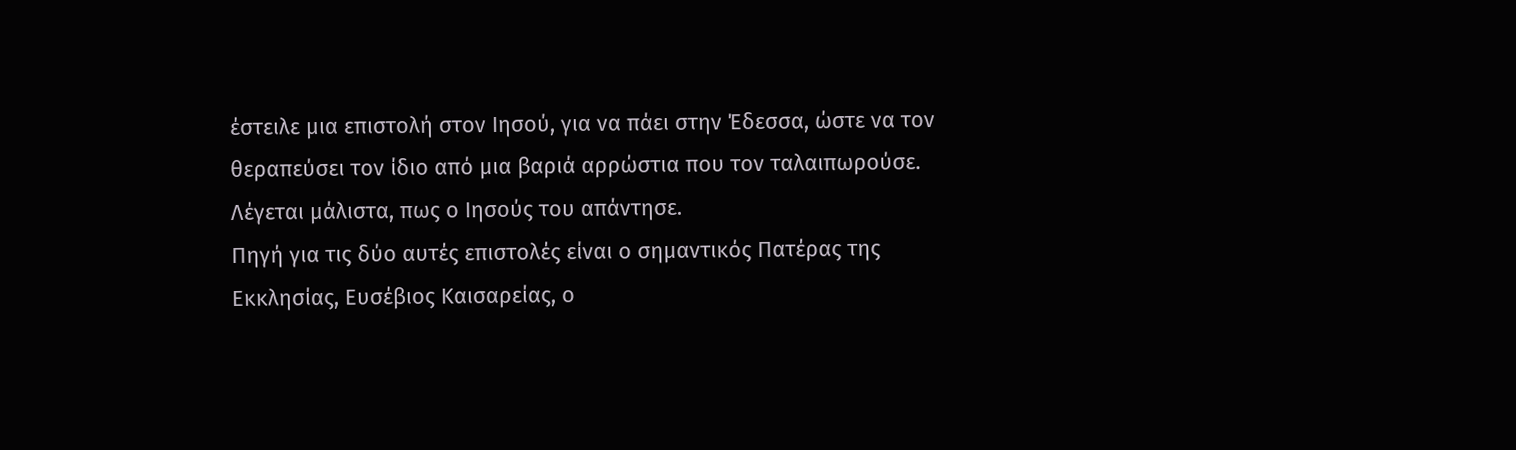έστειλε μια επιστολή στον Ιησού, για να πάει στην Έδεσσα, ώστε να τον θεραπεύσει τον ίδιο από μια βαριά αρρώστια που τον ταλαιπωρούσε. Λέγεται μάλιστα, πως ο Ιησούς του απάντησε.
Πηγή για τις δύο αυτές επιστολές είναι ο σημαντικός Πατέρας της Εκκλησίας, Ευσέβιος Καισαρείας, ο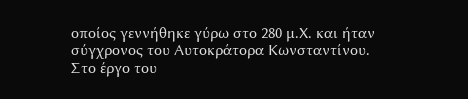οποίος γεννήθηκε γύρω στο 280 μ.Χ. και ήταν σύγχρονος του Αυτοκράτορα Κωνσταντίνου. Στο έργο του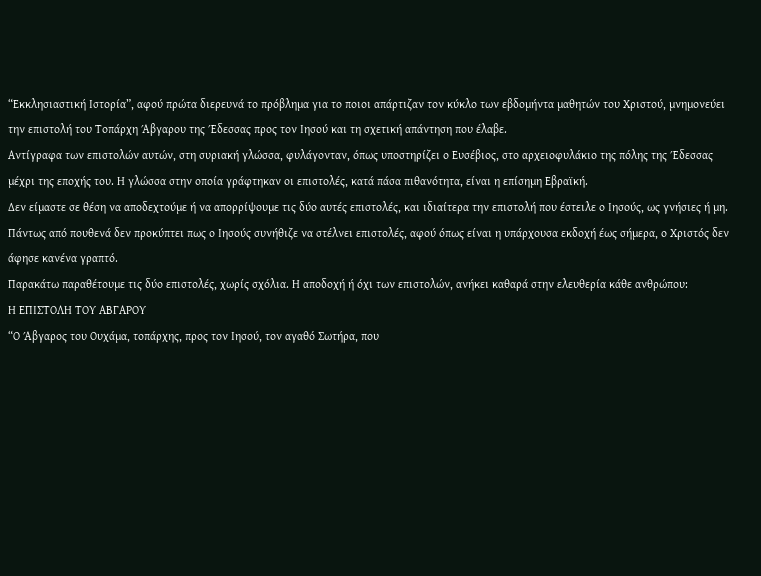“Εκκλησιαστική Ιστορία”, αφού πρώτα διερευνά το πρόβλημα για το ποιοι απάρτιζαν τον κύκλο των εβδομήντα μαθητών του Χριστού, μνημονεύει την επιστολή του Τοπάρχη Άβγαρου της Έδεσσας προς τον Ιησού και τη σχετική απάντηση που έλαβε.
Αντίγραφα των επιστολών αυτών, στη συριακή γλώσσα, φυλάγονταν, όπως υποστηρίζει ο Ευσέβιος, στο αρχειοφυλάκιο της πόλης της Έδεσσας μέχρι της εποχής του. Η γλώσσα στην οποία γράφτηκαν οι επιστολές, κατά πάσα πιθανότητα, είναι η επίσημη Εβραϊκή.
Δεν είμαστε σε θέση να αποδεχτούμε ή να απορρίψουμε τις δύο αυτές επιστολές, και ιδιαίτερα την επιστολή που έστειλε ο Ιησούς, ως γνήσιες ή μη. Πάντως από πουθενά δεν προκύπτει πως ο Ιησούς συνήθιζε να στέλνει επιστολές, αφού όπως είναι η υπάρχουσα εκδοχή έως σήμερα, ο Χριστός δεν άφησε κανένα γραπτό.
Παρακάτω παραθέτουμε τις δύο επιστολές, χωρίς σχόλια. Η αποδοχή ή όχι των επιστολών, ανήκει καθαρά στην ελευθερία κάθε ανθρώπου:
Η ΕΠΙΣΤΟΛΗ ΤΟΥ ΑΒΓΑΡΟΥ
“Ο Άβγαρος του Ουχάμα, τοπάρχης, προς τον Ιησού, τον αγαθό Σωτήρα, που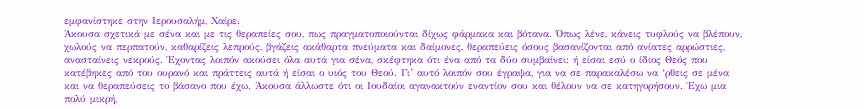εμφανίστηκε στην Ιερουσαλήμ, Χαίρε.
Άκουσα σχετικά με σένα και με τις θεραπείες σου, πως πραγματοποιούνται δίχως φάρμακα και βότανα. Όπως λένε, κάνεις τυφλούς να βλέπουν, χωλούς να περπατούν, καθαρίζεις λεπρούς, βγάζεις ακάθαρτα πνεύματα και δαίμονες, θεραπεύεις όσους βασανίζονται από ανίατες αρρώστιες, ανασταίνεις νεκρούς. Έχοντας λοιπόν ακούσει όλα αυτά για σένα, σκέφτηκα ότι ένα από τα δύο συμβαίνει: ή είσαι εσύ ο ίδιος Θεός που κατέβηκες από του ουρανό και πράττεις αυτά ή είσαι ο υιός του Θεού. Γι’ αυτό λοιπόν σου έγραψα, για να σε παρακαλέσω να ‘ρθεις σε μένα και να θεραπεύσεις το βάσανο που έχω. Άκουσα άλλωστε ότι οι Ιουδαίοι αγανακτούν εναντίον σου και θέλουν να σε κατηγορήσουν. Έχω μια πολύ μικρή,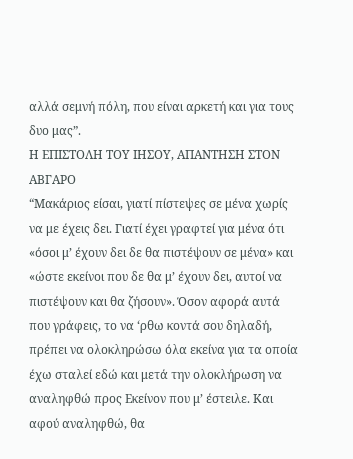αλλά σεμνή πόλη, που είναι αρκετή και για τους δυο μας”.
Η ΕΠΙΣΤΟΛΗ ΤΟΥ ΙΗΣΟΥ, ΑΠΑΝΤΗΣΗ ΣΤΟΝ ΑΒΓΑΡΟ
“Μακάριος είσαι, γιατί πίστεψες σε μένα χωρίς να με έχεις δει. Γιατί έχει γραφτεί για μένα ότι «όσοι μ’ έχουν δει δε θα πιστέψουν σε μένα» και «ώστε εκείνοι που δε θα μ’ έχουν δει, αυτοί να πιστέψουν και θα ζήσουν». Όσον αφορά αυτά που γράφεις, το να ‘ρθω κοντά σου δηλαδή, πρέπει να ολοκληρώσω όλα εκείνα για τα οποία έχω σταλεί εδώ και μετά την ολοκλήρωση να αναληφθώ προς Εκείνον που μ’ έστειλε. Και αφού αναληφθώ, θα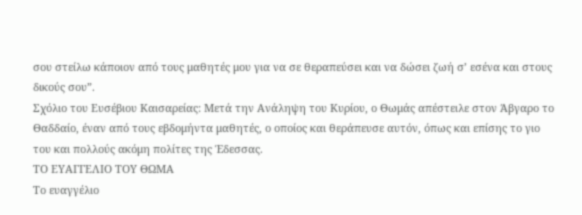σου στείλω κάποιον από τους μαθητές μου για να σε θεραπεύσει και να δώσει ζωή σ’ εσένα και στους δικούς σου”.
Σχόλιο του Ευσέβιου Καισαρείας: Μετά την Ανάληψη του Κυρίου, ο Θωμάς απέστειλε στον Άβγαρο το Θαδδαίο, έναν από τους εβδομήντα μαθητές, ο οποίος και θεράπευσε αυτόν, όπως και επίσης το γιο του και πολλούς ακόμη πολίτες της Έδεσσας.
ΤΟ ΕΥΑΓΓΕΛΙΟ ΤΟΥ ΘΩΜΑ
Το ευαγγέλιο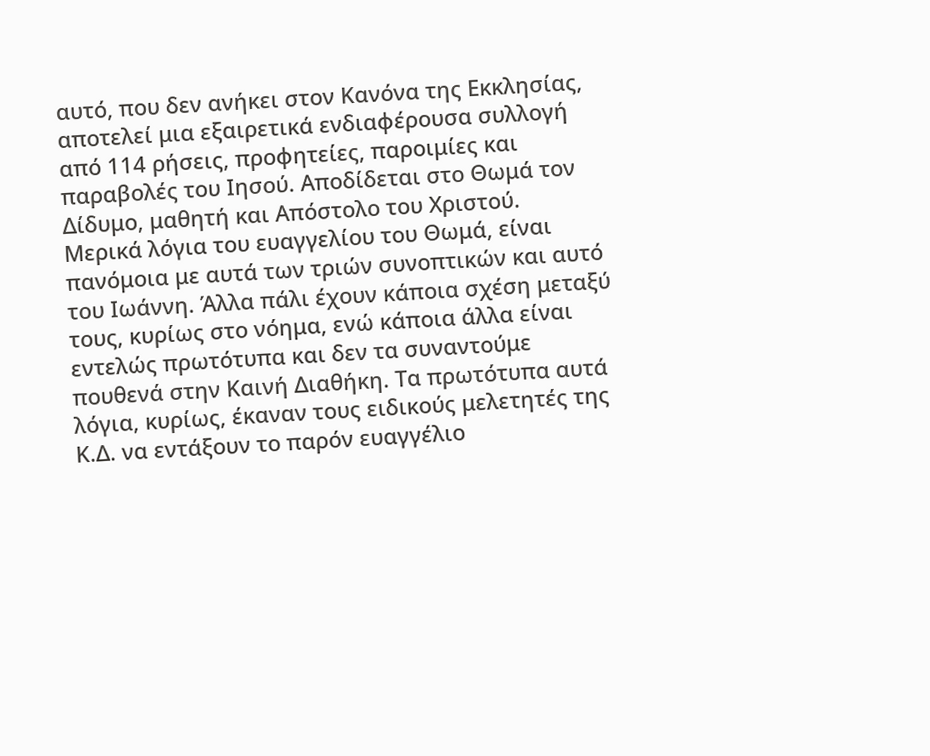αυτό, που δεν ανήκει στον Κανόνα της Εκκλησίας, αποτελεί μια εξαιρετικά ενδιαφέρουσα συλλογή από 114 ρήσεις, προφητείες, παροιμίες και παραβολές του Ιησού. Αποδίδεται στο Θωμά τον Δίδυμο, μαθητή και Απόστολο του Χριστού.
Μερικά λόγια του ευαγγελίου του Θωμά, είναι πανόμοια με αυτά των τριών συνοπτικών και αυτό του Ιωάννη. Άλλα πάλι έχουν κάποια σχέση μεταξύ τους, κυρίως στο νόημα, ενώ κάποια άλλα είναι εντελώς πρωτότυπα και δεν τα συναντούμε πουθενά στην Καινή Διαθήκη. Τα πρωτότυπα αυτά λόγια, κυρίως, έκαναν τους ειδικούς μελετητές της Κ.Δ. να εντάξουν το παρόν ευαγγέλιο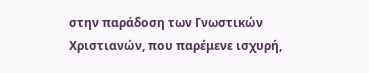στην παράδοση των Γνωστικών Χριστιανών, που παρέμενε ισχυρή,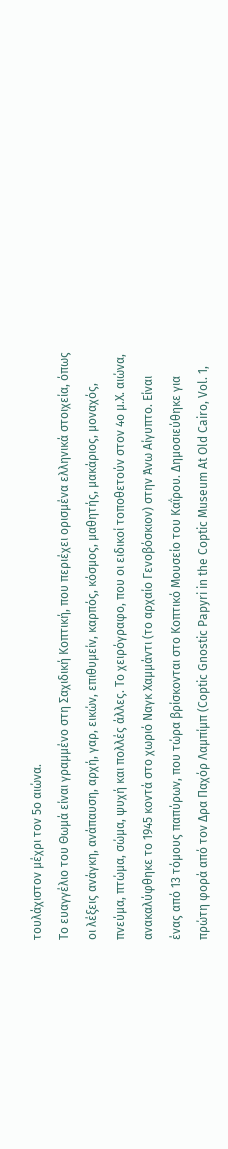τουλάχιστον μέχρι τον 5ο αιώνα.
Το ευαγγέλιο του Θωμά είναι γραμμένο στη Σαχιδική Κοπτική, που περιέχει ορισμένα ελληνικά στοιχεία, όπως οι λέξεις ανάγκη, ανάπαυση, αρχή, γαρ, εικών, επιθυμείν, καρπός, κόσμος, μαθητής, μακάριος, μοναχός, πνεύμα, πτώμα, σώμα, ψυχή και πολλές άλλες. Το χειρόγραφο, που οι ειδικοί τοποθετούν στον 4ο μ.Χ. αιώνα, ανακαλύφθηκε το 1945 κοντά στο χωριό Ναγκ Χαμμάντι (το αρχαίο Γενοβόσκιον) στην Άνω Αίγυπτο. Είναι ένας από 13 τόμους παπύρων, που τώρα βρίσκονται στο Κοπτικό Μουσείο του Καΐρου. Δημοσιεύθηκε για πρώτη φορά από τον Δρα Παχόρ Λαμπίμπ (Coptic Gnostic Papyri in the Coptic Museum At Old Cairo, Vol. 1,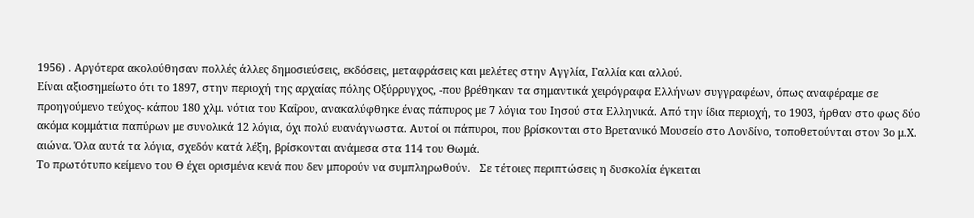1956) . Αργότερα ακολούθησαν πολλές άλλες δημοσιεύσεις, εκδόσεις, μεταφράσεις και μελέτες στην Αγγλία, Γαλλία και αλλού.
Είναι αξιοσημείωτο ότι το 1897, στην περιοχή της αρχαίας πόλης Οξύρρυγχος, -που βρέθηκαν τα σημαντικά χειρόγραφα Ελλήνων συγγραφέων, όπως αναφέραμε σε προηγούμενο τεύχος- κάπου 180 χλμ. νότια του Καΐρου, ανακαλύφθηκε ένας πάπυρος με 7 λόγια του Ιησού στα Ελληνικά. Από την ίδια περιοχή, το 1903, ήρθαν στο φως δύο ακόμα κομμάτια παπύρων με συνολικά 12 λόγια, όχι πολύ ευανάγνωστα. Αυτοί οι πάπυροι, που βρίσκονται στο Βρετανικό Μουσείο στο Λονδίνο, τοποθετούνται στον 3ο μ.Χ. αιώνα. Όλα αυτά τα λόγια, σχεδόν κατά λέξη, βρίσκονται ανάμεσα στα 114 του Θωμά.
Το πρωτότυπο κείμενο του Θ έχει ορισμένα κενά που δεν μπορούν να συμπληρωθούν.   Σε τέτοιες περιπτώσεις η δυσκολία έγκειται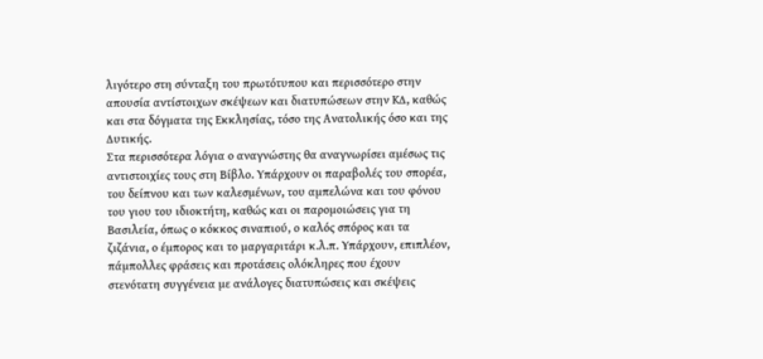λιγότερο στη σύνταξη του πρωτότυπου και περισσότερο στην απουσία αντίστοιχων σκέψεων και διατυπώσεων στην ΚΔ, καθώς και στα δόγματα της Εκκλησίας, τόσο της Ανατολικής όσο και της Δυτικής.
Στα περισσότερα λόγια ο αναγνώστης θα αναγνωρίσει αμέσως τις αντιστοιχίες τους στη Βίβλο. Υπάρχουν οι παραβολές του σπορέα, του δείπνου και των καλεσμένων, του αμπελώνα και του φόνου του γιου του ιδιοκτήτη, καθώς και οι παρομοιώσεις για τη Βασιλεία, όπως ο κόκκος σιναπιού, ο καλός σπόρος και τα ζιζάνια, ο έμπορος και το μαργαριτάρι κ.λ.π. Υπάρχουν, επιπλέον, πάμπολλες φράσεις και προτάσεις ολόκληρες που έχουν στενότατη συγγένεια με ανάλογες διατυπώσεις και σκέψεις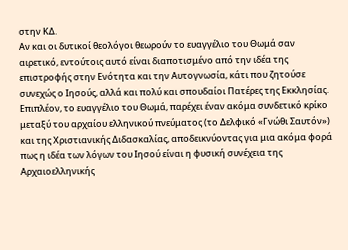στην ΚΔ.
Αν και οι δυτικοί θεολόγοι θεωρούν το ευαγγέλιο του Θωμά σαν αιρετικό, εντούτοις αυτό είναι διαποτισμένο από την ιδέα της επιστροφής στην Ενότητα και την Αυτογνωσία, κάτι που ζητούσε συνεχώς ο Ιησούς, αλλά και πολύ και σπουδαίοι Πατέρες της Εκκλησίας. Επιπλέον, το ευαγγέλιο του Θωμά, παρέχει έναν ακόμα συνδετικό κρίκο μεταξύ του αρχαίου ελληνικού πνεύματος (το Δελφικό «Γνώθι Σαυτόν») και της Χριστιανικής Διδασκαλίας, αποδεικνύοντας για μια ακόμα φορά πως η ιδέα των λόγων του Ιησού είναι η φυσική συνέχεια της Αρχαιοελληνικής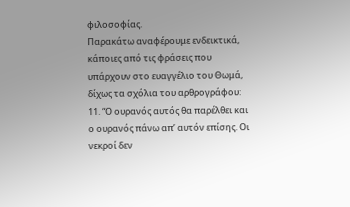φιλοσοφίας.
Παρακάτω αναφέρουμε ενδεικτικά, κάποιες από τις φράσεις που υπάρχουν στο ευαγγέλιο του Θωμά, δίχως τα σχόλια του αρθρογράφου:
11. “Ο ουρανός αυτός θα παρέλθει και ο ουρανός πάνω απ’ αυτόν επίσης. Οι νεκροί δεν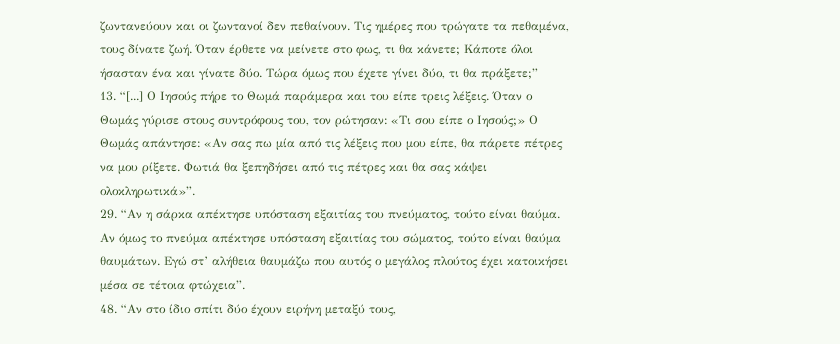ζωντανεύουν και οι ζωντανοί δεν πεθαίνουν. Τις ημέρες που τρώγατε τα πεθαμένα, τους δίνατε ζωή. Όταν έρθετε να μείνετε στο φως, τι θα κάνετε; Κάποτε όλοι ήσασταν ένα και γίνατε δύο. Τώρα όμως που έχετε γίνει δύο, τι θα πράξετε;”
13. “[...] Ο Ιησούς πήρε το Θωμά παράμερα και του είπε τρεις λέξεις. Όταν ο Θωμάς γύρισε στους συντρόφους του, τον ρώτησαν: «Τι σου είπε ο Ιησούς;» Ο Θωμάς απάντησε: «Αν σας πω μία από τις λέξεις που μου είπε, θα πάρετε πέτρες να μου ρίξετε. Φωτιά θα ξεπηδήσει από τις πέτρες και θα σας κάψει ολοκληρωτικά»”.
29. “Αν η σάρκα απέκτησε υπόσταση εξαιτίας του πνεύματος, τούτο είναι θαύμα. Αν όμως το πνεύμα απέκτησε υπόσταση εξαιτίας του σώματος, τούτο είναι θαύμα θαυμάτων. Εγώ στ’ αλήθεια θαυμάζω που αυτός ο μεγάλος πλούτος έχει κατοικήσει μέσα σε τέτοια φτώχεια”.
48. “Αν στο ίδιο σπίτι δύο έχουν ειρήνη μεταξύ τους,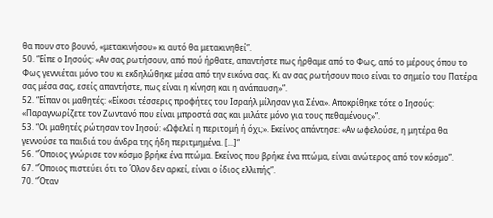θα πουν στο βουνό, «μετακινήσου» κι αυτό θα μετακινηθεί”.
50. “Είπε ο Ιησούς: «Αν σας ρωτήσουν, από πού ήρθατε, απαντήστε πως ήρθαμε από το Φως, από το μέρους όπου το Φως γεννιέται μόνο του κι εκδηλώθηκε μέσα από την εικόνα σας. Κι αν σας ρωτήσουν ποιο είναι το σημείο του Πατέρα σας μέσα σας, εσείς απαντήστε, πως είναι η κίνηση και η ανάπαυση»”.
52. “Είπαν οι μαθητές: «Είκοσι τέσσερις προφήτες του Ισραήλ μίλησαν για Σένα». Αποκρίθηκε τότε ο Ιησούς: «Παραγνωρίζετε τον Ζωντανό που είναι μπροστά σας και μιλάτε μόνο για τους πεθαμένους»”.
53. “Οι μαθητές ρώτησαν τον Ιησού: «Ωφελεί η περιτομή ή όχι;». Εκείνος απάντησε: «Αν ωφελούσε, η μητέρα θα γεννούσε τα παιδιά του άνδρα της ήδη περιτμημένα. [...]“
56. “Όποιος γνώρισε τον κόσμο βρήκε ένα πτώμα. Εκείνος που βρήκε ένα πτώμα, είναι ανώτερος από τον κόσμο”.
67. “Όποιος πιστεύει ότι το Όλον δεν αρκεί, είναι ο ίδιος ελλιπής”.
70. “Όταν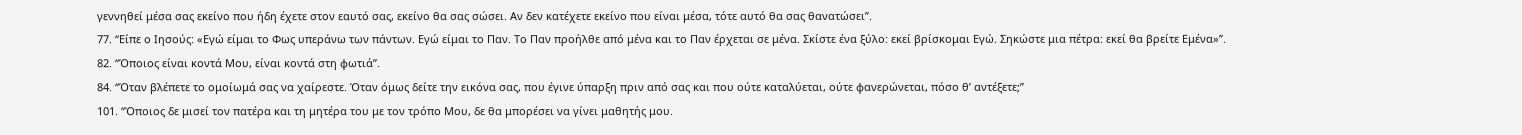γεννηθεί μέσα σας εκείνο που ήδη έχετε στον εαυτό σας, εκείνο θα σας σώσει. Αν δεν κατέχετε εκείνο που είναι μέσα, τότε αυτό θα σας θανατώσει”.
77. “Είπε ο Ιησούς: «Εγώ είμαι το Φως υπεράνω των πάντων. Εγώ είμαι το Παν. Το Παν προήλθε από μένα και το Παν έρχεται σε μένα. Σκίστε ένα ξύλο: εκεί βρίσκομαι Εγώ. Σηκώστε μια πέτρα: εκεί θα βρείτε Εμένα»”.
82. “Όποιος είναι κοντά Μου, είναι κοντά στη φωτιά”.
84. “Όταν βλέπετε το ομοίωμά σας να χαίρεστε. Όταν όμως δείτε την εικόνα σας, που έγινε ύπαρξη πριν από σας και που ούτε καταλύεται, ούτε φανερώνεται, πόσο θ’ αντέξετε;”
101. “Όποιος δε μισεί τον πατέρα και τη μητέρα του με τον τρόπο Μου, δε θα μπορέσει να γίνει μαθητής μου.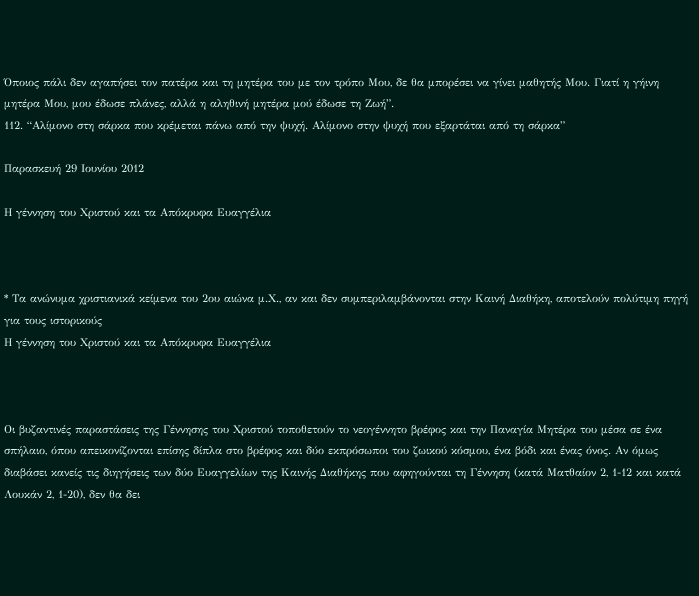Όποιος πάλι δεν αγαπήσει τον πατέρα και τη μητέρα του με τον τρόπο Μου, δε θα μπορέσει να γίνει μαθητής Μου. Γιατί η γήινη μητέρα Μου, μου έδωσε πλάνες, αλλά η αληθινή μητέρα μού έδωσε τη Ζωή”.
112. “Αλίμονο στη σάρκα που κρέμεται πάνω από την ψυχή. Αλίμονο στην ψυχή που εξαρτάται από τη σάρκα”

Παρασκευή 29 Ιουνίου 2012

Η γέννηση του Χριστού και τα Απόκρυφα Ευαγγέλια



* Τα ανώνυμα χριστιανικά κείμενα του 2ου αιώνα μ.Χ., αν και δεν συμπεριλαμβάνονται στην Καινή Διαθήκη, αποτελούν πολύτιμη πηγή για τους ιστορικούς
Η γέννηση του Χριστού και τα Απόκρυφα Ευαγγέλια



Οι βυζαντινές παραστάσεις της Γέννησης του Χριστού τοποθετούν το νεογέννητο βρέφος και την Παναγία Μητέρα του μέσα σε ένα σπήλαιο, όπου απεικονίζονται επίσης δίπλα στο βρέφος και δύο εκπρόσωποι του ζωικού κόσμου, ένα βόδι και ένας όνος. Αν όμως διαβάσει κανείς τις διηγήσεις των δύο Ευαγγελίων της Καινής Διαθήκης που αφηγούνται τη Γέννηση (κατά Ματθαίον 2, 1-12 και κατά Λουκάν 2, 1-20), δεν θα δει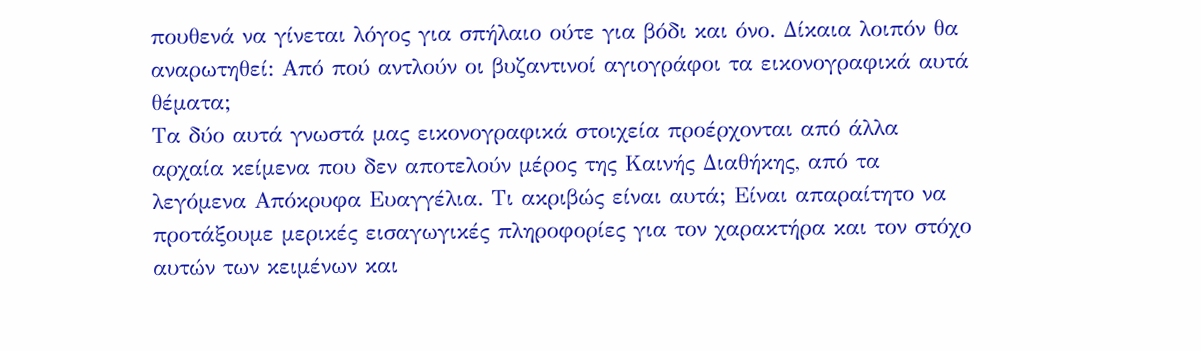πουθενά να γίνεται λόγος για σπήλαιο ούτε για βόδι και όνο. Δίκαια λοιπόν θα αναρωτηθεί: Από πού αντλούν οι βυζαντινοί αγιογράφοι τα εικονογραφικά αυτά θέματα;
Τα δύο αυτά γνωστά μας εικονογραφικά στοιχεία προέρχονται από άλλα αρχαία κείμενα που δεν αποτελούν μέρος της Καινής Διαθήκης, από τα λεγόμενα Απόκρυφα Ευαγγέλια. Τι ακριβώς είναι αυτά; Είναι απαραίτητο να προτάξουμε μερικές εισαγωγικές πληροφορίες για τον χαρακτήρα και τον στόχο αυτών των κειμένων και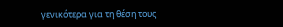γενικότερα για τη θέση τους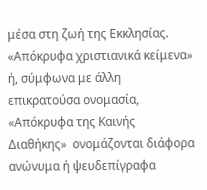μέσα στη ζωή της Εκκλησίας.
«Απόκρυφα χριστιανικά κείμενα»  ή, σύμφωνα με άλλη επικρατούσα ονομασία, «Απόκρυφα της Καινής Διαθήκης»  ονομάζονται διάφορα ανώνυμα ή ψευδεπίγραφα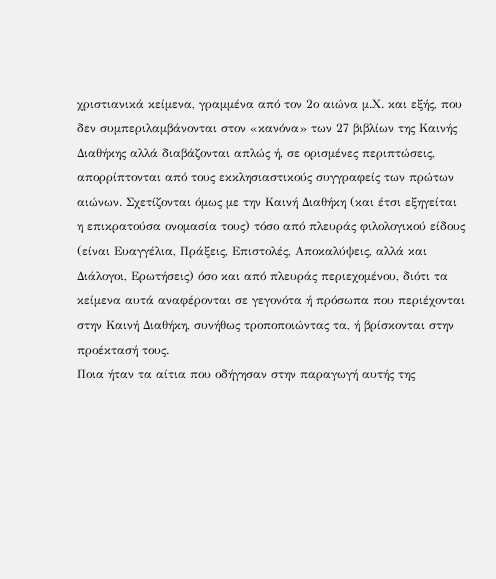χριστιανικά κείμενα, γραμμένα από τον 2ο αιώνα μ.Χ. και εξής, που δεν συμπεριλαμβάνονται στον «κανόνα» των 27 βιβλίων της Καινής Διαθήκης αλλά διαβάζονται απλώς ή, σε ορισμένες περιπτώσεις, απορρίπτονται από τους εκκλησιαστικούς συγγραφείς των πρώτων αιώνων. Σχετίζονται όμως με την Καινή Διαθήκη (και έτσι εξηγείται η επικρατούσα ονομασία τους) τόσο από πλευράς φιλολογικού είδους (είναι Ευαγγέλια, Πράξεις, Επιστολές, Αποκαλύψεις, αλλά και Διάλογοι, Ερωτήσεις) όσο και από πλευράς περιεχομένου, διότι τα κείμενα αυτά αναφέρονται σε γεγονότα ή πρόσωπα που περιέχονται στην Καινή Διαθήκη, συνήθως τροποποιώντας τα, ή βρίσκονται στην προέκτασή τους.
Ποια ήταν τα αίτια που οδήγησαν στην παραγωγή αυτής της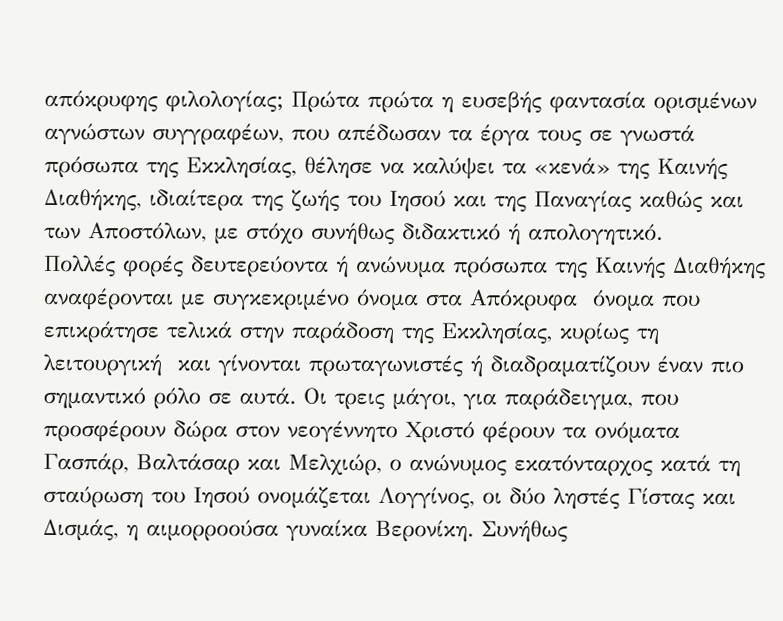απόκρυφης φιλολογίας; Πρώτα πρώτα η ευσεβής φαντασία ορισμένων αγνώστων συγγραφέων, που απέδωσαν τα έργα τους σε γνωστά πρόσωπα της Εκκλησίας, θέλησε να καλύψει τα «κενά» της Καινής Διαθήκης, ιδιαίτερα της ζωής του Ιησού και της Παναγίας καθώς και των Αποστόλων, με στόχο συνήθως διδακτικό ή απολογητικό.
Πολλές φορές δευτερεύοντα ή ανώνυμα πρόσωπα της Καινής Διαθήκης αναφέρονται με συγκεκριμένο όνομα στα Απόκρυφα  όνομα που επικράτησε τελικά στην παράδοση της Εκκλησίας, κυρίως τη λειτουργική  και γίνονται πρωταγωνιστές ή διαδραματίζουν έναν πιο σημαντικό ρόλο σε αυτά. Οι τρεις μάγοι, για παράδειγμα, που προσφέρουν δώρα στον νεογέννητο Χριστό φέρουν τα ονόματα Γασπάρ, Βαλτάσαρ και Μελχιώρ, ο ανώνυμος εκατόνταρχος κατά τη σταύρωση του Ιησού ονομάζεται Λογγίνος, οι δύο ληστές Γίστας και Δισμάς, η αιμορροούσα γυναίκα Βερονίκη. Συνήθως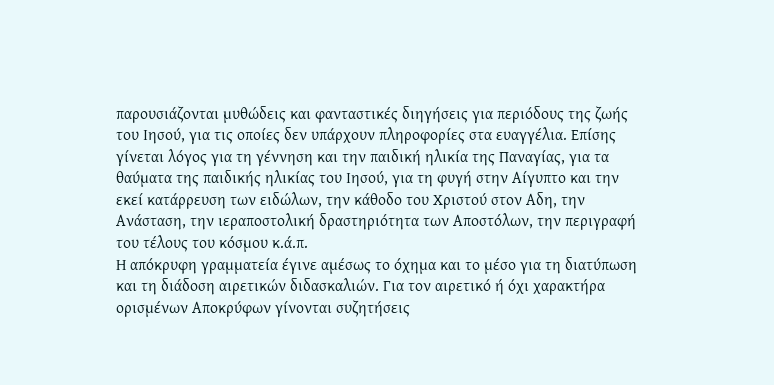παρουσιάζονται μυθώδεις και φανταστικές διηγήσεις για περιόδους της ζωής του Ιησού, για τις οποίες δεν υπάρχουν πληροφορίες στα ευαγγέλια. Επίσης γίνεται λόγος για τη γέννηση και την παιδική ηλικία της Παναγίας, για τα θαύματα της παιδικής ηλικίας του Ιησού, για τη φυγή στην Αίγυπτο και την εκεί κατάρρευση των ειδώλων, την κάθοδο του Χριστού στον Αδη, την Ανάσταση, την ιεραποστολική δραστηριότητα των Αποστόλων, την περιγραφή του τέλους του κόσμου κ.ά.π.
Η απόκρυφη γραμματεία έγινε αμέσως το όχημα και το μέσο για τη διατύπωση και τη διάδοση αιρετικών διδασκαλιών. Για τον αιρετικό ή όχι χαρακτήρα ορισμένων Αποκρύφων γίνονται συζητήσεις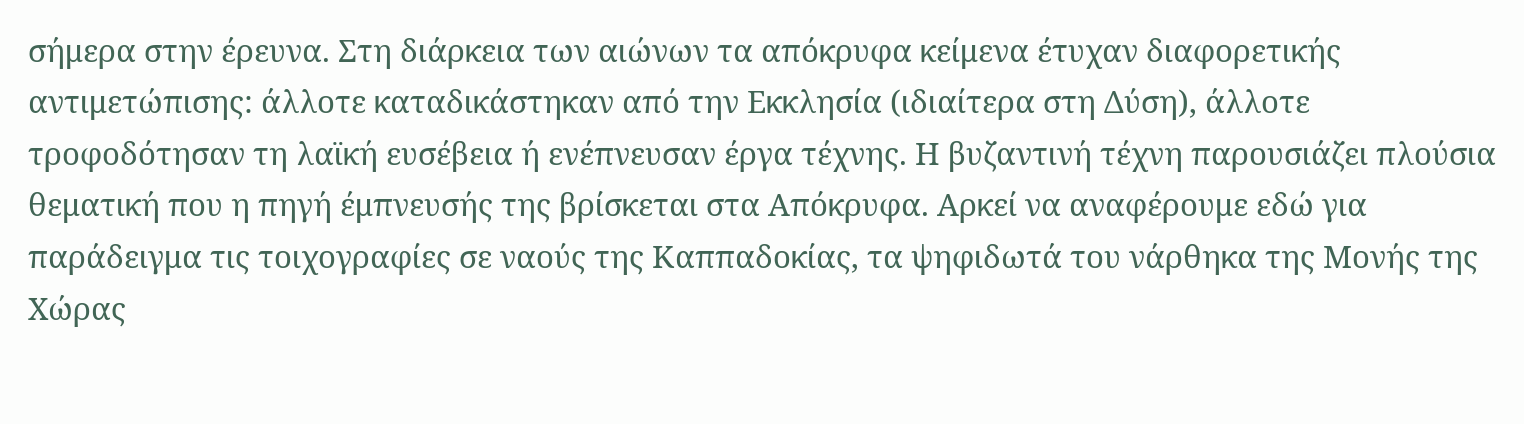σήμερα στην έρευνα. Στη διάρκεια των αιώνων τα απόκρυφα κείμενα έτυχαν διαφορετικής αντιμετώπισης: άλλοτε καταδικάστηκαν από την Εκκλησία (ιδιαίτερα στη Δύση), άλλοτε τροφοδότησαν τη λαϊκή ευσέβεια ή ενέπνευσαν έργα τέχνης. Η βυζαντινή τέχνη παρουσιάζει πλούσια θεματική που η πηγή έμπνευσής της βρίσκεται στα Απόκρυφα. Αρκεί να αναφέρουμε εδώ για παράδειγμα τις τοιχογραφίες σε ναούς της Καππαδοκίας, τα ψηφιδωτά του νάρθηκα της Μονής της Χώρας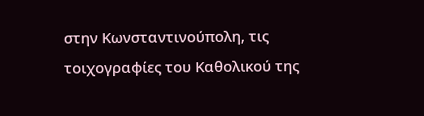στην Κωνσταντινούπολη, τις τοιχογραφίες του Καθολικού της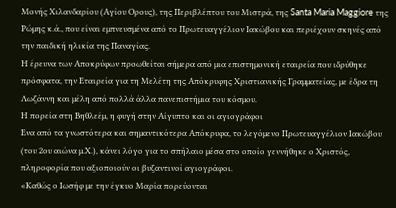Μονής Χιλανδαρίου (Αγίου Ορους), της Περιβλέπτου του Μιστρά, της Santa Maria Maggiore της Ρώμης κ.ά., που είναι εμπνευσμένα από το Πρωτευαγγέλιον Ιακώβου και περιέχουν σκηνές από την παιδική ηλικία της Παναγίας.
Η έρευνα των Αποκρύφων προωθείται σήμερα από μια επιστημονική εταιρεία που ιδρύθηκε πρόσφατα, την Εταιρεία για τη Μελέτη της Απόκρυφης Χριστιανικής Γραμματείας, με έδρα τη Λωζάννη και μέλη από πολλά άλλα πανεπιστήμια του κόσμου.
Η πορεία στη Βηθλεέμ, η φυγή στην Αίγυπτο και οι αγιογράφοι
Ενα από τα γνωστότερα και σημαντικότερα Απόκρυφα, το λεγόμενο Πρωτευαγγέλιον Ιακώβου (του 2ου αιώνα μ.Χ.), κάνει λόγο για το σπήλαιο μέσα στο οποίο γεννήθηκε ο Χριστός, πληροφορία που αξιοποιούν οι βυζαντινοί αγιογράφοι.
«Καθώς ο Ιωσήφ με την έγκυο Μαρία πορεύονται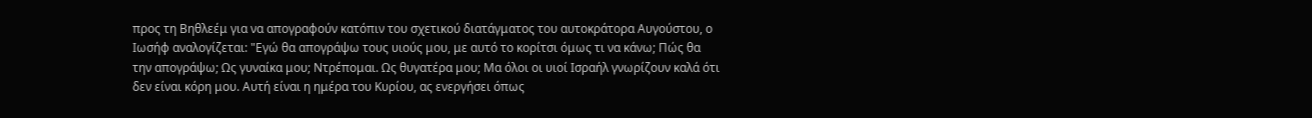προς τη Βηθλεέμ για να απογραφούν κατόπιν του σχετικού διατάγματος του αυτοκράτορα Αυγούστου, ο Ιωσήφ αναλογίζεται: "Εγώ θα απογράψω τους υιούς μου, με αυτό το κορίτσι όμως τι να κάνω; Πώς θα την απογράψω; Ως γυναίκα μου; Ντρέπομαι. Ως θυγατέρα μου; Μα όλοι οι υιοί Ισραήλ γνωρίζουν καλά ότι δεν είναι κόρη μου. Αυτή είναι η ημέρα του Κυρίου, ας ενεργήσει όπως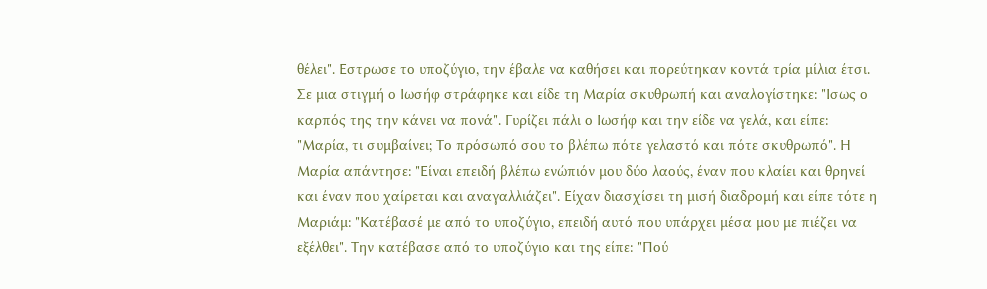θέλει". Εστρωσε το υποζύγιο, την έβαλε να καθήσει και πορεύτηκαν κοντά τρία μίλια έτσι. Σε μια στιγμή ο Ιωσήφ στράφηκε και είδε τη Μαρία σκυθρωπή και αναλογίστηκε: "Ισως ο καρπός της την κάνει να πονά". Γυρίζει πάλι ο Ιωσήφ και την είδε να γελά, και είπε: "Μαρία, τι συμβαίνει; Το πρόσωπό σου το βλέπω πότε γελαστό και πότε σκυθρωπό". Η Μαρία απάντησε: "Είναι επειδή βλέπω ενώπιόν μου δύο λαούς, έναν που κλαίει και θρηνεί και έναν που χαίρεται και αναγαλλιάζει". Είχαν διασχίσει τη μισή διαδρομή και είπε τότε η Μαριάμ: "Κατέβασέ με από το υποζύγιο, επειδή αυτό που υπάρχει μέσα μου με πιέζει να εξέλθει". Την κατέβασε από το υποζύγιο και της είπε: "Πού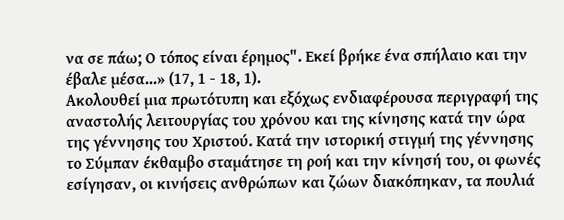να σε πάω; Ο τόπος είναι έρημος". Εκεί βρήκε ένα σπήλαιο και την έβαλε μέσα...» (17, 1 - 18, 1).
Ακολουθεί μια πρωτότυπη και εξόχως ενδιαφέρουσα περιγραφή της αναστολής λειτουργίας του χρόνου και της κίνησης κατά την ώρα της γέννησης του Χριστού. Κατά την ιστορική στιγμή της γέννησης το Σύμπαν έκθαμβο σταμάτησε τη ροή και την κίνησή του, οι φωνές εσίγησαν, οι κινήσεις ανθρώπων και ζώων διακόπηκαν, τα πουλιά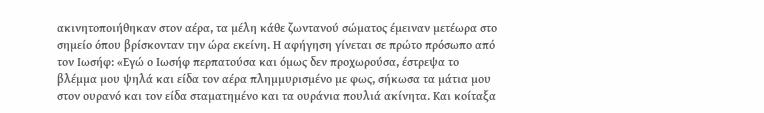ακινητοποιήθηκαν στον αέρα, τα μέλη κάθε ζωντανού σώματος έμειναν μετέωρα στο σημείο όπου βρίσκονταν την ώρα εκείνη. Η αφήγηση γίνεται σε πρώτο πρόσωπο από τον Ιωσήφ: «Εγώ ο Ιωσήφ περπατούσα και όμως δεν προχωρούσα, έστρεψα το βλέμμα μου ψηλά και είδα τον αέρα πλημμυρισμένο με φως, σήκωσα τα μάτια μου στον ουρανό και τον είδα σταματημένο και τα ουράνια πουλιά ακίνητα. Και κοίταξα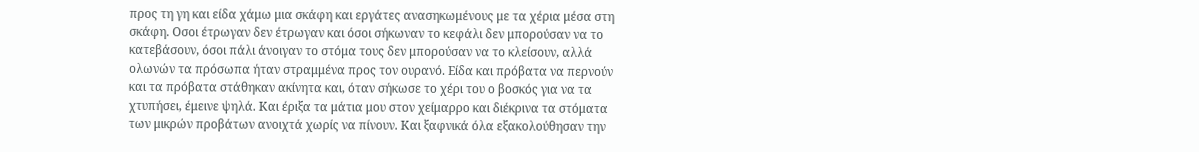προς τη γη και είδα χάμω μια σκάφη και εργάτες ανασηκωμένους με τα χέρια μέσα στη σκάφη. Οσοι έτρωγαν δεν έτρωγαν και όσοι σήκωναν το κεφάλι δεν μπορούσαν να το κατεβάσουν, όσοι πάλι άνοιγαν το στόμα τους δεν μπορούσαν να το κλείσουν, αλλά ολωνών τα πρόσωπα ήταν στραμμένα προς τον ουρανό. Είδα και πρόβατα να περνούν και τα πρόβατα στάθηκαν ακίνητα και, όταν σήκωσε το χέρι του ο βοσκός για να τα χτυπήσει, έμεινε ψηλά. Και έριξα τα μάτια μου στον χείμαρρο και διέκρινα τα στόματα των μικρών προβάτων ανοιχτά χωρίς να πίνουν. Και ξαφνικά όλα εξακολούθησαν την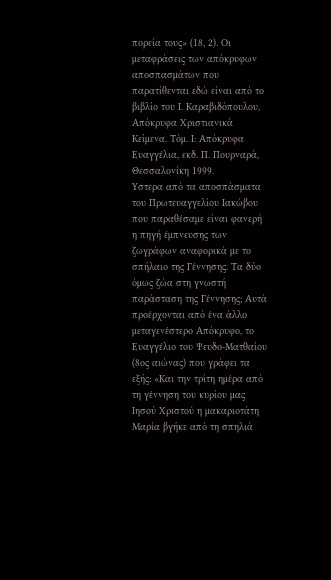πορεία τους» (18, 2). Οι μεταφράσεις των απόκρυφων αποσπασμάτων που παρατίθενται εδώ είναι από το βιβλίο του Ι. Καραβιδόπουλου, Απόκρυφα Χριστιανικά Κείμενα. Τόμ. Ι: Απόκρυφα Ευαγγέλια, εκδ. Π. Πουρναρά, Θεσσαλονίκη 1999.
Υστερα από τα αποσπάσματα του Πρωτευαγγελίου Ιακώβου που παραθέσαμε είναι φανερή η πηγή έμπνευσης των ζωγράφων αναφορικά με το σπήλαιο της Γέννησης. Τα δύο όμως ζώα στη γνωστή παράσταση της Γέννησης; Αυτά προέρχονται από ένα άλλο μεταγενέστερο Απόκρυφο, το Ευαγγέλιο του Ψευδο-Ματθαίου (8ος αιώνας) που γράφει τα εξής: «Και την τρίτη ημέρα από τη γέννηση του κυρίου μας Ιησού Χριστού η μακαριοτάτη Μαρία βγήκε από τη σπηλιά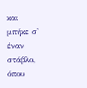και μπήκε σ' έναν στάβλο, όπου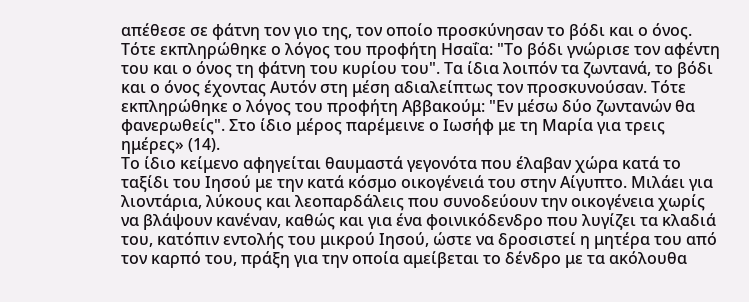απέθεσε σε φάτνη τον γιο της, τον οποίο προσκύνησαν το βόδι και ο όνος. Τότε εκπληρώθηκε ο λόγος του προφήτη Ησαΐα: "Το βόδι γνώρισε τον αφέντη του και ο όνος τη φάτνη του κυρίου του". Τα ίδια λοιπόν τα ζωντανά, το βόδι και ο όνος έχοντας Αυτόν στη μέση αδιαλείπτως τον προσκυνούσαν. Τότε εκπληρώθηκε ο λόγος του προφήτη Αββακούμ: "Εν μέσω δύο ζωντανών θα φανερωθείς". Στο ίδιο μέρος παρέμεινε ο Ιωσήφ με τη Μαρία για τρεις ημέρες» (14).
Το ίδιο κείμενο αφηγείται θαυμαστά γεγονότα που έλαβαν χώρα κατά το ταξίδι του Ιησού με την κατά κόσμο οικογένειά του στην Αίγυπτο. Μιλάει για λιοντάρια, λύκους και λεοπαρδάλεις που συνοδεύουν την οικογένεια χωρίς να βλάψουν κανέναν, καθώς και για ένα φοινικόδενδρο που λυγίζει τα κλαδιά του, κατόπιν εντολής του μικρού Ιησού, ώστε να δροσιστεί η μητέρα του από τον καρπό του, πράξη για την οποία αμείβεται το δένδρο με τα ακόλουθα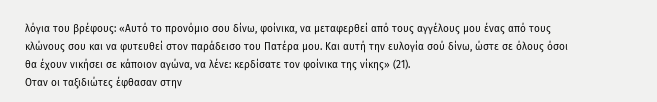λόγια του βρέφους: «Αυτό το προνόμιο σου δίνω, φοίνικα, να μεταφερθεί από τους αγγέλους μου ένας από τους κλώνους σου και να φυτευθεί στον παράδεισο του Πατέρα μου. Και αυτή την ευλογία σού δίνω, ώστε σε όλους όσοι θα έχουν νικήσει σε κάποιον αγώνα, να λένε: κερδίσατε τον φοίνικα της νίκης» (21).
Οταν οι ταξιδιώτες έφθασαν στην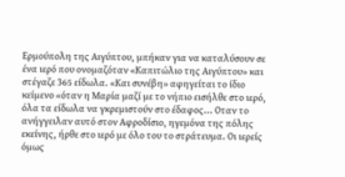Ερμούπολη της Αιγύπτου, μπήκαν για να καταλύσουν σε ένα ιερό που ονομαζόταν «Καπιτώλιο της Αιγύπτου» και στέγαζε 365 είδωλα. «Και συνέβη» αφηγείται το ίδιο κείμενο «όταν η Μαρία μαζί με το νήπιο εισήλθε στο ιερό, όλα τα είδωλα να γκρεμιστούν στο έδαφος... Οταν το ανήγγειλαν αυτό στον Αφροδίσιο, ηγεμόνα της πόλης εκείνης, ήρθε στο ιερό με όλο του το στράτευμα. Οι ιερείς όμως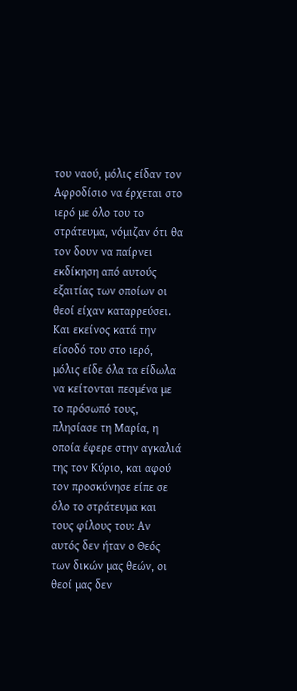του ναού, μόλις είδαν τον Αφροδίσιο να έρχεται στο ιερό με όλο του το στράτευμα, νόμιζαν ότι θα τον δουν να παίρνει εκδίκηση από αυτούς εξαιτίας των οποίων οι θεοί είχαν καταρρεύσει. Και εκείνος κατά την είσοδό του στο ιερό, μόλις είδε όλα τα είδωλα να κείτονται πεσμένα με το πρόσωπό τους, πλησίασε τη Μαρία, η οποία έφερε στην αγκαλιά της τον Κύριο, και αφού τον προσκύνησε είπε σε όλο το στράτευμα και τους φίλους του: Αν αυτός δεν ήταν ο Θεός των δικών μας θεών, οι θεοί μας δεν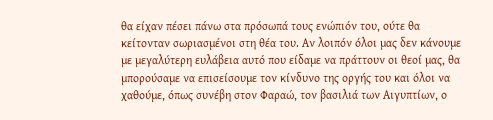θα είχαν πέσει πάνω στα πρόσωπά τους ενώπιόν του, ούτε θα κείτονταν σωριασμένοι στη θέα του. Αν λοιπόν όλοι μας δεν κάνουμε με μεγαλύτερη ευλάβεια αυτό που είδαμε να πράττουν οι θεοί μας, θα μπορούσαμε να επισείσουμε τον κίνδυνο της οργής του και όλοι να χαθούμε, όπως συνέβη στον Φαραώ, τον βασιλιά των Αιγυπτίων, ο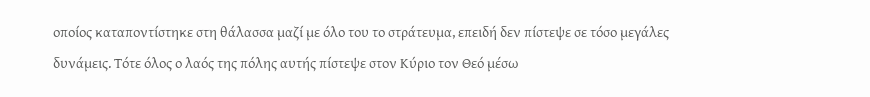οποίος καταποντίστηκε στη θάλασσα μαζί με όλο του το στράτευμα, επειδή δεν πίστεψε σε τόσο μεγάλες δυνάμεις. Τότε όλος ο λαός της πόλης αυτής πίστεψε στον Κύριο τον Θεό μέσω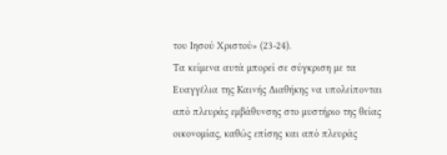του Ιησού Χριστού» (23-24).
Τα κείμενα αυτά μπορεί σε σύγκριση με τα Ευαγγέλια της Καινής Διαθήκης να υπολείπονται από πλευράς εμβάθυνσης στο μυστήριο της θείας οικονομίας, καθώς επίσης και από πλευράς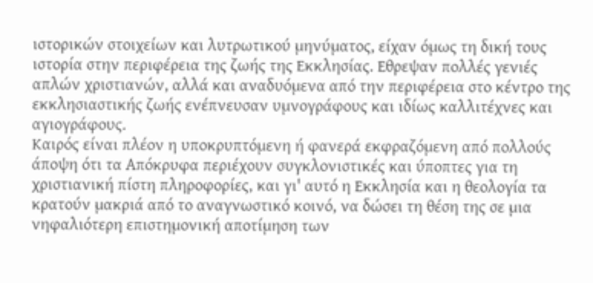ιστορικών στοιχείων και λυτρωτικού μηνύματος, είχαν όμως τη δική τους ιστορία στην περιφέρεια της ζωής της Εκκλησίας. Εθρεψαν πολλές γενιές απλών χριστιανών, αλλά και αναδυόμενα από την περιφέρεια στο κέντρο της εκκλησιαστικής ζωής ενέπνευσαν υμνογράφους και ιδίως καλλιτέχνες και αγιογράφους.
Καιρός είναι πλέον η υποκρυπτόμενη ή φανερά εκφραζόμενη από πολλούς άποψη ότι τα Απόκρυφα περιέχουν συγκλονιστικές και ύποπτες για τη χριστιανική πίστη πληροφορίες, και γι' αυτό η Εκκλησία και η θεολογία τα κρατούν μακριά από το αναγνωστικό κοινό, να δώσει τη θέση της σε μια νηφαλιότερη επιστημονική αποτίμηση των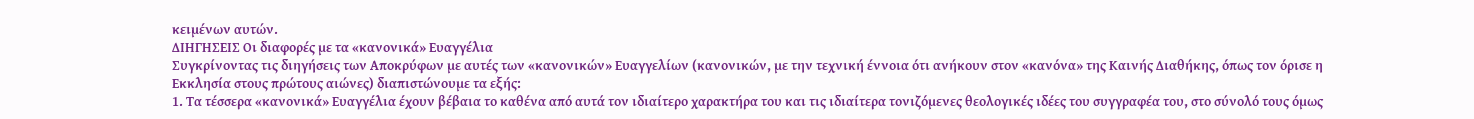κειμένων αυτών.
ΔΙΗΓΗΣΕΙΣ Οι διαφορές με τα «κανονικά» Ευαγγέλια
Συγκρίνοντας τις διηγήσεις των Αποκρύφων με αυτές των «κανονικών» Ευαγγελίων (κανονικών, με την τεχνική έννοια ότι ανήκουν στον «κανόνα» της Καινής Διαθήκης, όπως τον όρισε η Εκκλησία στους πρώτους αιώνες) διαπιστώνουμε τα εξής:
1. Τα τέσσερα «κανονικά» Ευαγγέλια έχουν βέβαια το καθένα από αυτά τον ιδιαίτερο χαρακτήρα του και τις ιδιαίτερα τονιζόμενες θεολογικές ιδέες του συγγραφέα του, στο σύνολό τους όμως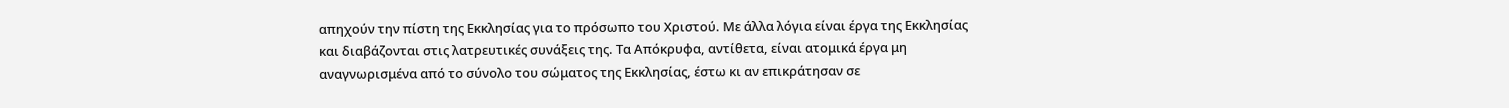απηχούν την πίστη της Εκκλησίας για το πρόσωπο του Χριστού. Με άλλα λόγια είναι έργα της Εκκλησίας και διαβάζονται στις λατρευτικές συνάξεις της. Τα Απόκρυφα, αντίθετα, είναι ατομικά έργα μη αναγνωρισμένα από το σύνολο του σώματος της Εκκλησίας, έστω κι αν επικράτησαν σε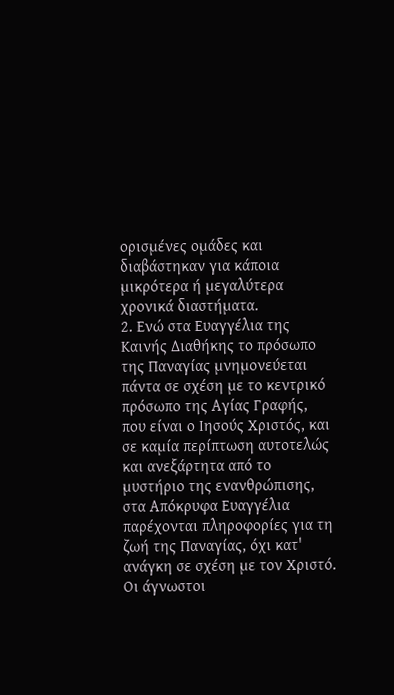ορισμένες ομάδες και διαβάστηκαν για κάποια μικρότερα ή μεγαλύτερα χρονικά διαστήματα.
2. Ενώ στα Ευαγγέλια της Καινής Διαθήκης το πρόσωπο της Παναγίας μνημονεύεται πάντα σε σχέση με το κεντρικό πρόσωπο της Αγίας Γραφής, που είναι ο Ιησούς Χριστός, και σε καμία περίπτωση αυτοτελώς και ανεξάρτητα από το μυστήριο της ενανθρώπισης, στα Απόκρυφα Ευαγγέλια παρέχονται πληροφορίες για τη ζωή της Παναγίας, όχι κατ' ανάγκη σε σχέση με τον Χριστό. Οι άγνωστοι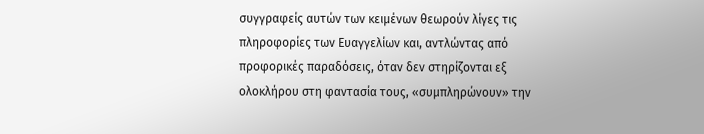συγγραφείς αυτών των κειμένων θεωρούν λίγες τις πληροφορίες των Ευαγγελίων και, αντλώντας από προφορικές παραδόσεις, όταν δεν στηρίζονται εξ ολοκλήρου στη φαντασία τους, «συμπληρώνουν» την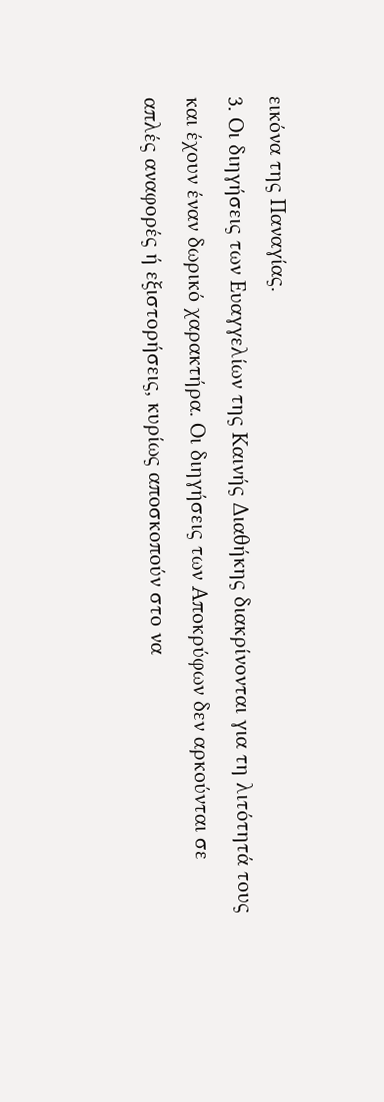εικόνα της Παναγίας.
3. Οι διηγήσεις των Ευαγγελίων της Καινής Διαθήκης διακρίνονται για τη λιτότητά τους και έχουν έναν δωρικό χαρακτήρα. Οι διηγήσεις των Αποκρύφων δεν αρκούνται σε απλές αναφορές ή εξιστορήσεις, κυρίως αποσκοπούν στο να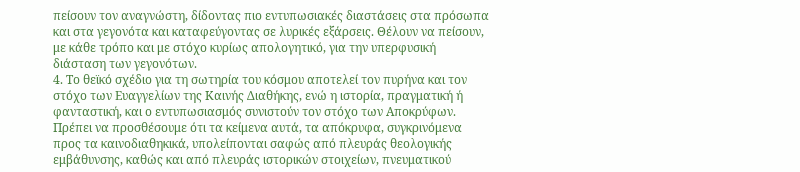πείσουν τον αναγνώστη, δίδοντας πιο εντυπωσιακές διαστάσεις στα πρόσωπα και στα γεγονότα και καταφεύγοντας σε λυρικές εξάρσεις. Θέλουν να πείσουν, με κάθε τρόπο και με στόχο κυρίως απολογητικό, για την υπερφυσική διάσταση των γεγονότων.
4. Το θεϊκό σχέδιο για τη σωτηρία του κόσμου αποτελεί τον πυρήνα και τον στόχο των Ευαγγελίων της Καινής Διαθήκης, ενώ η ιστορία, πραγματική ή φανταστική, και ο εντυπωσιασμός συνιστούν τον στόχο των Αποκρύφων. Πρέπει να προσθέσουμε ότι τα κείμενα αυτά, τα απόκρυφα, συγκρινόμενα προς τα καινοδιαθηκικά, υπολείπονται σαφώς από πλευράς θεολογικής εμβάθυνσης, καθώς και από πλευράς ιστορικών στοιχείων, πνευματικού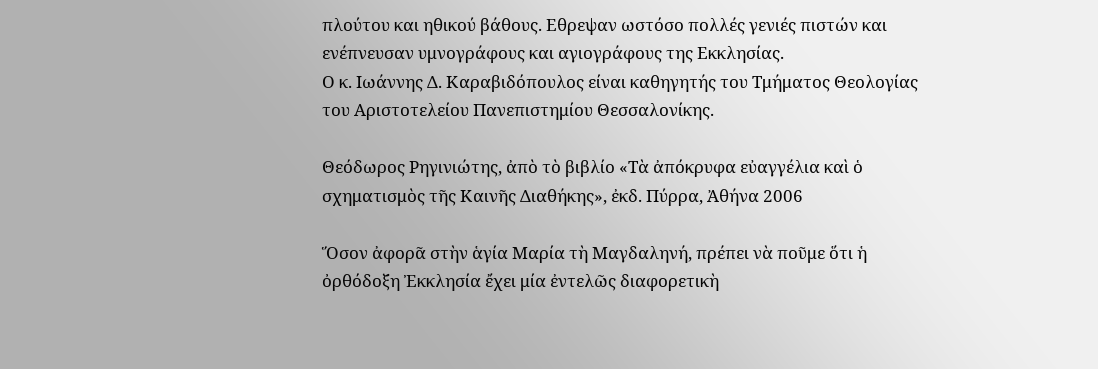πλούτου και ηθικού βάθους. Εθρεψαν ωστόσο πολλές γενιές πιστών και ενέπνευσαν υμνογράφους και αγιογράφους της Εκκλησίας.
Ο κ. Ιωάννης Δ. Καραβιδόπουλος είναι καθηγητής του Τμήματος Θεολογίας του Αριστοτελείου Πανεπιστημίου Θεσσαλονίκης.

Θεόδωρος Ρηγινιώτης, ἀπὸ τὸ βιβλίο «Τὰ ἀπόκρυφα εὐαγγέλια καὶ ὁ σχηματισμὸς τῆς Καινῆς Διαθήκης», ἐκδ. Πύρρα, Ἀθήνα 2006

Ὅσον ἀφορᾶ στὴν ἁγία Μαρία τὴ Μαγδαληνή, πρέπει νὰ ποῦμε ὅτι ἡ ὀρθόδοξη Ἐκκλησία ἔχει μία ἐντελῶς διαφορετικὴ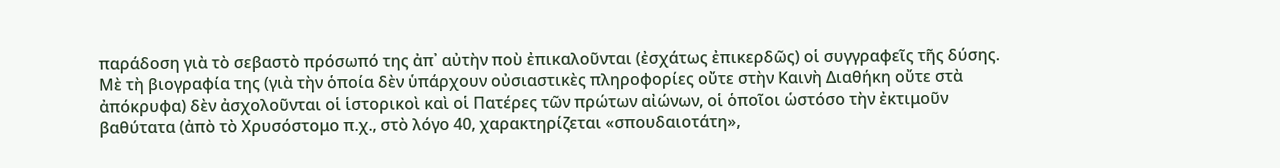παράδοση γιὰ τὸ σεβαστὸ πρόσωπό της ἀπ᾿ αὐτὴν ποὺ ἐπικαλοῦνται (ἐσχάτως ἐπικερδῶς) οἱ συγγραφεῖς τῆς δύσης. Μὲ τὴ βιογραφία της (γιὰ τὴν ὁποία δὲν ὑπάρχουν οὐσιαστικὲς πληροφορίες οὔτε στὴν Καινὴ Διαθήκη οὔτε στὰ ἀπόκρυφα) δὲν ἀσχολοῦνται οἱ ἱστορικοὶ καὶ οἱ Πατέρες τῶν πρώτων αἰώνων, οἱ ὁποῖοι ὡστόσο τὴν ἐκτιμοῦν βαθύτατα (ἀπὸ τὸ Χρυσόστομο π.χ., στὸ λόγο 40, χαρακτηρίζεται «σπουδαιοτάτη»,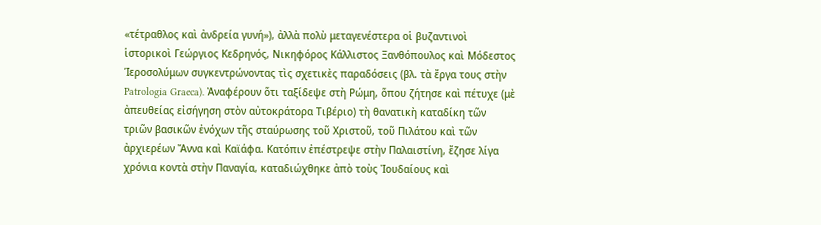«τέτραθλος καὶ ἀνδρεία γυνή»), ἀλλὰ πολὺ μεταγενέστερα οἱ βυζαντινοὶ ἱστορικοὶ Γεώργιος Κεδρηνός, Νικηφόρος Κάλλιστος Ξανθόπουλος καὶ Μόδεστος Ἱεροσολύμων συγκεντρώνοντας τὶς σχετικὲς παραδόσεις (βλ. τὰ ἔργα τους στὴν Patrologia Graeca). Ἀναφέρουν ὅτι ταξίδεψε στὴ Ρώμη, ὅπου ζήτησε καὶ πέτυχε (μὲ ἀπευθείας εἰσήγηση στὸν αὐτοκράτορα Τιβέριο) τὴ θανατικὴ καταδίκη τῶν τριῶν βασικῶν ἐνόχων τῆς σταύρωσης τοῦ Χριστοῦ, τοῦ Πιλάτου καὶ τῶν ἀρχιερέων Ἄννα καὶ Καϊάφα. Κατόπιν ἐπέστρεψε στὴν Παλαιστίνη, ἔζησε λίγα χρόνια κοντὰ στὴν Παναγία, καταδιώχθηκε ἀπὸ τοὺς Ἰουδαίους καὶ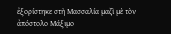ἐξορίστηκε στὴ Μασσαλία μαζὶ μὲ τὸν ἀπόστολο Μάξιμο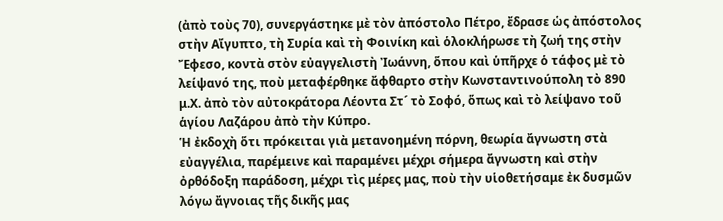(ἀπὸ τοὺς 70), συνεργάστηκε μὲ τὸν ἀπόστολο Πέτρο, ἔδρασε ὡς ἀπόστολος στὴν Αἴγυπτο, τὴ Συρία καὶ τὴ Φοινίκη καὶ ὁλοκλήρωσε τὴ ζωή της στὴν Ἔφεσο, κοντὰ στὸν εὐαγγελιστὴ Ἰωάννη, ὅπου καὶ ὑπῆρχε ὁ τάφος μὲ τὸ λείψανό της, ποὺ μεταφέρθηκε ἄφθαρτο στὴν Κωνσταντινούπολη τὸ 890 μ.Χ. ἀπὸ τὸν αὐτοκράτορα Λέοντα Στ´ τὸ Σοφό, ὅπως καὶ τὸ λείψανο τοῦ ἁγίου Λαζάρου ἀπὸ τὴν Κύπρο.
Ἡ ἐκδοχὴ ὅτι πρόκειται γιὰ μετανοημένη πόρνη, θεωρία ἄγνωστη στὰ εὐαγγέλια, παρέμεινε καὶ παραμένει μέχρι σήμερα ἄγνωστη καὶ στὴν ὀρθόδοξη παράδοση, μέχρι τὶς μέρες μας, ποὺ τὴν υἱοθετήσαμε ἐκ δυσμῶν λόγω ἄγνοιας τῆς δικῆς μας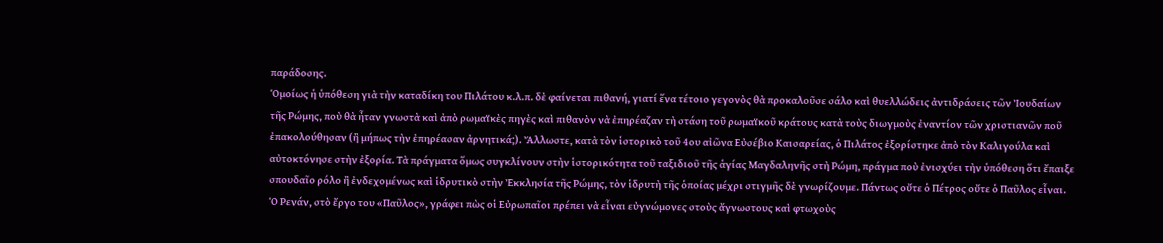παράδοσης.
Ὁμοίως ἡ ὑπόθεση γιὰ τὴν καταδίκη του Πιλάτου κ.λ.π. δὲ φαίνεται πιθανή, γιατί ἕνα τέτοιο γεγονὸς θὰ προκαλοῦσε σάλο καὶ θυελλώδεις ἀντιδράσεις τῶν Ἰουδαίων τῆς Ρώμης, ποὺ θὰ ἦταν γνωστὰ καὶ ἀπὸ ρωμαϊκὲς πηγὲς καὶ πιθανὸν νὰ ἐπηρέαζαν τὴ στάση τοῦ ρωμαϊκοῦ κράτους κατὰ τοὺς διωγμοὺς ἐναντίον τῶν χριστιανῶν ποῦ ἐπακολούθησαν (ἢ μήπως τὴν ἐπηρέασαν ἀρνητικά;). Ἄλλωστε, κατὰ τὸν ἱστορικὸ τοῦ 4ου αἰῶνα Εὐσέβιο Καισαρείας, ὁ Πιλάτος ἐξορίστηκε ἀπὸ τὸν Καλιγούλα καὶ αὐτοκτόνησε στὴν ἐξορία. Τὰ πράγματα ὅμως συγκλίνουν στὴν ἱστορικότητα τοῦ ταξιδιοῦ τῆς ἁγίας Μαγδαληνῆς στὴ Ρώμη, πράγμα ποὺ ἐνισχύει τὴν ὑπόθεση ὅτι ἔπαιξε σπουδαῖο ρόλο ἢ ἐνδεχομένως καὶ ἱδρυτικὸ στὴν Ἐκκλησία τῆς Ρώμης, τὸν ἱδρυτὴ τῆς ὁποίας μέχρι στιγμῆς δὲ γνωρίζουμε. Πάντως οὔτε ὁ Πέτρος οὔτε ὁ Παῦλος εἶναι. Ὁ Ρενάν, στὸ ἔργο του «Παῦλος», γράφει πὼς οἱ Εὐρωπαῖοι πρέπει νὰ εἶναι εὐγνώμονες στοὺς ἄγνωστους καὶ φτωχοὺς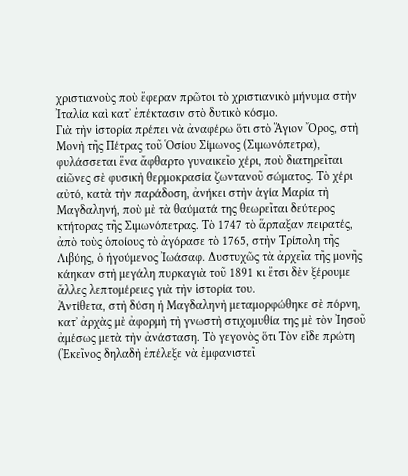χριστιανοὺς ποὺ ἔφεραν πρῶτοι τὸ χριστιανικὸ μήνυμα στὴν Ἰταλία καὶ κατ᾿ ἐπέκτασιν στὸ δυτικὸ κόσμο.
Γιὰ τὴν ἱστορία πρέπει νὰ ἀναφέρω ὅτι στὸ Ἅγιον Ὄρος, στὴ Μονὴ τῆς Πέτρας τοῦ Ὁσίου Σίμωνος (Σιμωνόπετρα), φυλάσσεται ἕνα ἄφθαρτο γυναικεῖο χέρι, ποὺ διατηρεῖται αἰῶνες σὲ φυσικὴ θερμοκρασία ζωντανοῦ σώματος. Τὸ χέρι αὐτό, κατὰ τὴν παράδοση, ἀνήκει στὴν ἁγία Μαρία τὴ Μαγδαληνή, ποὺ μὲ τὰ θαύματά της θεωρεῖται δεύτερος κτήτορας τῆς Σιμωνόπετρας. Τὸ 1747 τὸ ἅρπαξαν πειρατές, ἀπὸ τοὺς ὁποίους τὸ ἀγόρασε τὸ 1765, στὴν Τρίπολη τῆς Λιβύης, ὁ ἡγούμενος Ἰωάσαφ. Δυστυχῶς τὰ ἀρχεῖα τῆς μονῆς κάηκαν στὴ μεγάλη πυρκαγιὰ τοῦ 1891 κι ἔτσι δὲν ξέρουμε ἄλλες λεπτομέρειες γιὰ τὴν ἱστορία του.
Ἀντίθετα, στὴ δύση ἡ Μαγδαληνὴ μεταμορφώθηκε σὲ πόρνη, κατ᾿ ἀρχὰς μὲ ἀφορμὴ τὴ γνωστὴ στιχομυθία της μὲ τὸν Ἰησοῦ ἀμέσως μετὰ τὴν ἀνάσταση. Τὸ γεγονὸς ὅτι Τὸν εἶδε πρώτη (Ἐκεῖνος δηλαδὴ ἐπέλεξε νὰ ἐμφανιστεῖ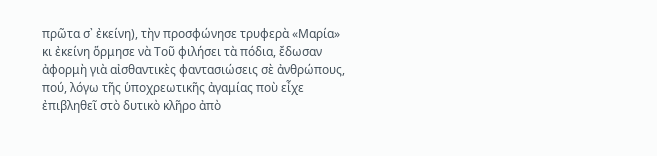πρῶτα σ᾿ ἐκείνη), τὴν προσφώνησε τρυφερὰ «Μαρία» κι ἐκείνη ὅρμησε νὰ Τοῦ φιλήσει τὰ πόδια, ἔδωσαν ἀφορμὴ γιὰ αἰσθαντικὲς φαντασιώσεις σὲ ἀνθρώπους, πού, λόγω τῆς ὑποχρεωτικῆς ἀγαμίας ποὺ εἶχε ἐπιβληθεῖ στὸ δυτικὸ κλῆρο ἀπὸ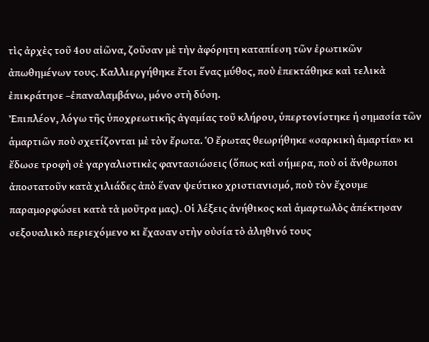τὶς ἀρχὲς τοῦ 4ου αἰῶνα, ζοῦσαν μὲ τὴν ἀφόρητη καταπίεση τῶν ἐρωτικῶν ἀπωθημένων τους. Καλλιεργήθηκε ἔτσι ἕνας μύθος, ποὺ ἐπεκτάθηκε καὶ τελικὰ ἐπικράτησε –ἐπαναλαμβάνω, μόνο στὴ δύση.
Ἐπιπλέον, λόγω τῆς ὑποχρεωτικῆς ἀγαμίας τοῦ κλήρου, ὑπερτονίστηκε ἡ σημασία τῶν ἁμαρτιῶν ποὺ σχετίζονται μὲ τὸν ἔρωτα. Ὁ ἔρωτας θεωρήθηκε «σαρκικὴ ἁμαρτία» κι ἔδωσε τροφὴ σὲ γαργαλιστικὲς φαντασιώσεις (ὅπως καὶ σήμερα, ποὺ οἱ ἄνθρωποι ἀποστατοῦν κατὰ χιλιάδες ἀπὸ ἕναν ψεύτικο χριστιανισμό, ποὺ τὸν ἔχουμε παραμορφώσει κατὰ τὰ μοῦτρα μας). Οἱ λέξεις ἀνήθικος καὶ ἁμαρτωλὸς ἀπέκτησαν σεξουαλικὸ περιεχόμενο κι ἔχασαν στὴν οὐσία τὸ ἀληθινό τους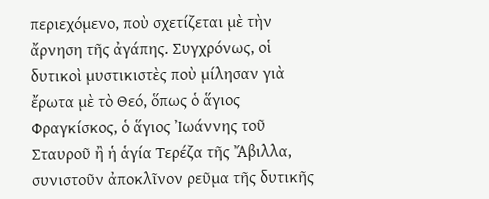περιεχόμενο, ποὺ σχετίζεται μὲ τὴν ἄρνηση τῆς ἀγάπης. Συγχρόνως, οἱ δυτικοὶ μυστικιστὲς ποὺ μίλησαν γιὰ ἔρωτα μὲ τὸ Θεό, ὅπως ὁ ἅγιος Φραγκίσκος, ὁ ἅγιος Ἰωάννης τοῦ Σταυροῦ ἢ ἡ ἁγία Τερέζα τῆς Ἄβιλλα, συνιστοῦν ἀποκλῖνον ρεῦμα τῆς δυτικῆς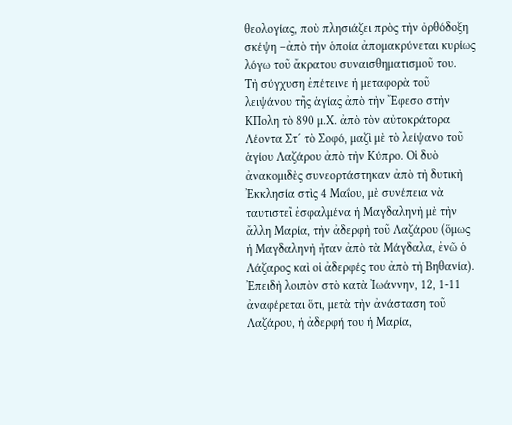θεολογίας, ποὺ πλησιάζει πρὸς τὴν ὀρθόδοξη σκέψη –ἀπὸ τὴν ὁποία ἀπομακρύνεται κυρίως λόγω τοῦ ἄκρατου συναισθηματισμοῦ του.
Τὴ σύγχυση ἐπέτεινε ἡ μεταφορὰ τοῦ λειψάνου τῆς ἁγίας ἀπὸ τὴν Ἔφεσο στὴν ΚΠολη τὸ 890 μ.Χ. ἀπὸ τὸν αὐτοκράτορα Λέοντα Στ´ τὸ Σοφό, μαζὶ μὲ τὸ λείψανο τοῦ ἁγίου Λαζάρου ἀπὸ τὴν Κύπρο. Οἱ δυὸ ἀνακομιδὲς συνεορτάστηκαν ἀπὸ τὴ δυτικὴ Ἐκκλησία στὶς 4 Μαΐου, μὲ συνέπεια νὰ ταυτιστεῖ ἐσφαλμένα ἡ Μαγδαληνὴ μὲ τὴν ἄλλη Μαρία, τὴν ἀδερφὴ τοῦ Λαζάρου (ὅμως ἡ Μαγδαληνὴ ἦταν ἀπὸ τὰ Μάγδαλα, ἐνῶ ὁ Λάζαρος καὶ οἱ ἀδερφές του ἀπὸ τὴ Βηθανία). Ἐπειδὴ λοιπὸν στὸ κατὰ Ἰωάννην, 12, 1-11 ἀναφέρεται ὅτι, μετὰ τὴν ἀνάσταση τοῦ Λαζάρου, ἡ ἀδερφή του ἡ Μαρία,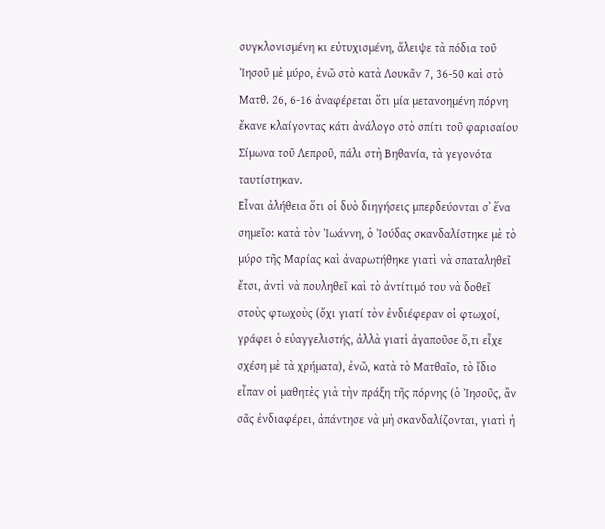συγκλονισμένη κι εὐτυχισμένη, ἄλειψε τὰ πόδια τοῦ Ἰησοῦ μὲ μύρο, ἐνῶ στὸ κατὰ Λουκᾶν 7, 36-50 καὶ στὸ Ματθ. 26, 6-16 ἀναφέρεται ὅτι μία μετανοημένη πόρνη ἔκανε κλαίγοντας κάτι ἀνάλογο στὸ σπίτι τοῦ φαρισαίου Σίμωνα τοῦ Λεπροῦ, πάλι στὴ Βηθανία, τὰ γεγονότα ταυτίστηκαν.
Εἶναι ἀλήθεια ὅτι οἱ δυὸ διηγήσεις μπερδεύονται σ᾿ ἕνα σημεῖο: κατὰ τὸν Ἰωάννη, ὁ Ἰούδας σκανδαλίστηκε μὲ τὸ μύρο τῆς Μαρίας καὶ ἀναρωτήθηκε γιατὶ νὰ σπαταληθεῖ ἔτσι, ἀντὶ νὰ πουληθεῖ καὶ τὸ ἀντίτιμό του νὰ δοθεῖ στοὺς φτωχοὺς (ὄχι γιατί τὸν ἐνδιέφεραν οἱ φτωχοί, γράφει ὁ εὐαγγελιστής, ἀλλὰ γιατὶ ἀγαποῦσε ὅ,τι εἶχε σχέση μὲ τὰ χρήματα), ἐνῶ, κατὰ τὸ Ματθαῖο, τὸ ἴδιο εἶπαν οἱ μαθητὲς γιὰ τὴν πράξη τῆς πόρνης (ὁ Ἰησοῦς, ἂν σᾶς ἐνδιαφέρει, ἀπάντησε νὰ μὴ σκανδαλίζονται, γιατὶ ἡ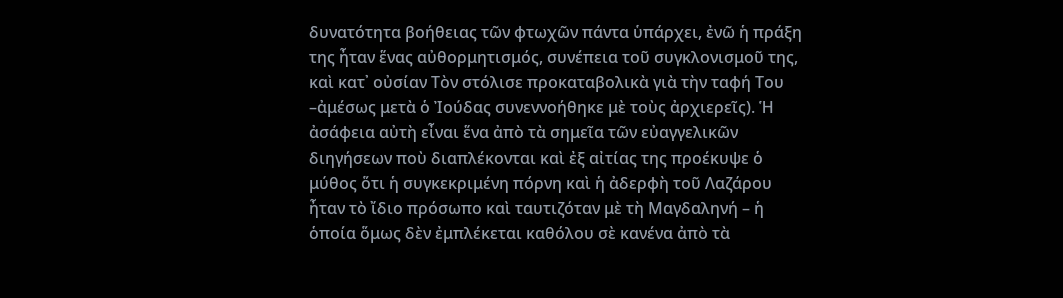δυνατότητα βοήθειας τῶν φτωχῶν πάντα ὑπάρχει, ἐνῶ ἡ πράξη της ἦταν ἕνας αὐθορμητισμός, συνέπεια τοῦ συγκλονισμοῦ της, καὶ κατ᾿ οὐσίαν Τὸν στόλισε προκαταβολικὰ γιὰ τὴν ταφή Του –ἀμέσως μετὰ ὁ Ἰούδας συνεννοήθηκε μὲ τοὺς ἀρχιερεῖς). Ἡ ἀσάφεια αὐτὴ εἶναι ἕνα ἀπὸ τὰ σημεῖα τῶν εὐαγγελικῶν διηγήσεων ποὺ διαπλέκονται καὶ ἐξ αἰτίας της προέκυψε ὁ μύθος ὅτι ἡ συγκεκριμένη πόρνη καὶ ἡ ἀδερφὴ τοῦ Λαζάρου ἦταν τὸ ἴδιο πρόσωπο καὶ ταυτιζόταν μὲ τὴ Μαγδαληνή – ἡ ὁποία ὅμως δὲν ἐμπλέκεται καθόλου σὲ κανένα ἀπὸ τὰ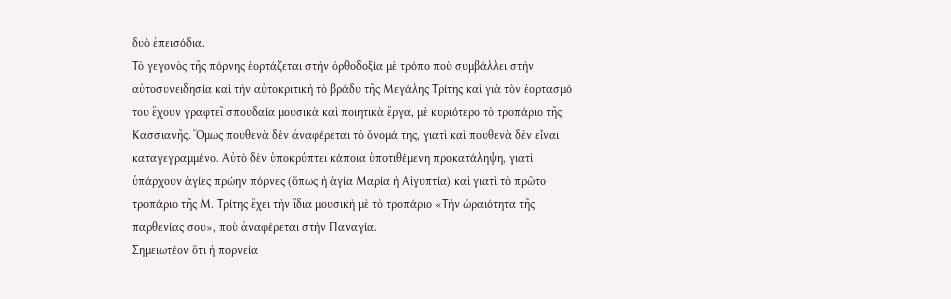δυὸ ἐπεισόδια.
Τὸ γεγονὸς τῆς πόρνης ἑορτάζεται στὴν ὀρθοδοξία μὲ τρόπο ποὺ συμβάλλει στὴν αὐτοσυνειδησία καὶ τὴν αὐτοκριτικὴ τὸ βράδυ τῆς Μεγάλης Τρίτης καὶ γιὰ τὸν ἑορτασμό του ἔχουν γραφτεῖ σπουδαία μουσικὰ καὶ ποιητικὰ ἔργα, μὲ κυριότερο τὸ τροπάριο τῆς Κασσιανῆς. Ὅμως πουθενὰ δὲν ἀναφέρεται τὸ ὄνομά της, γιατὶ καὶ πουθενὰ δὲν εἶναι καταγεγραμμένο. Αὐτὸ δὲν ὑποκρύπτει κάποια ὑποτιθέμενη προκατάληψη, γιατὶ ὑπάρχουν ἁγίες πρώην πόρνες (ὅπως ἡ ἁγία Μαρία ἡ Αἰγυπτία) καὶ γιατὶ τὸ πρῶτο τροπάριο τῆς Μ. Τρίτης ἔχει τὴν ἴδια μουσικὴ μὲ τὸ τροπάριο «Τὴν ὡραιότητα τῆς παρθενίας σου», ποὺ ἀναφέρεται στὴν Παναγία.
Σημειωτέον ὅτι ἡ πορνεία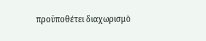προϋποθέτει διαχωρισμὸ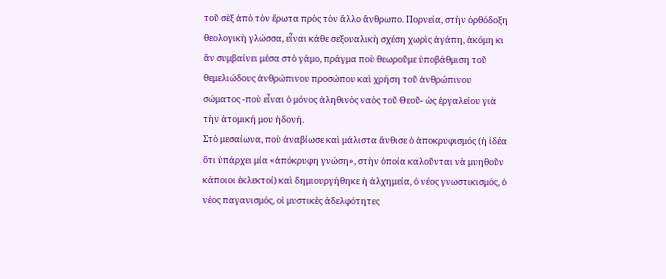τοῦ σὲξ ἀπὸ τὸν ἔρωτα πρὸς τὸν ἄλλο ἄνθρωπο. Πορνεία, στὴν ὀρθόδοξη θεολογικὴ γλώσσα, εἶναι κάθε σεξουαλικὴ σχέση χωρὶς ἀγάπη, ἀκόμη κι ἂν συμβαίνει μέσα στὸ γάμο, πράγμα ποὺ θεωροῦμε ὑποβάθμιση τοῦ θεμελιώδους ἀνθρώπινου προσώπου καὶ χρήση τοῦ ἀνθρώπινου σώματος -ποὺ εἶναι ὁ μόνος ἀληθινὸς ναὸς τοῦ Θεοῦ- ὡς ἐργαλείου γιὰ τὴν ἀτομική μου ἡδονή.
Στὸ μεσαίωνα, ποὺ ἀναβίωσε καὶ μάλιστα ἄνθισε ὁ ἀποκρυφισμός (ἡ ἰδέα ὅτι ὑπάρχει μία «ἀπόκρυφη γνώση», στὴν ὁποία καλοῦνται νὰ μυηθοῦν κάποιοι ἐκλεκτοί) καὶ δημιουργήθηκε ἡ ἀλχημεία, ὁ νέος γνωστικισμός, ὁ νέος παγανισμός, οἱ μυστικὲς ἀδελφότητες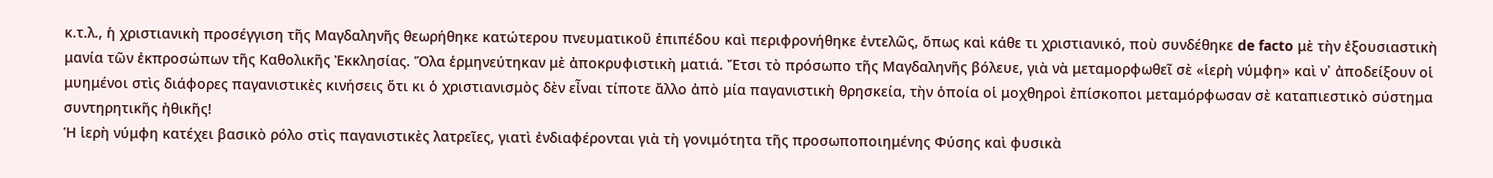κ.τ.λ., ἡ χριστιανικὴ προσέγγιση τῆς Μαγδαληνῆς θεωρήθηκε κατώτερου πνευματικοῦ ἐπιπέδου καὶ περιφρονήθηκε ἐντελῶς, ὅπως καὶ κάθε τι χριστιανικό, ποὺ συνδέθηκε de facto μὲ τὴν ἐξουσιαστικὴ μανία τῶν ἐκπροσώπων τῆς Καθολικῆς Ἐκκλησίας. Ὅλα ἑρμηνεύτηκαν μὲ ἀποκρυφιστικὴ ματιά. Ἔτσι τὸ πρόσωπο τῆς Μαγδαληνῆς βόλευε, γιὰ νὰ μεταμορφωθεῖ σὲ «ἱερὴ νύμφη» καὶ ν᾿ ἀποδείξουν οἱ μυημένοι στὶς διάφορες παγανιστικὲς κινήσεις ὅτι κι ὁ χριστιανισμὸς δὲν εἶναι τίποτε ἄλλο ἀπὸ μία παγανιστικὴ θρησκεία, τὴν ὁποία οἱ μοχθηροὶ ἐπίσκοποι μεταμόρφωσαν σὲ καταπιεστικὸ σύστημα συντηρητικῆς ἠθικῆς!
Ἡ ἱερὴ νύμφη κατέχει βασικὸ ρόλο στὶς παγανιστικὲς λατρεῖες, γιατὶ ἐνδιαφέρονται γιὰ τὴ γονιμότητα τῆς προσωποποιημένης Φύσης καὶ φυσικὰ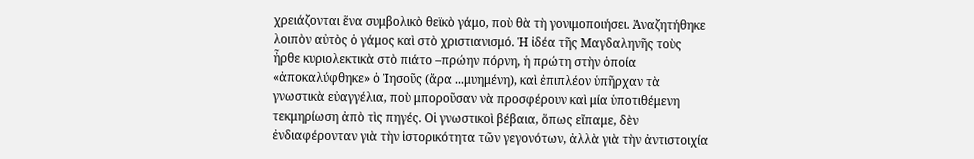χρειάζονται ἕνα συμβολικὸ θεϊκὸ γάμο, ποὺ θὰ τὴ γονιμοποιήσει. Ἀναζητήθηκε λοιπὸν αὐτὸς ὁ γάμος καὶ στὸ χριστιανισμό. Ἡ ἰδέα τῆς Μαγδαληνῆς τοὺς ἦρθε κυριολεκτικὰ στὸ πιάτο –πρώην πόρνη, ἡ πρώτη στὴν ὁποία «ἀποκαλύφθηκε» ὁ Ἰησοῦς (ἄρα ...μυημένη), καὶ ἐπιπλέον ὑπῆρχαν τὰ γνωστικὰ εὐαγγέλια, ποὺ μποροῦσαν νὰ προσφέρουν καὶ μία ὑποτιθέμενη τεκμηρίωση ἀπὸ τὶς πηγές. Οἱ γνωστικοὶ βέβαια, ὅπως εἴπαμε, δὲν ἐνδιαφέρονταν γιὰ τὴν ἱστορικότητα τῶν γεγονότων, ἀλλὰ γιὰ τὴν ἀντιστοιχία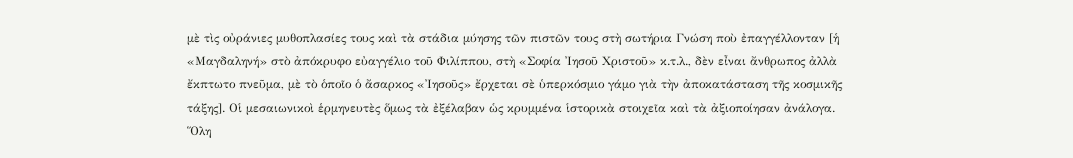μὲ τὶς οὐράνιες μυθοπλασίες τους καὶ τὰ στάδια μύησης τῶν πιστῶν τους στὴ σωτήρια Γνώση ποὺ ἐπαγγέλλονταν [ἡ «Μαγδαληνή» στὸ ἀπόκρυφο εὐαγγέλιο τοῦ Φιλίππου, στὴ «Σοφία Ἰησοῦ Χριστοῦ» κ.τ.λ., δὲν εἶναι ἄνθρωπος ἀλλὰ ἔκπτωτο πνεῦμα, μὲ τὸ ὁποῖο ὁ ἄσαρκος «Ἰησοῦς» ἔρχεται σὲ ὑπερκόσμιο γάμο γιὰ τὴν ἀποκατάσταση τῆς κοσμικῆς τάξης]. Οἱ μεσαιωνικοὶ ἑρμηνευτὲς ὅμως τὰ ἐξέλαβαν ὡς κρυμμένα ἱστορικὰ στοιχεῖα καὶ τὰ ἀξιοποίησαν ἀνάλογα.
Ὅλη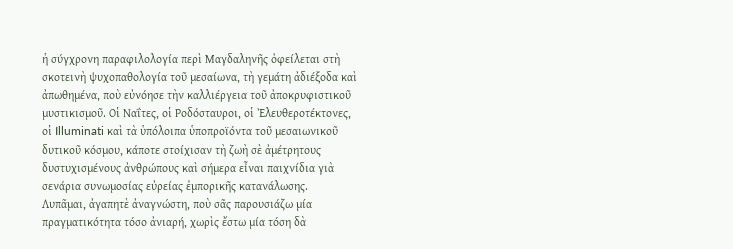ἡ σύγχρονη παραφιλολογία περὶ Μαγδαληνῆς ὀφείλεται στὴ σκοτεινὴ ψυχοπαθολογία τοῦ μεσαίωνα, τὴ γεμάτη ἀδιέξοδα καὶ ἀπωθημένα, ποὺ εὐνόησε τὴν καλλιέργεια τοῦ ἀποκρυφιστικοῦ μυστικισμοῦ. Οἱ Ναΐτες, οἱ Ροδόσταυροι, οἱ Ἐλευθεροτέκτονες, οἱ Illuminati καὶ τὰ ὑπόλοιπα ὑποπροϊόντα τοῦ μεσαιωνικοῦ δυτικοῦ κόσμου, κάποτε στοίχισαν τὴ ζωὴ σὲ ἀμέτρητους δυστυχισμένους ἀνθρώπους καὶ σήμερα εἶναι παιχνίδια γιὰ σενάρια συνωμοσίας εὐρείας ἐμπορικῆς κατανάλωσης.
Λυπᾶμαι, ἀγαπητὲ ἀναγνώστη, ποὺ σᾶς παρουσιάζω μία πραγματικότητα τόσο ἀνιαρή, χωρὶς ἔστω μία τόση δὰ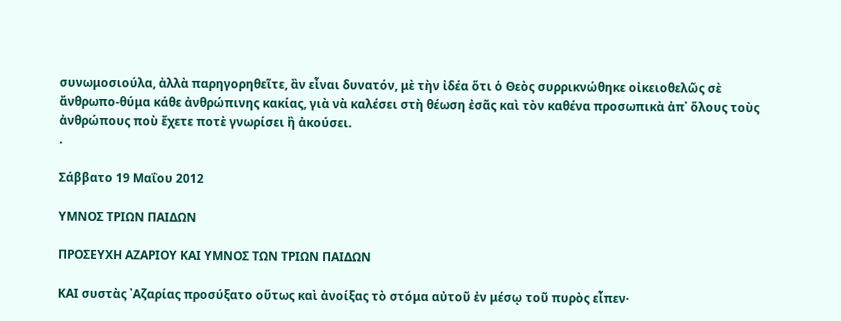συνωμοσιούλα, ἀλλὰ παρηγορηθεῖτε, ἂν εἶναι δυνατόν, μὲ τὴν ἰδέα ὅτι ὁ Θεὸς συρρικνώθηκε οἰκειοθελῶς σὲ ἄνθρωπο-θύμα κάθε ἀνθρώπινης κακίας, γιὰ νὰ καλέσει στὴ θέωση ἐσᾶς καὶ τὸν καθένα προσωπικὰ ἀπ᾿ ὅλους τοὺς ἀνθρώπους ποὺ ἔχετε ποτὲ γνωρίσει ἢ ἀκούσει.
.

Σάββατο 19 Μαΐου 2012

ΥΜΝΟΣ ΤΡΙΩΝ ΠΑΙΔΩΝ

ΠΡΟΣΕΥΧΗ ΑΖΑΡΙΟΥ ΚΑΙ ΥΜΝΟΣ ΤΩΝ ΤΡΙΩΝ ΠΑΙΔΩΝ

ΚΑΙ συστὰς ᾿Αζαρίας προσύξατο οὕτως καὶ ἀνοίξας τὸ στόμα αὐτοῦ ἐν μέσῳ τοῦ πυρὸς εἶπεν·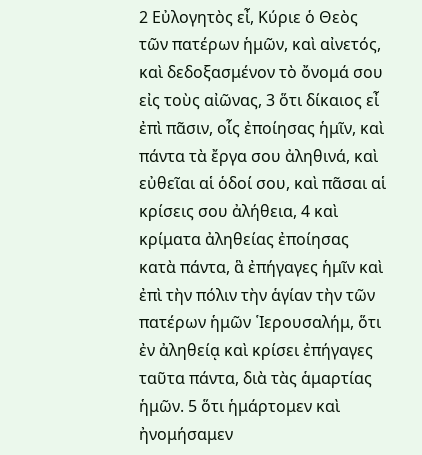2 Εὐλογητὸς εἶ, Κύριε ὁ Θεὸς τῶν πατέρων ἡμῶν, καὶ αἰνετός, καὶ δεδοξασμένον τὸ ὄνομά σου εἰς τοὺς αἰῶνας, 3 ὅτι δίκαιος εἶ ἐπὶ πᾶσιν, οἷς ἐποίησας ἡμῖν, καὶ πάντα τὰ ἔργα σου ἀληθινά, καὶ εὐθεῖαι αἱ ὁδοί σου, καὶ πᾶσαι αἱ κρίσεις σου ἀλήθεια, 4 καὶ κρίματα ἀληθείας ἐποίησας κατὰ πάντα, ἃ ἐπήγαγες ἡμῖν καὶ ἐπὶ τὴν πόλιν τὴν ἁγίαν τὴν τῶν πατέρων ἡμῶν ῾Ιερουσαλήμ, ὅτι ἐν ἀληθείᾳ καὶ κρίσει ἐπήγαγες ταῦτα πάντα, διὰ τὰς ἁμαρτίας ἡμῶν. 5 ὅτι ἡμάρτομεν καὶ ἠνομήσαμεν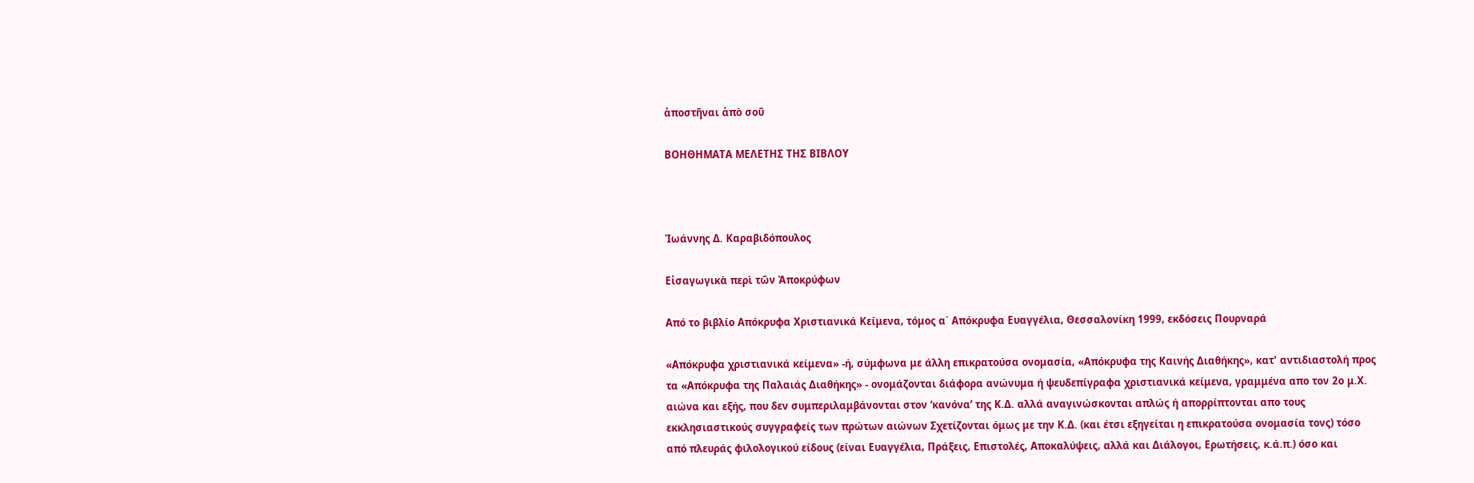ἀποστῆναι ἀπὸ σοῦ

ΒΟΗΘΗΜΑΤΑ ΜΕΛΕΤΗΣ ΤΗΣ ΒΙΒΛΟΥ



Ἰωάννης Δ. Καραβιδόπουλος

Εἰσαγωγικὰ περὶ τῶν Ἀποκρύφων

Από το βιβλίο Απόκρυφα Χριστιανικά Κείμενα, τόμος α΄ Απόκρυφα Ευαγγέλια, Θεσσαλονίκη 1999, εκδόσεις Πουρναρά

«Απόκρυφα χριστιανικά κείμενα» -ή, σύμφωνα με άλλη επικρατούσα ονομασία, «Απόκρυφα της Καινής Διαθήκης», κατ' αντιδιαστολή προς τα «Απόκρυφα της Παλαιάς Διαθήκης» - ονομάζονται διάφορα ανώνυμα ή ψευδεπίγραφα χριστιανικά κείμενα, γραμμένα απο τον 2ο μ.Χ. αιώνα και εξής, που δεν συμπεριλαμβάνονται στον ‘κανόνα’ της Κ.Δ. αλλά αναγινώσκονται απλώς ή απορρίπτονται απο τους εκκλησιαστικούς συγγραφείς των πρώτων αιώνων Σχετίζονται όμως με την Κ.Δ. (και έτσι εξηγείται η επικρατούσα ονομασία τονς) τόσο από πλευράς φιλολογικού είδους (είναι Ευαγγέλια, Πράξεις, Επιστολές, Αποκαλύψεις, αλλά και Διάλογοι, Ερωτήσεις, κ.ά.π.) όσο και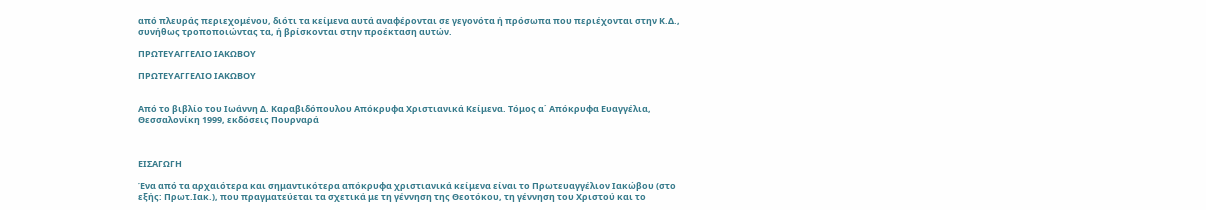από πλευράς περιεχομένου, διότι τα κείμενα αυτά αναφέρονται σε γεγονότα ή πρόσωπα που περιέχονται στην Κ.Δ., συνήθως τροποποιώντας τα, ή βρίσκονται στην προέκταση αυτών.

ΠΡΩΤΕΥΑΓΓΕΛΙΟ ΙΑΚΩΒΟΥ

ΠΡΩΤΕΥΑΓΓΕΛΙΟ ΙΑΚΩΒΟΥ


Από το βιβλίο του Ιωάννη Δ. Καραβιδόπουλου Απόκρυφα Χριστιανικά Κείμενα. Τόμος α΄ Απόκρυφα Ευαγγέλια, Θεσσαλονίκη 1999, εκδόσεις Πουρναρά



ΕΙΣΑΓΩΓΗ

Ένα από τα αρχαιότερα και σημαντικότερα απόκρυφα χριστιανικά κείμενα είναι το Πρωτευαγγέλιον Ιακώβου (στο εξής: Πρωτ.Ιακ.), που πραγματεύεται τα σχετικά με τη γέννηση της Θεοτόκου, τη γέννηση του Χριστού και το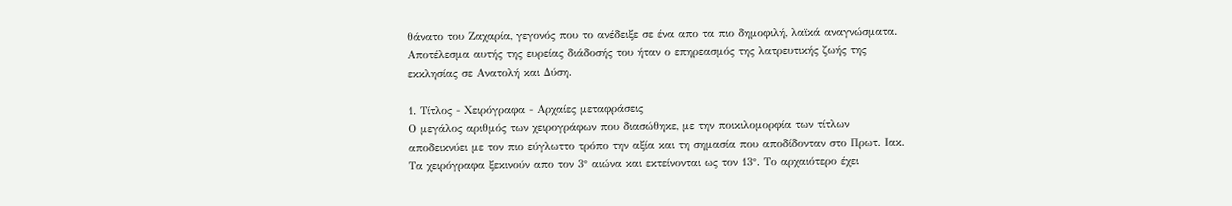θάνατο του Ζαχαρία, γεγονός που το ανέδειξε σε ένα απο τα πιο δημοφιλή, λαϊκά αναγνώσματα. Αποτέλεσμα αυτής της ευρείας διάδοσής του ήταν ο επηρεασμός της λατρευτικής ζωής της εκκλησίας σε Ανατολή και Δύση.

1. Τίτλος - Χειρόγραφα - Αρχαίες μεταφράσεις
Ο μεγάλος αριθμός των χειρογράφων που διασώθηκε, με την ποικιλομορφία των τίτλων αποδεικνύει με τον πιο εύγλωττο τρόπο την αξία και τη σημασία που αποδίδονταν στο Πρωτ. Ιακ. Τα χειρόγραφα ξεκινούν απο τον 3° αιώνα και εκτείνονται ως τον 13°. Το αρχαιότερο έχει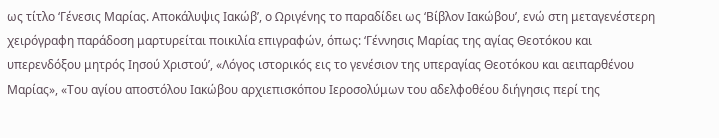ως τίτλο ‘Γένεσις Μαρίας. Αποκάλυψις Ιακώβ’, ο Ωριγένης το παραδίδει ως ‘Βίβλον Ιακώβου’, ενώ στη μεταγενέστερη χειρόγραφη παράδοση μαρτυρείται ποικιλία επιγραφών, όπως: ‘Γέννησις Μαρίας της αγίας Θεοτόκου και υπερενδόξου μητρός Ιησού Χριστού’, «Λόγος ιστορικός εις το γενέσιον της υπεραγίας Θεοτόκου και αειπαρθένου Μαρίας», «Του αγίου αποστόλου Ιακώβου αρχιεπισκόπου Ιεροσολύμων του αδελφοθέου διήγησις περί της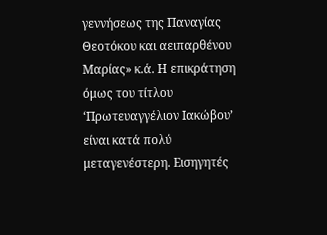γεννήσεως της Παναγίας Θεοτόκου και αειπαρθένου Μαρίας» κ.ά. Η επικράτηση όμως του τίτλου ‘Πρωτευαγγέλιον Ιακώβου’ είναι κατά πολύ μεταγενέστερη. Εισηγητές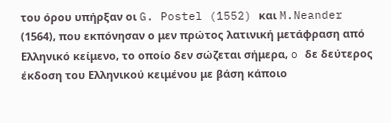του όρου υπήρξαν οι G. Postel (1552) και M.Neander (1564), που εκπόνησαν ο μεν πρώτος λατινική μετάφραση από Ελληνικό κείμενο, το οποίο δεν σώζεται σήμερα, o δε δεύτερος έκδοση του Ελληνικού κειμένου με βάση κάποιο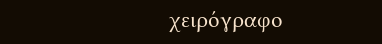χειρόγραφο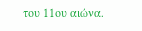του 11ου αιώνα.